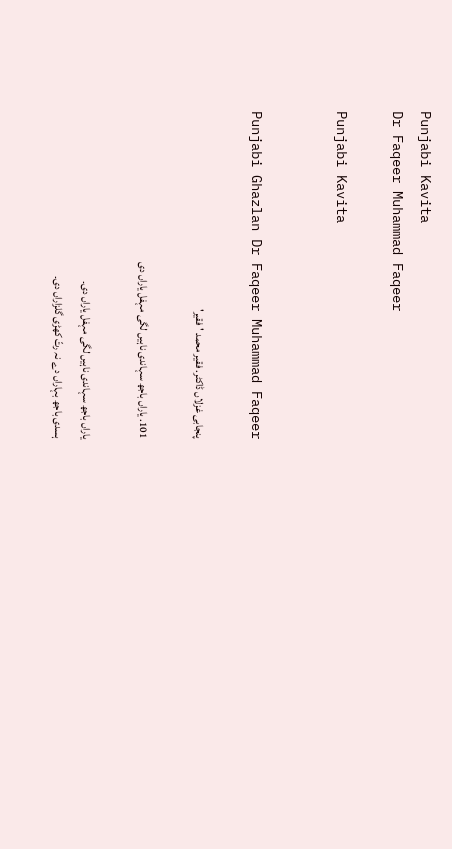Punjabi Kavita
Dr Faqeer Muhammad Faqeer

Punjabi Kavita


Punjabi Ghazlan Dr Faqeer Muhammad Faqeer

پنجابی غزلاں ڈاکٹر. فقیر محمد 'فقیر'

101. یاراں باجھ سہاندی ناہیں لگی مہفل یاراں دی

یاراں باجھ سہاندی ناہیں لگی مہفل یاراں دی۔
ہسدی باجھ بہاراں دے نہ رتّ کھڑی گلزاراں دی۔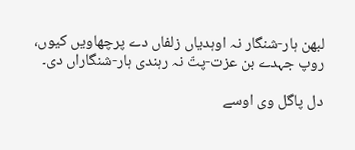لبھن ہار-شنگار نہ اوہدیاں زلفاں دے پرچھاویں کیوں،
روپ جہدے بن عزت-پتّ نہ رہندی ہار-شنگاراں دی۔

دل پاگل وی اوسے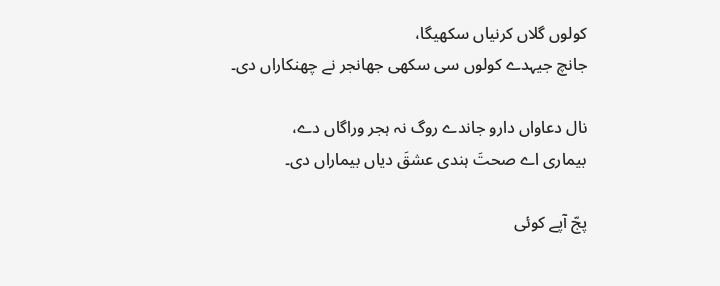کولوں گلاں کرنیاں سکھیگا،
جانچ جیہدے کولوں سی سکھی جھانجر نے چھنکاراں دی۔

نال دعاواں دارو جاندے روگ نہ ہجر وراگاں دے،
بیماری اے صحتَ ہندی عشقَ دیاں بیماراں دی۔

پجّ آپے کوئی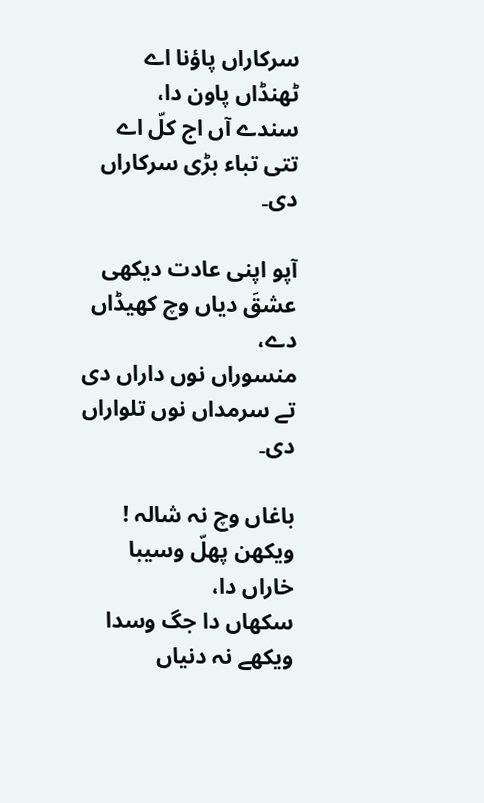سرکاراں پاؤنا اے ٹھنڈاں پاون دا،
سندے آں اج کلّ اے تتی تباء بڑی سرکاراں دی۔

آپو اپنی عادت دیکھی عشقَ دیاں وچ کھیڈاں دے،
منسوراں نوں داراں دی تے سرمداں نوں تلواراں دی۔

باغاں وچ نہ شالہ ! ویکھن پھلّ وسیبا خاراں دا،
سکھاں دا جگ وسدا ویکھے نہ دنیاں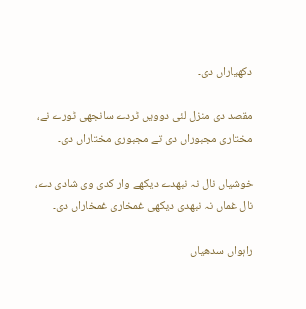دکھیاراں دی۔

مقصد دی منزل لئی دوویں ٹردے سانجھی ٹورے نے،
مختاری مجبوراں دی تے مجبوری مختاراں دی۔

خوشیاں نال نہ نبھدے دیکھے وار کدی وی شادی دے،
نال غماں نہ نبھدی دیکھی غمخاری غمخاراں دی۔

راہواں سدھیاں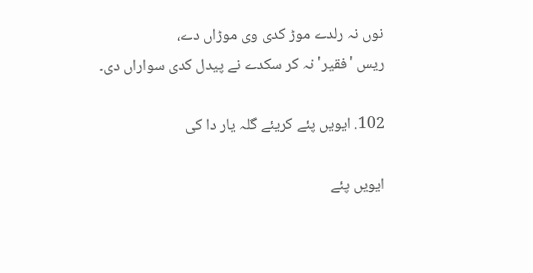نوں نہ رلدے موڑ کدی وی موڑاں دے،
ریس 'فقیر' نہ کر سکدے نے پیدل کدی سواراں دی۔

102. ایویں پئے کریئے گلہ یار دا کی

ایویں پئے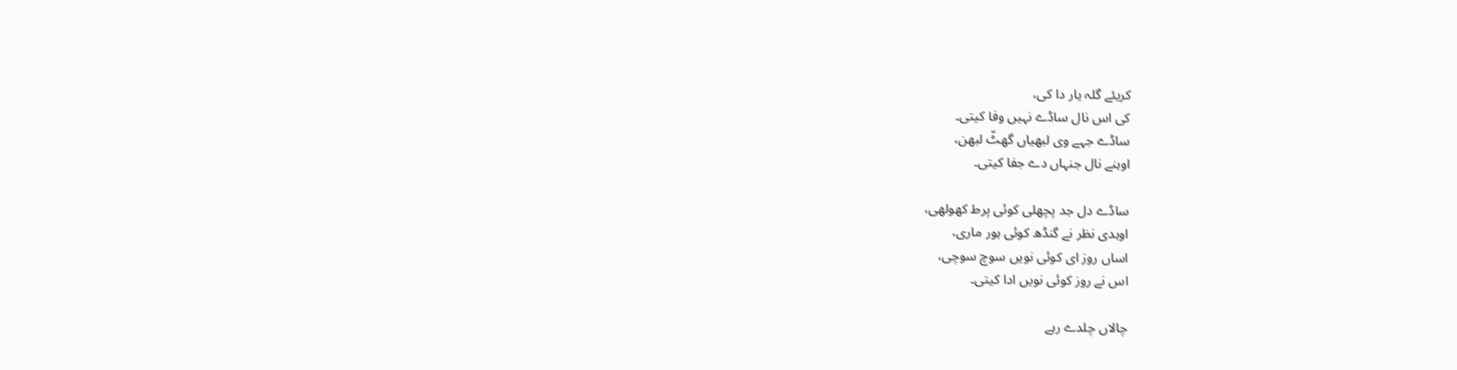کریئے گلہ یار دا کی،
کی اس نال ساڈے نہیں وفا کیتی۔
ساڈے جہے وی لبھیاں گھٹّ لبھن،
اوہنے نال جنہاں دے جفا کیتی۔

ساڈے دل جد پچھلی کوئی پرط کھولھی،
اوہدی نظر نے گنڈھ کوئی ہور ماری،
اساں روز ای کوئی نویں سوچ سوچی،
اس نے روز کوئی نویں ادا کیتی۔

چالاں چلدے رہے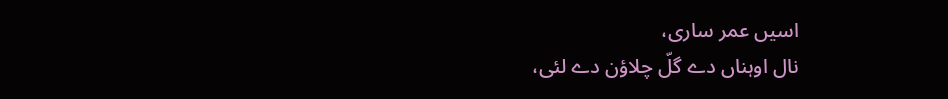اسیں عمر ساری،
نال اوہناں دے گلّ چلاؤن دے لئی،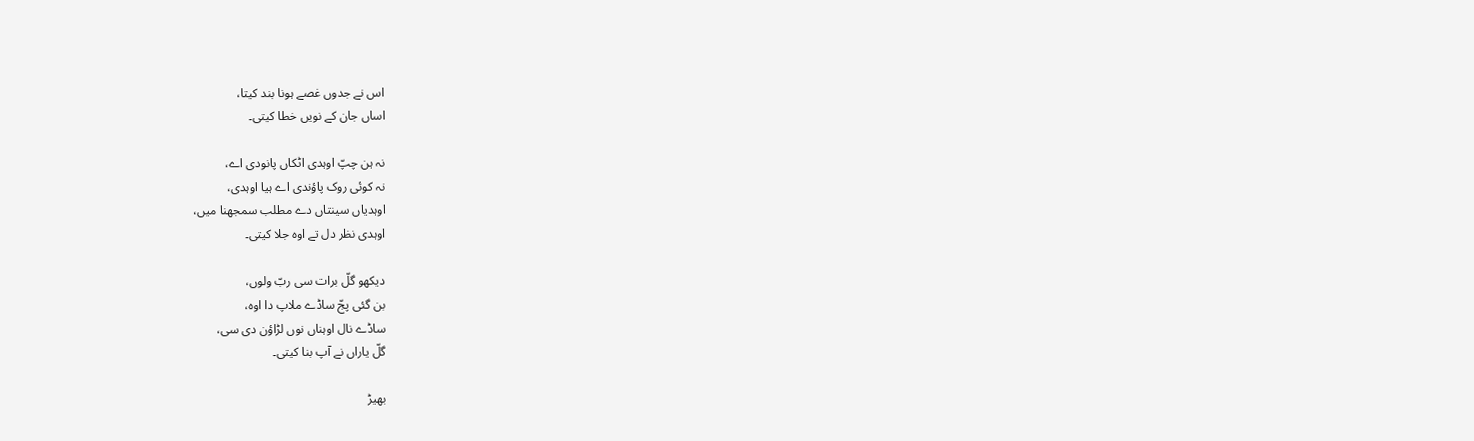اس نے جدوں غصے ہونا بند کیتا،
اساں جان کے نویں خطا کیتی۔

نہ ہن چپّ اوہدی اٹکاں پانودی اے،
نہ کوئی روک پاؤندی اے ہیا اوہدی،
اوہدیاں سینتاں دے مطلب سمجھنا میں،
اوہدی نظر دل تے اوہ جلا کیتی۔

دیکھو گلّ برات سی ربّ ولوں،
بن گئی پجّ ساڈے ملاپ دا اوہ،
ساڈے نال اوہناں نوں لڑاؤن دی سی،
گلّ یاراں نے آپ بنا کیتی۔

بھیڑ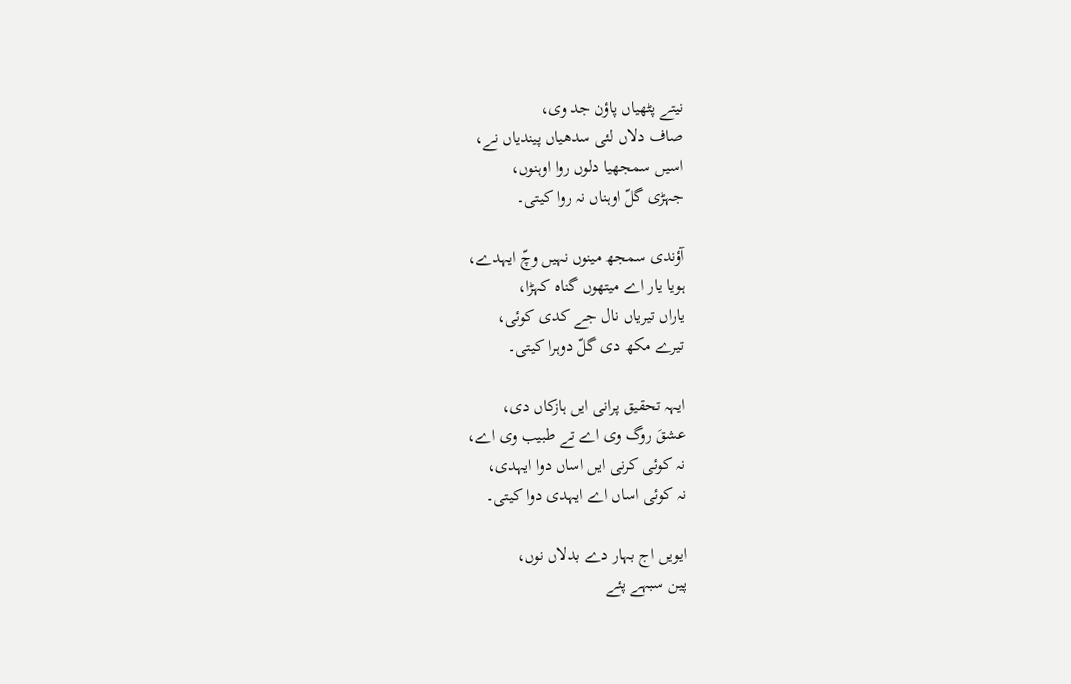نیتے پٹھیاں پاؤن جد وی،
صاف دلاں لئی سدھیاں پیندیاں نے،
اسیں سمجھیا دلوں روا اوہنوں،
جہڑی گلّ اوہناں نہ روا کیتی۔

آؤندی سمجھ مینوں نہیں وچّ ایہدے،
ہویا یار اے میتھوں گناہ کہڑا،
یاراں تیریاں نال جے کدی کوئی،
تیرے مکھ دی گلّ دوہرا کیتی۔

ایہہ تحقیق پرانی ایں ہازکاں دی،
عشقَ روگ وی اے تے طبیب وی اے،
نہ کوئی کرنی ایں اساں دوا ایہدی،
نہ کوئی اساں اے ایہدی دوا کیتی۔

ایویں اج بہار دے بدلاں نوں،
پین سبہے پئے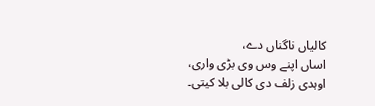کالیاں ناگناں دے،
اساں اپنے وس وی بڑی واری،
اوہدی زلف دی کالی بلا کیتی۔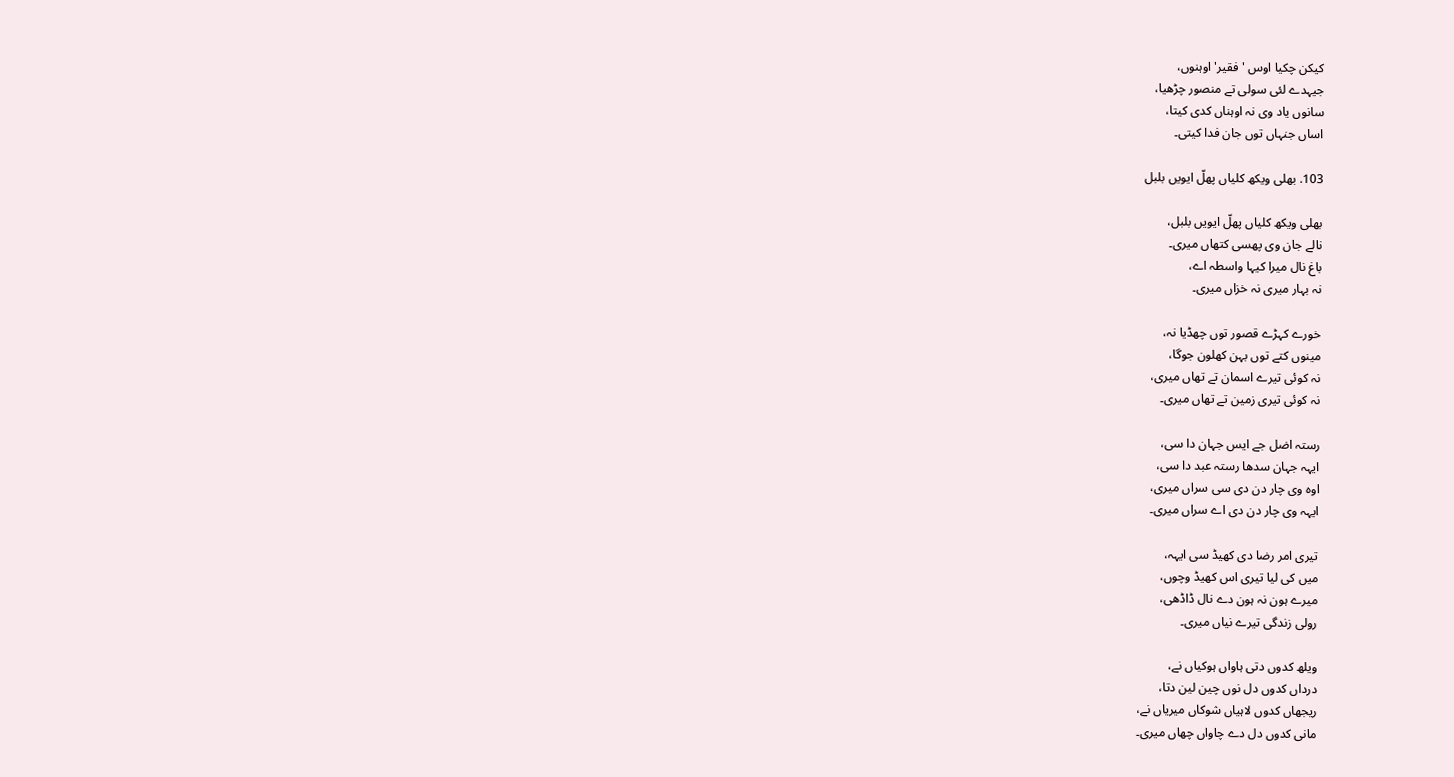کیکن چکیا اوس 'فقیر' اوہنوں،
جیہدے لئی سولی تے منصور چڑھیا،
سانوں یاد وی نہ اوہناں کدی کیتا،
اساں جنہاں توں جان فدا کیتی۔

103. بھلی ویکھ کلیاں پھلّ ایویں بلبل

بھلی ویکھ کلیاں پھلّ ایویں بلبل،
نالے جان وی پھسی کتھاں میری۔
باغ نال میرا کیہا واسطہ اے،
نہ بہار میری نہ خزاں میری۔

خورے کہڑے قصور توں چھڈیا نہ،
مینوں کتے توں بہن کھلون جوگا،
نہ کوئی تیرے اسمان تے تھاں میری،
نہ کوئی تیری زمین تے تھاں میری۔

رستہ اضل جے ایس جہان دا سی،
ایہہ جہان سدھا رستہ عبد دا سی،
اوہ وی چار دن دی سی سراں میری،
ایہہ وی چار دن دی اے سراں میری۔

تیری امر رضا دی کھیڈ سی ایہہ،
میں کی لیا تیری اس کھیڈ وچوں،
میرے ہون نہ ہون دے نال ڈاڈھی،
رولی زندگی تیرے نیاں میری۔

ویلھ کدوں دتی ہاواں ہوکیاں نے،
درداں کدوں دل نوں چین لین دتا،
ریجھاں کدوں لاہیاں شوکاں میریاں نے،
مانی کدوں دل دے چاواں چھاں میری۔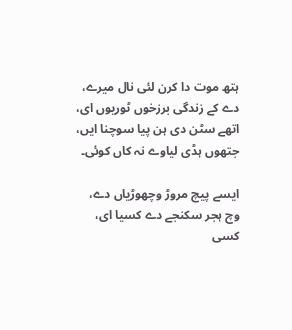ہتھ موت دا کرن لئی نال میرے،
دے کے زندگی برزخوں ٹوریوں ای،
اتھے سٹن دی ہن پیا سوچنا ایں،
جتھوں ہڈی لیاوے نہ کاں کوئی۔

ایسے پیچ مروڑ وچھوڑیاں دے،
وچ ہجر سکنجے دے کسیا ای،
کسی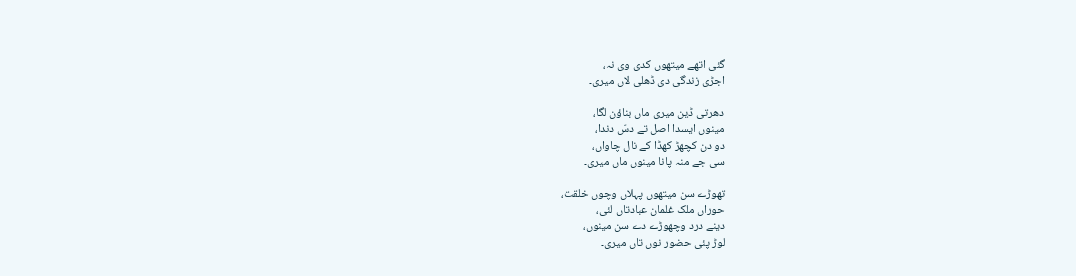گئی اتھے میتھوں کدی وی نہ،
اجڑی زندگی دی ڈھلی لاں میری۔

دھرتی ڈین میری ماں بناؤن لگا،
مینوں ایسدا اصل تے دسّ دندا،
دو دن کچھڑ کھڈا کے نال چاواں،
سی جے منہ پانا مینوں ماں میری۔

تھوڑے سن میتھوں پہلاں وچوں خلقت،
حوراں ملک غلمان عبادتاں لئی،
دینے درد وچھوڑے دے سن مینوں،
لوڑ پئی حضور نوں تاں میری۔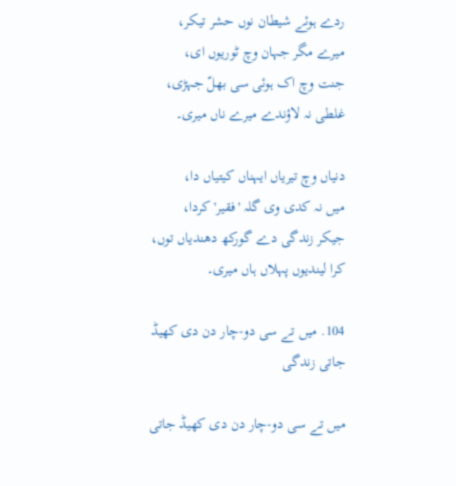ردے ہوئے شیطان نوں حشر تیکر،
میرے مگر جہان وچ ٹوریوں ای،
جنت وچ اک ہوئی سی بھلّ جہڑی،
غلطی نہ لاؤندے میرے ناں میری۔

دنیاں وچ تیریاں ایہناں کیتیاں دا،
میں نہ کدی وی گلہ 'فقیر' کردا،
جیکر زندگی دے گورکھ دھندیاں توں،
کرا لیندیوں پہلاں ہاں میری۔

104. میں تے سی دو-چار دن دی کھیڈ جاتی زندگی

میں تے سی دو-چار دن دی کھیڈ جاتی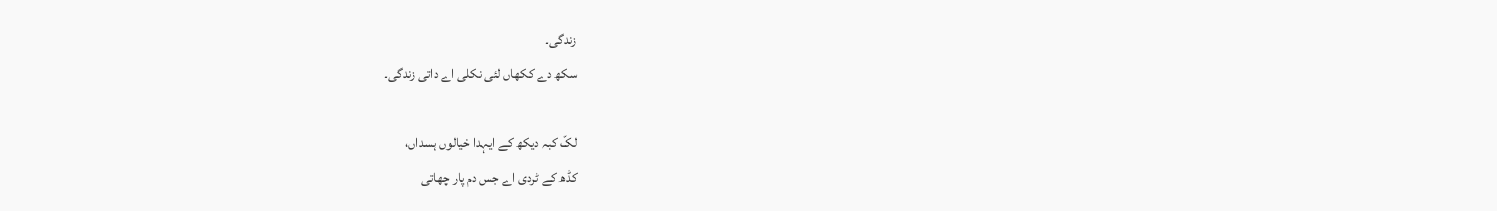زندگی۔
سکھ دے ککھاں لئی نکلی اے داتی زندگی۔

لکّ کبہ دیکھ کے ایہدا خیالوں ہسداں،
کڈھ کے ٹردی اے جس دم پار چھاتی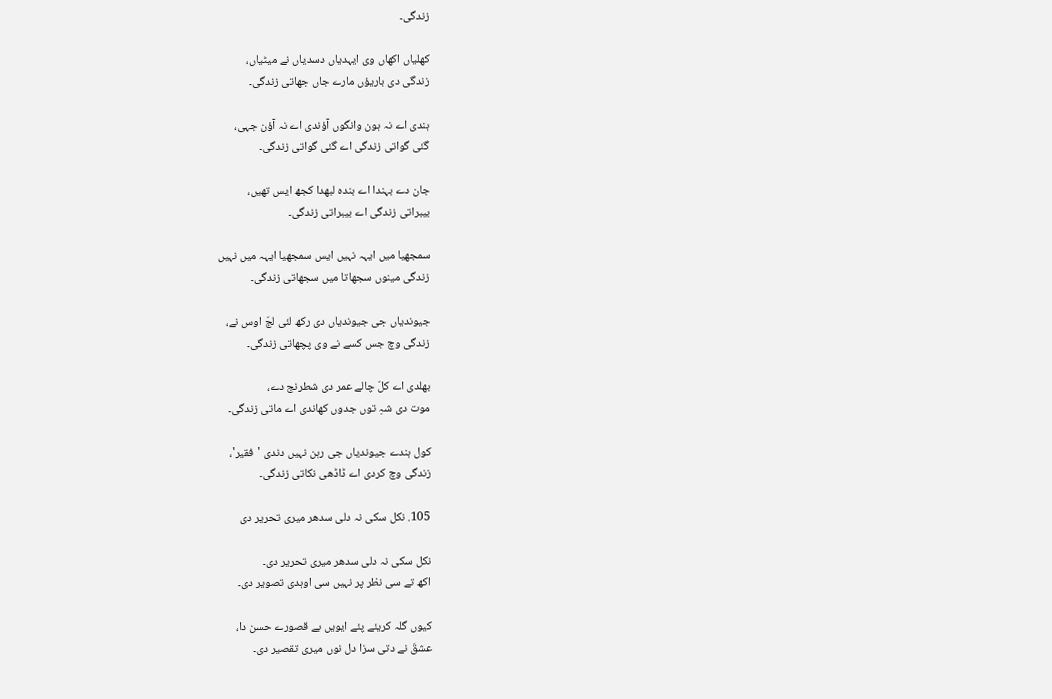زندگی۔

کھلیاں اکھاں وی ایہدیاں دسدیاں نے میٹیاں،
زندگی دی باریؤں مارے جاں جھاتی زندگی۔

ہندی اے نہ ہون وانگوں آؤندی اے نہ آؤن جہی،
گئی گواتی زندگی اے گئی گواتی زندگی۔

جان دے بہندا اے بندہ لبھدا کجھ ایس تھیں،
بیبراتی زندگی اے بیبراتی زندگی۔

سمجھیا میں ایہہ نہیں ایس سمجھیا ایہہ میں نہیں
زندگی مینوں سجھاتا میں سجھاتی زندگی۔

جیوندیاں جی جیوندیاں دی رکھ لئی لجّ اوس نے،
زندگی وچ جس کسے نے وی پچھاتی زندگی۔

بھلدی اے کلّ چالے عمر دی شطرنج دے،
موت دی شہِ توں جدوں کھاندی اے ماتی زندگی۔

کول ہندے جیوندیاں جی رہن نہیں دندی 'فقیر'،
زندگی وچ کردی اے ڈاڈھی نکاتی زندگی۔

105. نکل سکی نہ دلی سدھر میری تحریر دی

نکل سکی نہ دلی سدھر میری تحریر دی۔
اکھ تے سی نظر پر نہیں سی اوہدی تصویر دی۔

کیوں گلہ کریئے پئے ایویں بے قصورے حسن دا،
عشقَ نے دتی سزا دل نوں میری تقصیر دی۔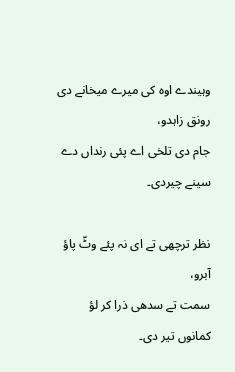وہیندے اوہ کی میرے میخانے دی رونق زاہدو،
جام دی تلخی اے پئی رنداں دے سینے چیردی۔

نظر ترچھی تے ای نہ پئے وٹّ پاؤ آبرو،
سمت تے سدھی ذرا کر لؤ کمانوں تیر دی۔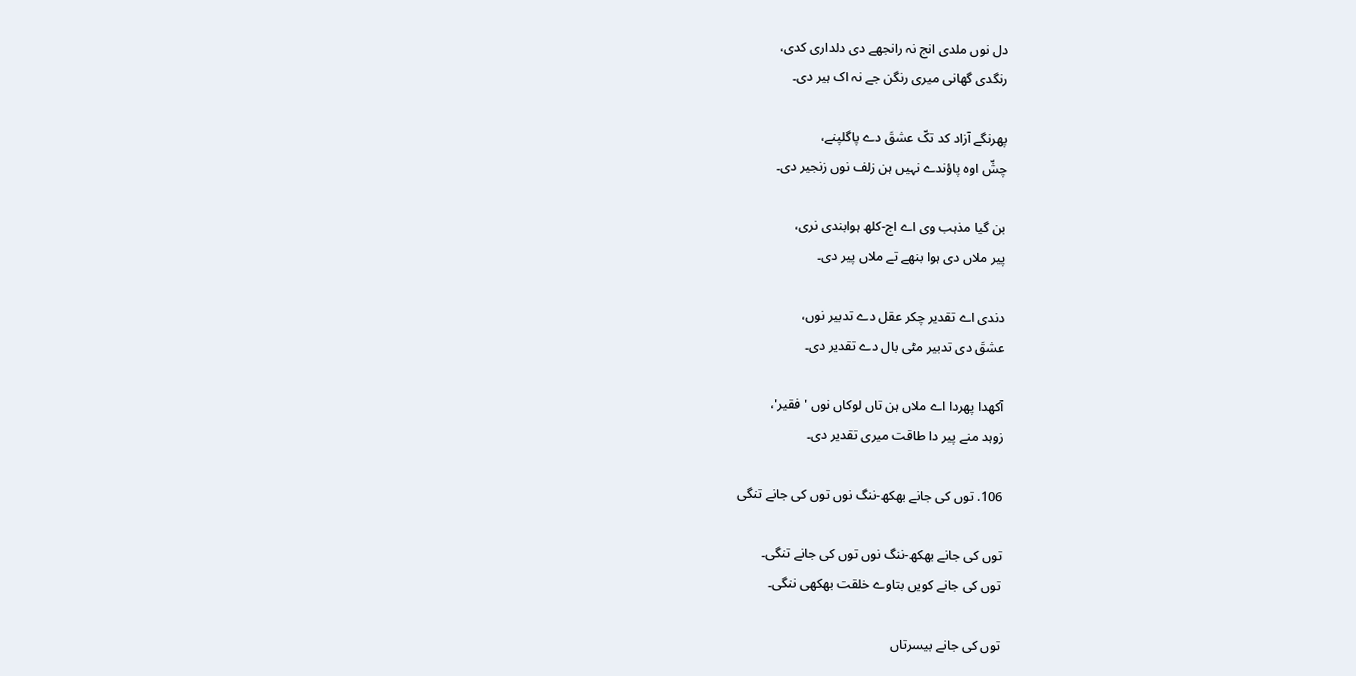دل نوں ملدی انج نہ رانجھے دی دلداری کدی،
رنگدی گھانی میری رنگن جے نہ اک ہیر دی۔

پھرنگے آزاد کد تکّ عشقَ دے پاگلپنے،
چشّ اوہ پاؤندے نہیں ہن زلف نوں زنجیر دی۔

بن گیا مذہب وی اے اج-کلھ ہوابندی نری،
پیر ملاں دی ہوا بنھے تے ملاں پیر دی۔

دندی اے تقدیر چکر عقل دے تدبیر نوں،
عشقَ دی تدبیر مٹی بال دے تقدیر دی۔

آکھدا پھردا اے ملاں ہن تاں لوکاں نوں 'فقیر'،
زوہد منے پیر دا طاقت میری تقدیر دی۔

106. توں کی جانے بھکھ-ننگ نوں توں کی جانے تنگی

توں کی جانے بھکھ-ننگ نوں توں کی جانے تنگی۔
توں کی جانے کویں بتاوے خلقت بھکھی ننگی۔

توں کی جانے بیسرتاں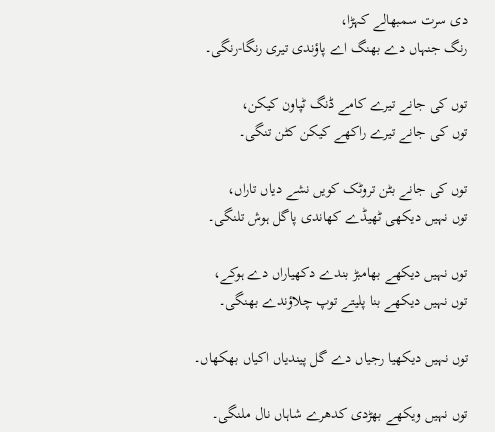دی سرت سمبھالے کہڑا،
رنگ جنہاں دے بھنگ اے پاؤندی تیری رنگا-رنگی۔

توں کی جانے تیرے کامے ڈنگ ٹپاون کیکن،
توں کی جانے تیرے راکھے کیکن کٹن تنگی۔

توں کی جانے بٹن تروٹک کویں نشے دیاں تاراں،
توں نہیں دیکھی ٹھیڈے کھاندی پاگل ہوش تلنگی۔

توں نہیں دیکھے بھامبڑ بندے دکھیاراں دے ہوکے،
توں نہیں دیکھے بنا پلیتے توپ چلاؤندے بھنگی۔

توں نہیں دیکھیا رجیاں دے گل پیندیاں اکیاں بھکھاں۔

توں نہیں ویکھے بھڑدی کدھرے شاہاں نال ملنگی۔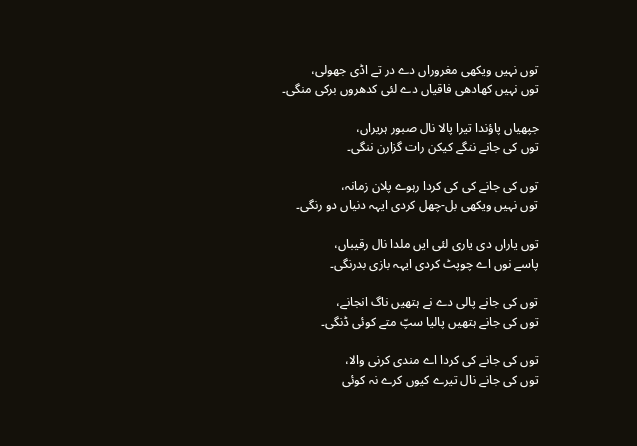توں نہیں ویکھی مغروراں دے در تے اڈی جھولی،
توں نہیں کھادھی فاقیاں دے لئی کدھروں برکی منگی۔

جپھیاں پاؤندا تیرا پالا نال صبور ہریراں،
توں کی جانے ننگے کیکن رات گزارن ننگی۔

توں کی جانے کی کی کردا رہوے پلان زمانہ،
توں نہیں ویکھی بل-چھل کردی ایہہ دنیاں دو رنگی۔

توں یاراں دی یاری لئی ایں ملدا نال رقیباں،
پاسے نوں اے چوپٹ کردی ایہہ بازی بدرنگی۔

توں کی جانے پالی دے نے ہتھیں ناگ انجانے،
توں کی جانے ہتھیں پالیا سپّ متے کوئی ڈنگی۔

توں کی جانے کی کردا اے مندی کرنی والا،
توں کی جانے نال تیرے کیوں کرے نہ کوئی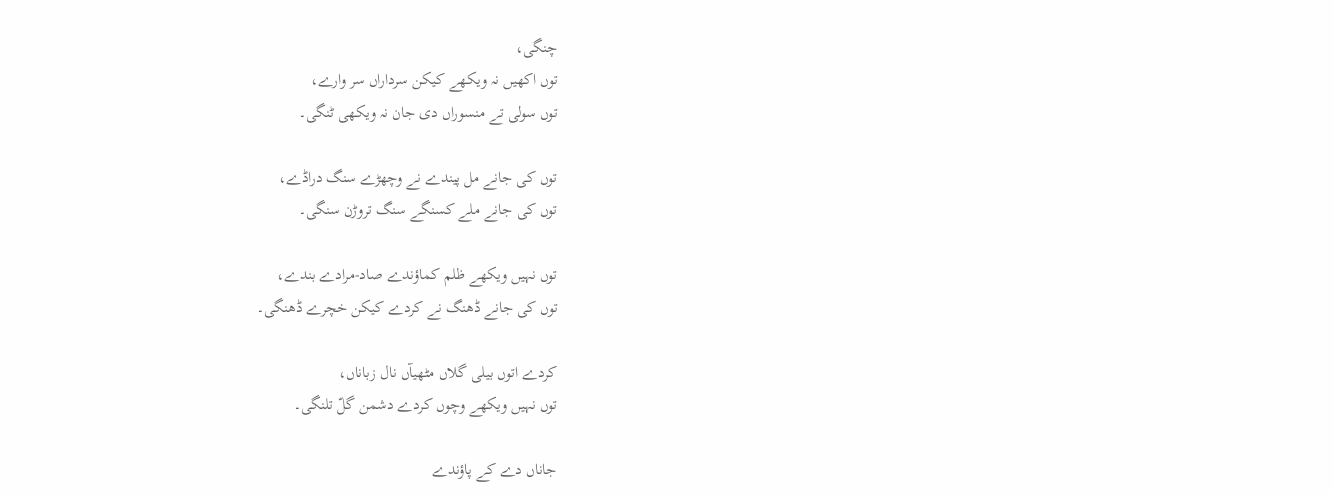چنگی،
توں اکھیں نہ ویکھے کیکن سرداراں سر وارے،
توں سولی تے منسوراں دی جان نہ ویکھی ٹنگی۔

توں کی جانے مل پیندے نے وچھڑے سنگ دراڈے،
توں کی جانے ملے کسنگے سنگ تروڑن سنگی۔

توں نہیں ویکھے ظلم کماؤندے صاد-مرادے بندے،
توں کی جانے ڈھنگ نے کردے کیکن خچرے ڈھنگی۔

کردے اتوں بیلی گلاں مٹھیآں نال زباناں،
توں نہیں ویکھے وچوں کردے دشمن گلّ تلنگی۔

جاناں دے کے پاؤندے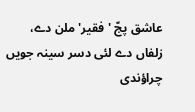عاشق پجّ 'فقیر' ملن دے،
زلفاں دے لئی دسر سینہ جویں چراؤندی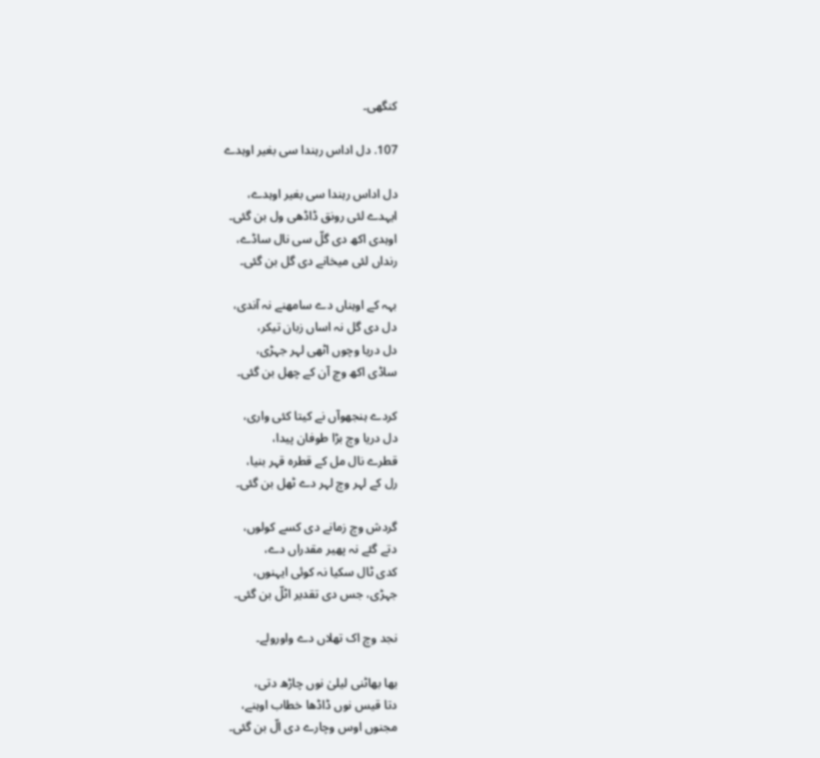کنگھی۔

107. دل اداس رہندا سی بغیر اوہدے

دل اداس رہندا سی بغیر اوہدے،
ایہدے لئی رونق ڈاڈھی ول بن گئی۔
اوہدی اکھ دی گلّ سی نال ساڈے،
رنداں لئی میخانے دی گل بن گئی۔

بہہ کے اوہناں دے سامھنے نہ آندی،
دل دی گل نہ اساں زبان تیکر،
دل دریا وچوں اٹھی لہر جہڑی،
ساڈی اکھ وچ آن کے چھل بن گئی۔

کردے ہنجھوآں نے کیتا کئی واری،
دل دریا وچ بڑا طوفان پیدا،
قطرے نال مل کے قطرہ قہر بنیا،
رل کے لہر وچ لہر دے ٹھل بن گئی۔

گردش وچ زمانے دی کسے کولوں،
دتے گئے نہ پھیر مقدراں دے،
کدی ٹال سکیا نہ کوئی ایہنوں،
جہڑی، جس دی تقدیر اٹلّ بن گئی۔

نجد وچ اک تھلاں دے واورولے۔

بھا بھاٹنی لیلیٰ نوں چاڑھ دتی،
دتا قیس نوں ڈاڈھا خطاب اوہنے،
مجنوں اوس وچارے دی الّ بن گئی۔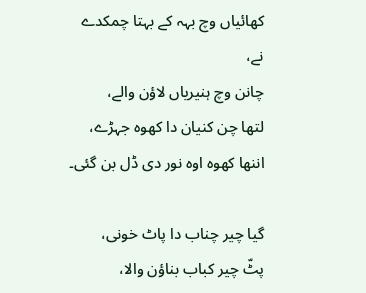کھائیاں وچ بہہ کے بہتا چمکدے نے،
چانن وچ ہنیریاں لاؤن والے،
لتھا چن کنیان دا کھوہ جہڑے،
اننھا کھوہ اوہ نور دی ڈل بن گئی۔

گیا چیر چناب دا پاٹ خونی،
پٹّ چیر کباب بناؤن والا،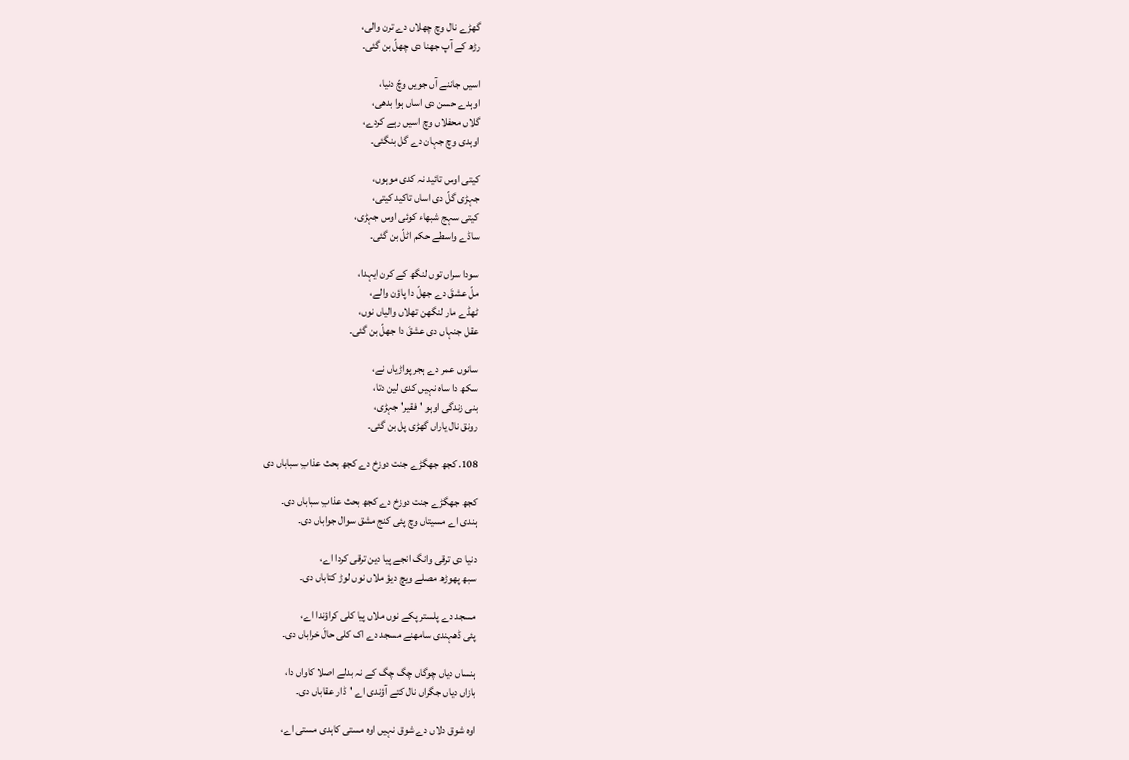گھڑے نال وچ چھلاں دے ترن والی،
رڑھ کے آپ جھنا دی چھلّ بن گئی۔

اسیں جاننے آں جویں وچّ دنیا،
اوہدے حسن دی اساں ہوا بدھی،
گلاں محفلاں وچ اسیں رہے کردے،
اوہدی وچ جہان دے گل بنگئی۔

کیتی اوس تائید نہ کدی موہوں،
جہڑی گلّ دی اساں تاکید کیتی،
کیتی سہج شبھاء کوئی اوس جہڑی،
ساڈے واسطے حکم اٹلّ بن گئی۔

سودا سراں توں لنگھ کے کرن ایہدا،
ملّ عشقَ دے جھلّ دا پاؤن والے،
ٹھڈے مار لنگھن تھلاں والیاں نوں،
عقل جنہاں دی عشقَ دا جھلّ بن گئی۔

سانوں عمر دے ہجر پواڑیاں نے،
سکھ دا ساہ نہیں کدی لین دتا،
بنی زندگی اوہو 'فقیر' جہڑی،
رونق نال یاراں گھڑی پل بن گئی۔

108. کجھ جھگڑے جنت دوزخ دے کجھ بحث عذابِ سباباں دی

کجھ جھگڑے جنت دوزخ دے کجھ بحث عذابِ سباباں دی۔
ہندی اے مسیتاں وچ پئی کنج مشق سوال جواباں دی۔

دنیا دی ترقی وانگ انجے پیا دین ترقی کردا اے،
سبھ پھوڑھ مصلے ویچ دیؤ ملاں نوں لوڑ کتاباں دی۔

مسجد دے پلستر پکے نوں ملاں پیا کلی کراؤندا اے،
پئی ڈھہندی سامھنے مسجد دے اک کلی حالَ خراباں دی۔

ہنساں دیاں چوگاں چگ چگ کے نہ بدلے اصلا کاواں دا،
بازاں دیاں جگراں نال کتے آؤندی اے 'ڈار عقاباں دی۔

اوہ شوق دلاں دے شوق نہیں اوہ مستی کاہدی مستی اے،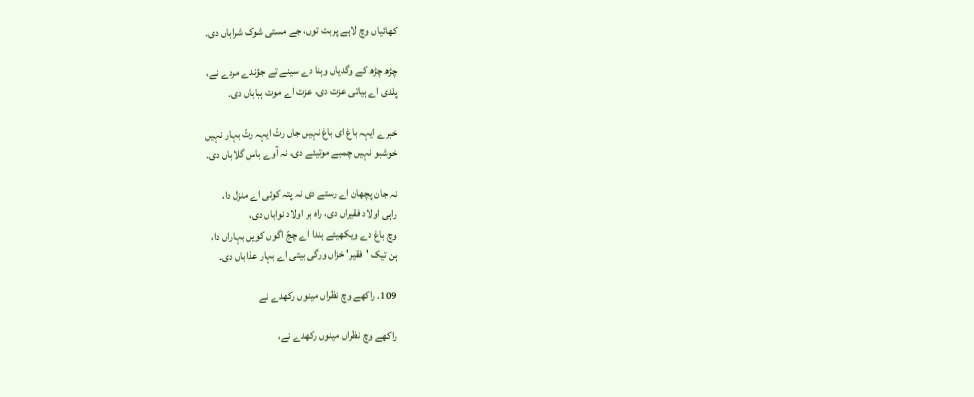کھائیاں وچ لاہے پربت توں، جے مستی شوک شراباں دی۔

چڑھ چڑھ کے وگدیاں وہنا دے سینے تے جؤندے مردے نے،
پلدی اے ہیاتی عزت دی، عزت اے موت ہباباں دی۔

خبرے ایہہ باغ ای باغ نہیں جاں رتّ ایہہ رتّ بہار نہیں
خوشبو نہیں چمبے موتیئے دی، نہ آوے باس گلاباں دی۔

نہ جان پچھان اے رستے دی نہ پتہ کوئی اے منزل دا،
راہی اولاد فقیراں دی، راہ بر اولاد نواباں دی،
وچ باغ دے ویکھیئے ہندا اے چجّ اگوں کویں بہاراں دا،
ہن تیک 'فقیر' خزاں ورگی بیتی اے بہار عذاباں دی۔

109. راکھے وچ نظراں مینوں رکھدے نے

راکھے وچ نظراں مینوں رکھدے نے،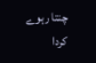چنتا رہوے کردا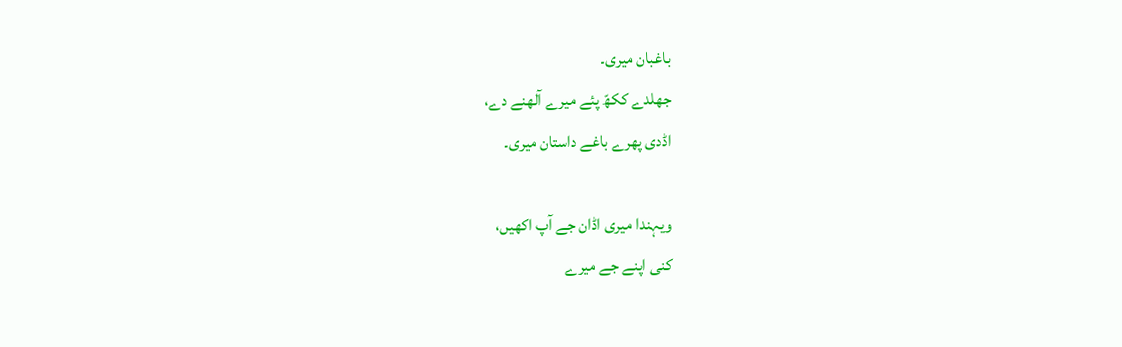باغبان میری۔
جھلدے ککھّ پئے میرے آلھنے دے،
اڈدی پھرے باغے داستان میری۔

ویہندا میری اڈان جے آپ اکھیں،
کنی اپنے جے میرے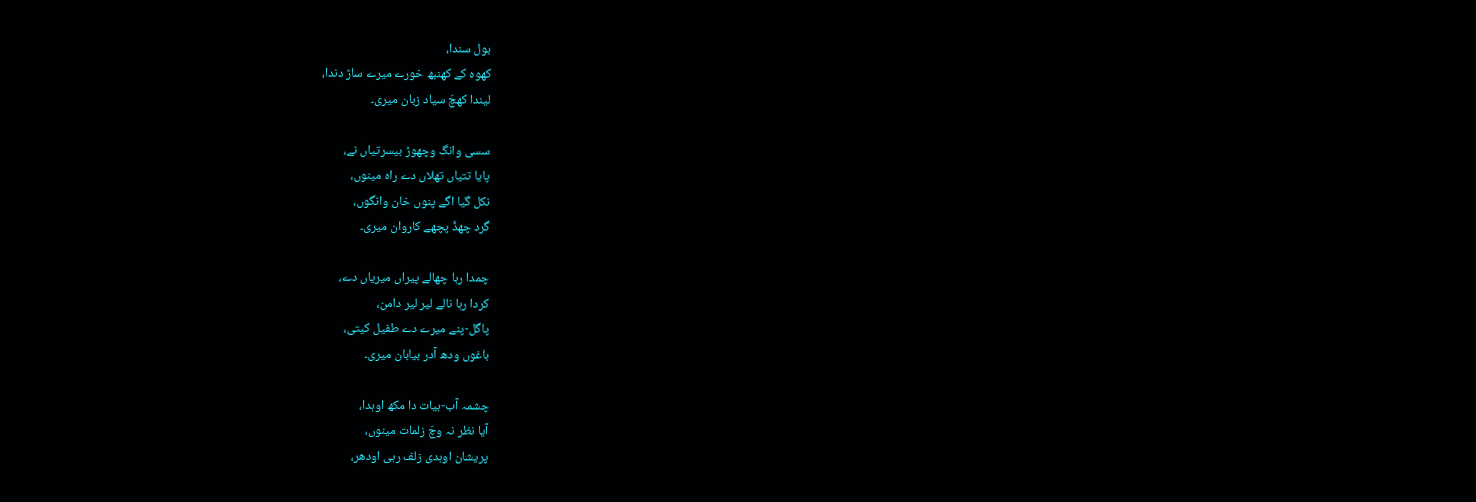بول سندا،
کھوہ کے کھنبھ خورے میرے ساڑ دندا،
لیندا کھچّ سیاد زبان میری۔

سسی وانگ وچھوڑ بیسرتیاں نے،
پایا تتیاں تھلاں دے راہ مینوں،
نکل گیا اگے پنوں خان وانگوں،
گرد چھڈّ پچھے کاروان میری۔

چمدا رہا چھالے پیراں میریاں دے،
کردا رہا نالے لیر لیر دامن،
پاگل-پنے میرے دے طفیل کیتی،
باغوں ودھ آدر بیابان میری۔

چشمہ آب-ہیات دا مکھ اوہدا،
آیا نظر نہ وچّ زلمات مینوں،
پریشان اوہدی زلف رہی اودھر،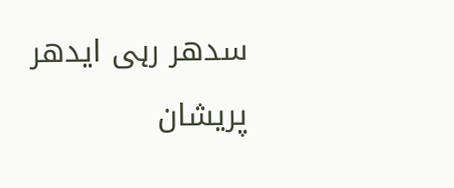سدھر رہی ایدھر پریشان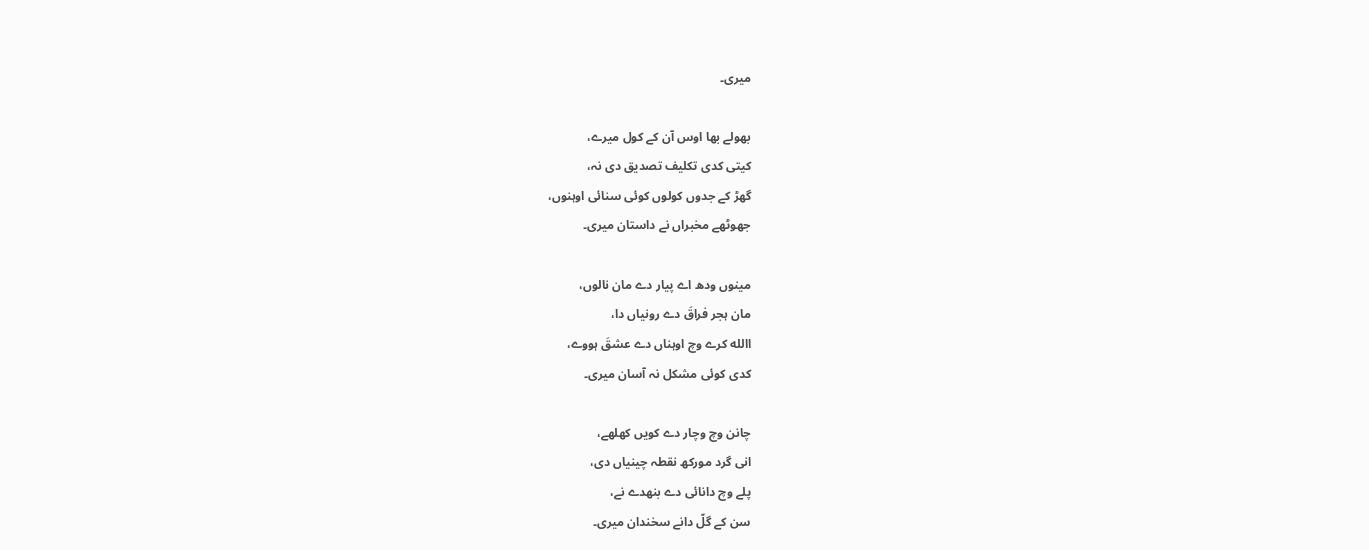میری۔

بھولے بھا اوس آن کے کول میرے،
کیتی کدی تکلیف تصدیق دی نہ،
گھڑ کے جدوں کولوں کوئی سنائی اوہنوں،
جھوٹھے مخبراں نے داستان میری۔

مینوں ودھ اے پیار دے مان نالوں،
مان ہجر فراقَ دے رونیاں دا،
االله کرے وچ اوہناں دے عشقَ ہووے،
کدی کوئی مشکل نہ آسان میری۔

چانن وچ وچار دے کویں کھلھے،
انی گرد مورکھ نقطہ چینیاں دی،
پلے وچ دانائی دے بنھدے نے،
سن کے گلّ دانے سخندان میری۔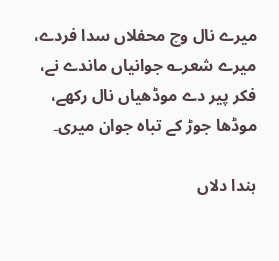میرے نال وچ محفلاں سدا فردے،
میرے شعر؎ جوانیاں ماندے نے،
فکر پیر دے موڈھیاں نال رکھے،
موڈھا جوڑ کے تباہ جوان میری۔

ہندا دلاں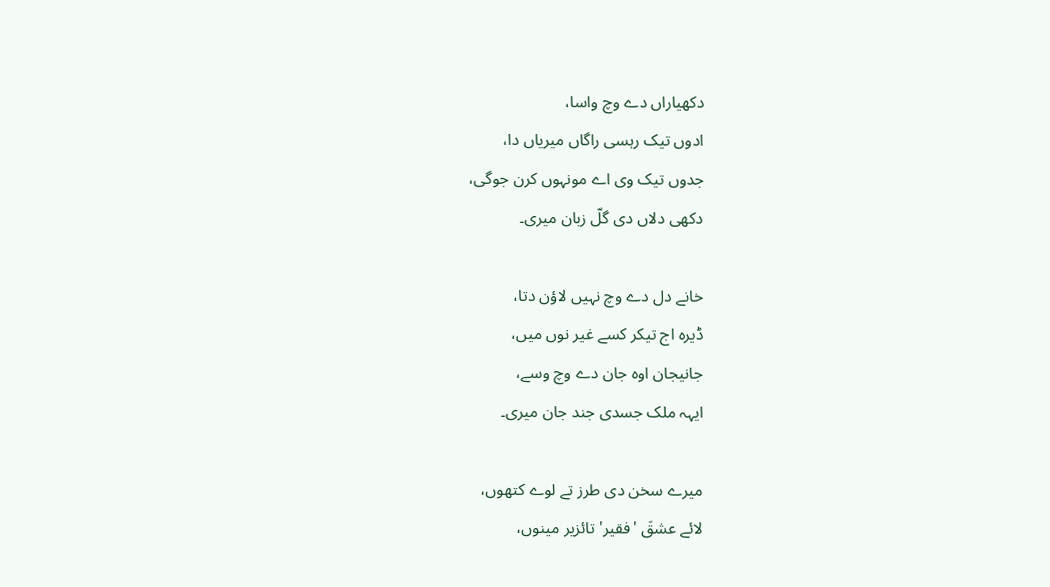دکھیاراں دے وچ واسا،
ادوں تیک رہسی راگاں میریاں دا،
جدوں تیک وی اے مونہوں کرن جوگی،
دکھی دلاں دی گلّ زبان میری۔

خانے دل دے وچ نہیں لاؤن دتا،
ڈیرہ اج تیکر کسے غیر نوں میں،
جانیجان اوہ جان دے وچ وسے،
ایہہ ملک جسدی جند جان میری۔

میرے سخن دی طرز تے لوے کتھوں،
لائے عشقَ 'فقیر' تائزیر مینوں،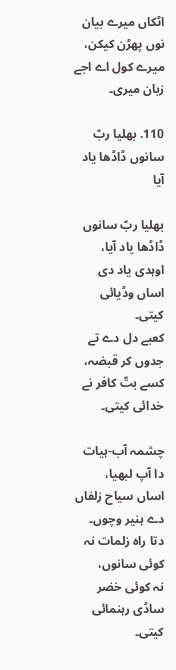اٹکاں میرے بیان نوں پھڑن کیکن،
میرے کول اے اجے زبان میری۔

110. بھلیا ربّ سانوں ڈاڈھا یاد آیا

بھلیا ربّ سانوں ڈاڈھا یاد آیا،
اوہدی یاد دی اساں وڈیائی کیتی۔
کعبے دل دے تے جدوں کر قبضہ،
کسے بتّ کافر نے خدائی کیتی۔

چشمہ آب-ہیات دا آپ لبھیا،
اساں سیاح زلفاں دے ہنیر وچوں۔
دتا راہ زلمات نہ کوئی سانوں،
نہ کوئی خضر ساڈی رہنمائی کیتی۔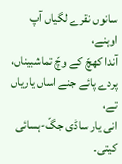سانوں نقرے لگیاں آپ اوہنے،
آندا کھچّ کے وچّ تماشبیناں،
پردے پائے جنے اساں یاریاں تے،
انی یار ساڈی جگّ-ہسائی کیتی۔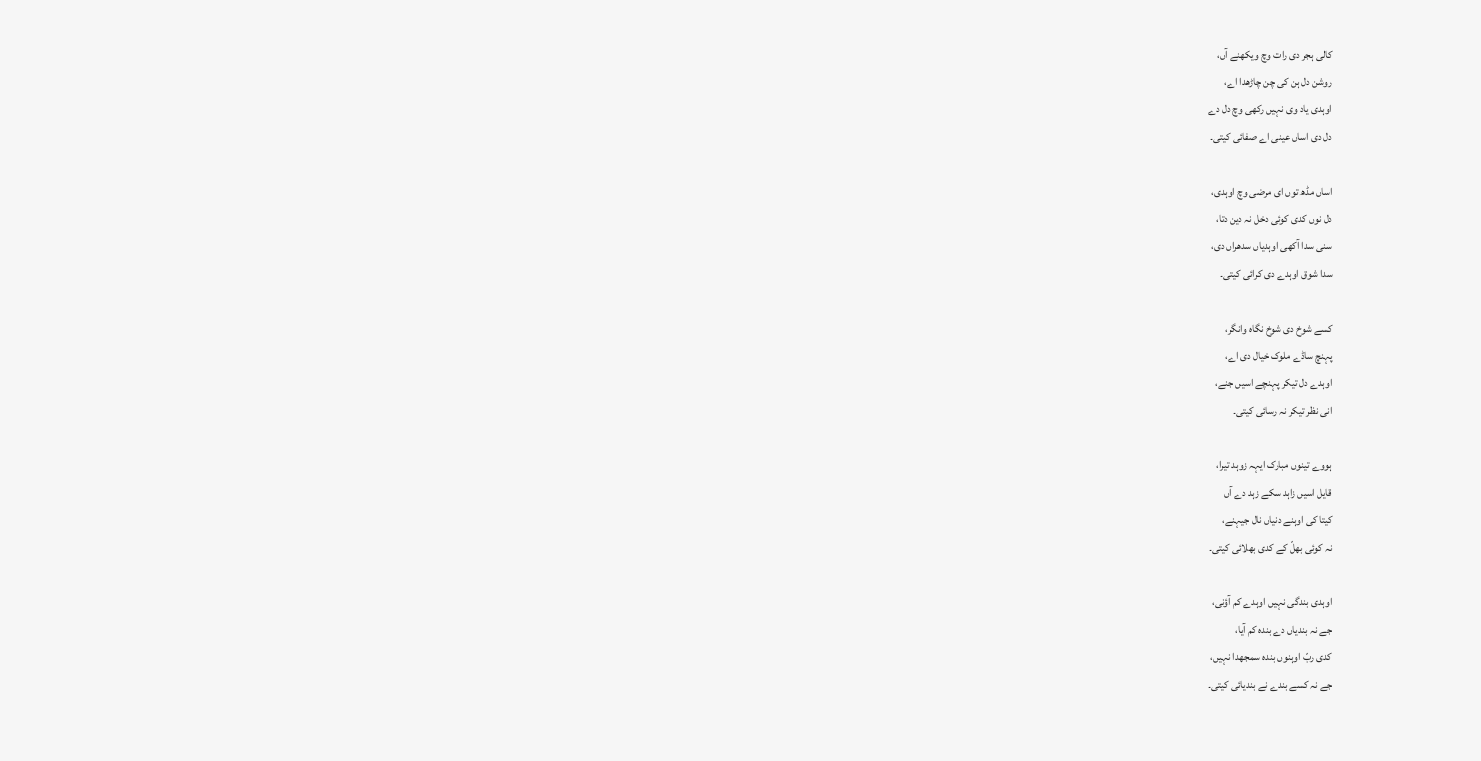کالی ہجر دی رات وچ ویکھنے آں،
روشن دل ہن کی چن چاڑھدا اے،
اوہدی یاد وی نہیں رکھی وچ دل دے
دل دی اساں عینی اے صفائی کیتی۔

اساں مڈھ توں ای مرضی وچ اوہدی،
دل نوں کدی کوئی دخل نہ دین دتا،
سنی سدا آکھی اوہدیاں سدھراں دی،
سدا شوق اوہدے دی کرائی کیتی۔

کسے شوخ دی شوخ نگاہ وانگر،
پہنچ ساڈے ملوک خیال دی اے،
اوہدے دل تیکر پہنچے اسیں جنے،
انی نظر تیکر نہ رسائی کیتی۔

ہووے تینوں مبارک ایہہ زوہد تیرا،
قایل اسیں زاہد سکے زہد دے آں
کیتا کی اوہنے دنیاں نال جیہنے،
نہ کوئی بھلّ کے کدی بھلائی کیتی۔

اوہدی بندگی نہیں اوہدے کم آؤنی،
جے نہ بندیاں دے بندہ کم آیا،
کدی ربّ اوہنوں بندہ سمجھدا نہیں،
جے نہ کسے بندے نے بندیائی کیتی۔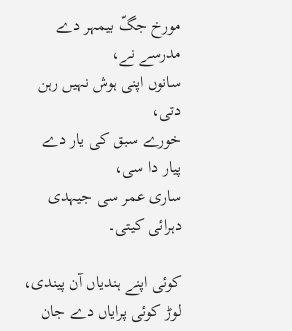مورخ جگّ بیمہر دے مدرسے نے،
سانوں اپنی ہوش نہیں رہن دتی،
خورے سبق کی یار دے پیار دا سی،
ساری عمر سی جیہدی دہرائی کیتی۔

کوئی اپنے ہندیاں آن پیندی،
لوڑ کوئی پرایاں دے جان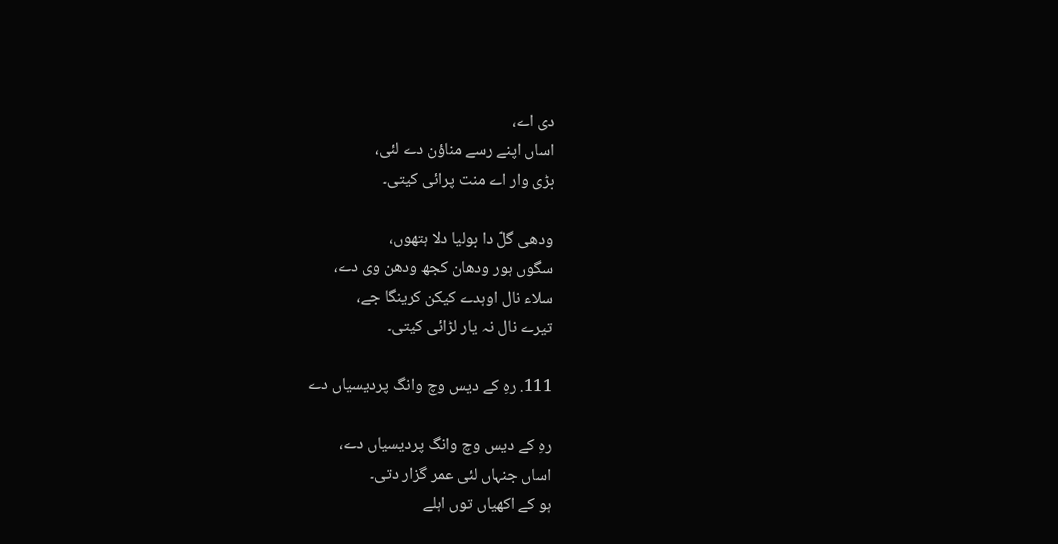دی اے،
اساں اپنے رسے مناؤن دے لئی،
بڑی وار اے منت پرائی کیتی۔

ودھی گلّ دا بولیا دلا ہتھوں،
سگوں ہور ودھان کجھ ودھن وی دے،
سلاء نال اوہدے کیکن کرینگا جے،
تیرے نال نہ یار لڑائی کیتی۔

111. رہِ کے دیس وچ وانگ پردیسیاں دے

رہِ کے دیس وچ وانگ پردیسیاں دے،
اساں جنہاں لئی عمر گزار دتی۔
ہو کے اکھیاں توں اہلے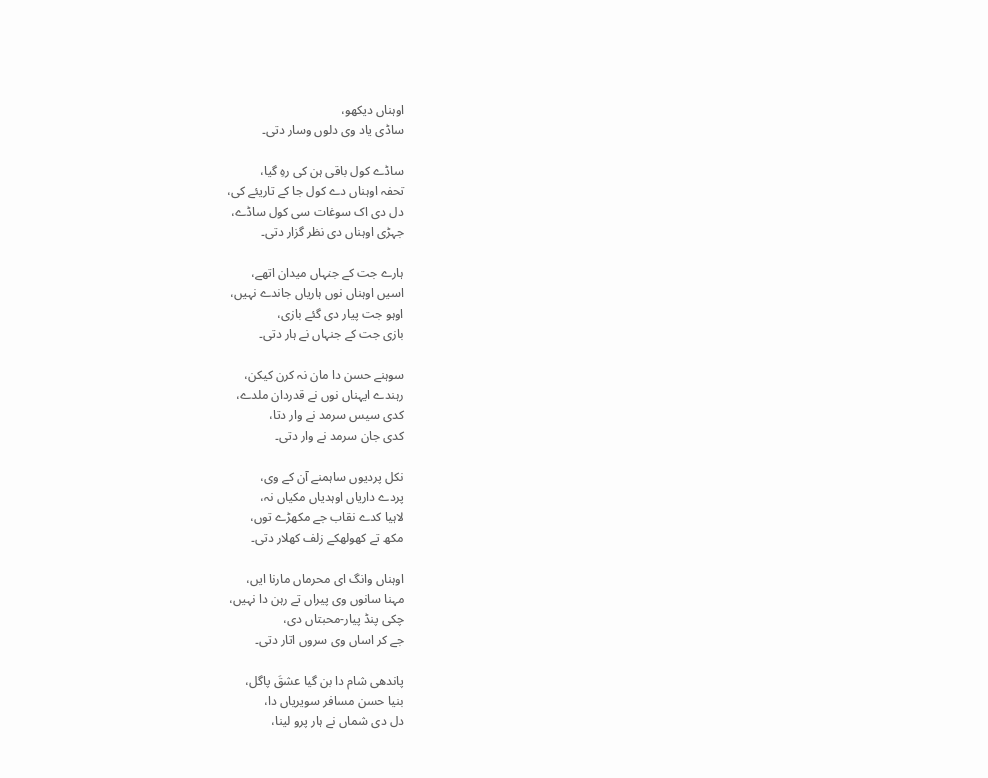اوہناں دیکھو،
ساڈی یاد وی دلوں وسار دتی۔

ساڈے کول باقی ہن کی رہِ گیا،
تحفہ اوہناں دے کول جا کے تاریئے کی،
دل دی اک سوغات سی کول ساڈے،
جہڑی اوہناں دی نظر گزار دتی۔

ہارے جت کے جنہاں میدان اتھے،
اسیں اوہناں نوں ہاریاں جاندے نہیں،
اوہو جت پیار دی گئے بازی،
بازی جت کے جنہاں نے ہار دتی۔

سوہنے حسن دا مان نہ کرن کیکن،
رہندے ایہناں نوں نے قدردان ملدے،
کدی سیس سرمد نے وار دتا،
کدی جان سرمد نے وار دتی۔

نکل پردیوں ساہمنے آن کے وی،
پردے داریاں اوہدیاں مکیاں نہ،
لاہیا کدے نقاب جے مکھڑے توں،
مکھ تے کھولھکے زلف کھلار دتی۔

اوہناں وانگ ای محرماں مارنا ایں،
مہنا سانوں وی پیراں تے رہن دا نہیں،
چکی پنڈ پیار-محبتاں دی،
جے کر اساں وی سروں اتار دتی۔

پاندھی شام دا بن گیا عشقَ پاگل،
بنیا حسن مسافر سویریاں دا،
دل دی شماں نے ہار پرو لینا،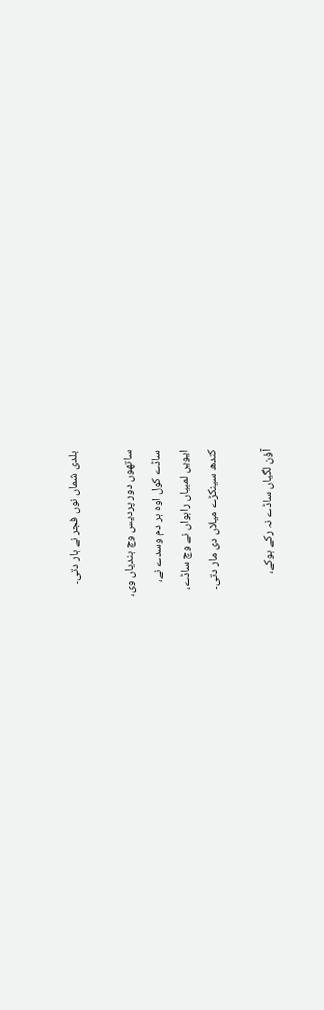بلدی شماں نوں فجر نے ہار دتی۔

ساتھوں دور پردیس وچ ہندیاں وی،
ساڈے کول اوہ ہر دم وسدے نے،
ایویں لمبیاں راہواں نے وچ ساڈے،
کندھ سینکڑے میلاں دی مار دتی۔

آؤن لگیاں ساڈے نہ رکے ہوکے،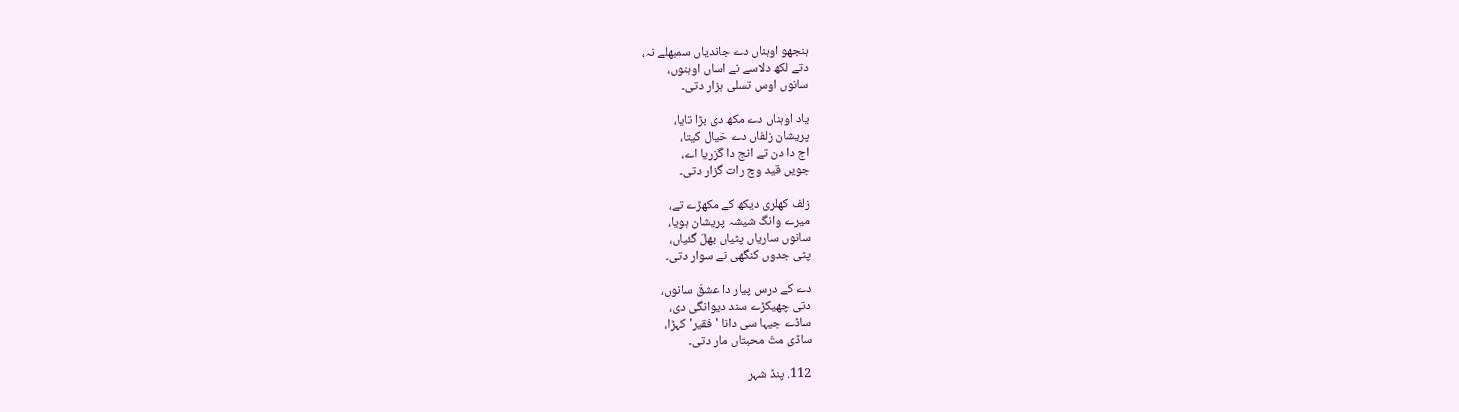ہنجھو اوہناں دے جاندیاں سمبھلے نہ،
دتے لکھ دلاسے نے اساں اوہنوں،
سانوں اوس تسلی ہزار دتی۔

یاد اوہناں دے مکھ دی بڑا تایا،
پریشان زلفاں دے خیال کیتا،
اج دا دن تے انج دا گزریا اے،
جویں قید وچ رات گزار دتی۔

زلف کھلری دیکھ کے مکھڑے تے،
میرے وانگ شیشہ پریشان ہویا،
سانوں ساریاں پٹیاں بھلّ گئیاں،
پٹی جدوں کنگھی نے سوار دتی۔

دے کے درس پیار دا عشقَ سانوں،
دتی چھیکڑے سند دیوانگی دی،
ساڈے جیہا سی دانا 'فقیر' کہڑا،
ساڈی متّ محبتاں مار دتی۔

112. پنڈ شہر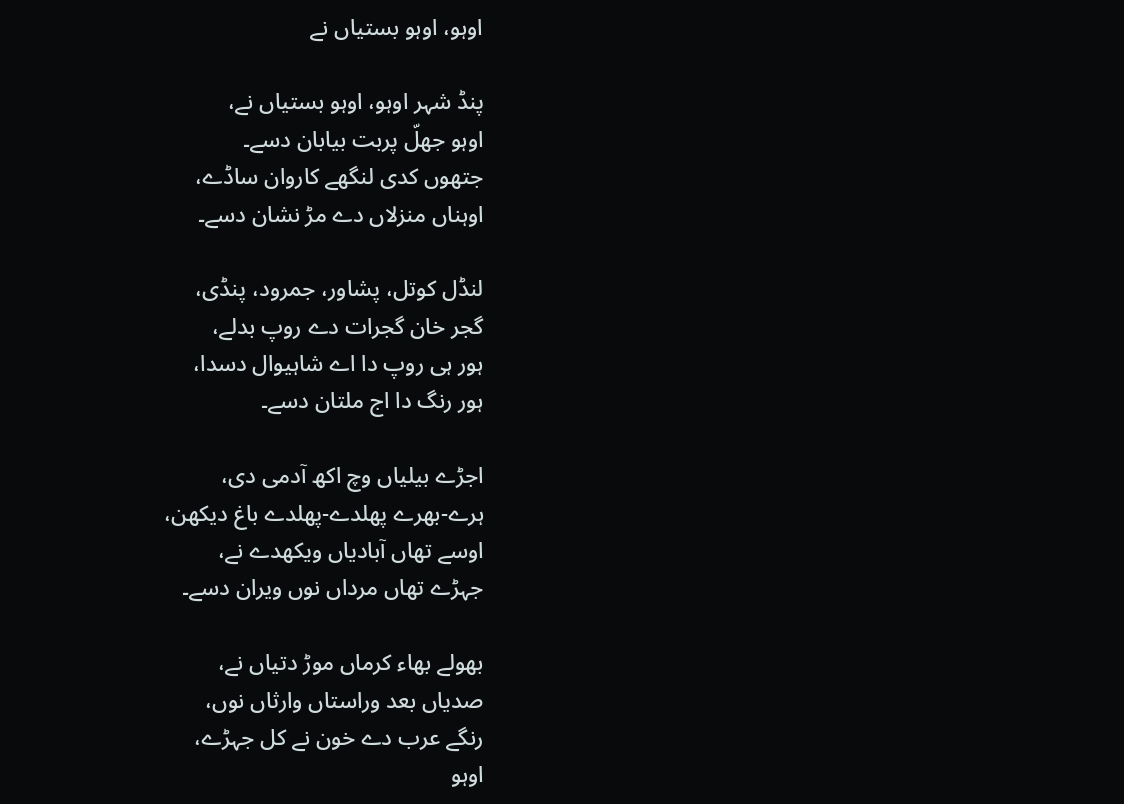اوہو، اوہو بستیاں نے

پنڈ شہر اوہو، اوہو بستیاں نے،
اوہو جھلّ پربت بیابان دسے۔
جتھوں کدی لنگھے کاروان ساڈے،
اوہناں منزلاں دے مڑ نشان دسے۔

لنڈل کوتل، پشاور، جمرود، پنڈی،
گجر خان گجرات دے روپ بدلے،
ہور ہی روپ دا اے شاہیوال دسدا،
ہور رنگ دا اج ملتان دسے۔

اجڑے بیلیاں وچ اکھ آدمی دی،
ہرے-بھرے پھلدے-پھلدے باغ دیکھن،
اوسے تھاں آبادیاں ویکھدے نے،
جہڑے تھاں مرداں نوں ویران دسے۔

بھولے بھاء کرماں موڑ دتیاں نے،
صدیاں بعد وراستاں وارثاں نوں،
رنگے عرب دے خون نے کل جہڑے،
اوہو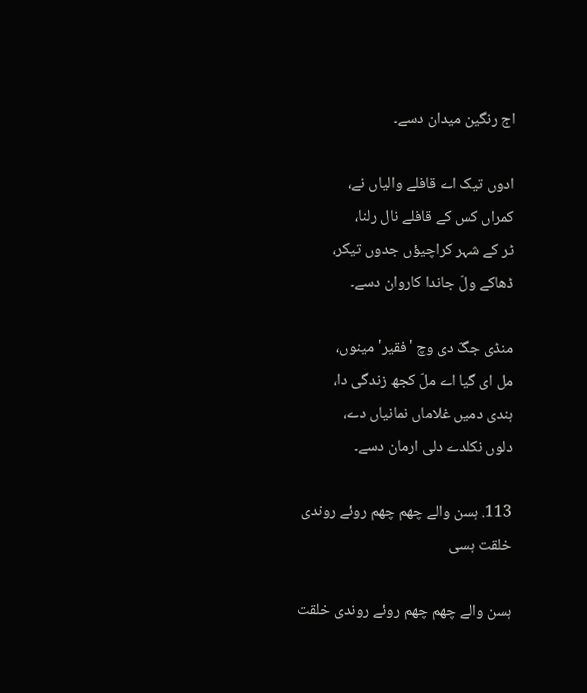اج رنگین میدان دسے۔

ادوں تیک اے قافلے والیاں نے،
کمراں کس کے قافلے نال رلنا،
ٹر کے شہر کراچیؤں جدوں تیکر،
ڈھاکے ولّ جاندا کاروان دسے۔

منڈی جگّ دی وچ 'فقیر' مینوں،
مل ای گیا اے ملّ کجھ زندگی دا،
ہندی دمیں غلاماں نمانیاں دے،
دلوں نکلدے دلی ارمان دسے۔

113. ہسن والے چھم چھم روئے روندی خلقت ہسی

ہسن والے چھم چھم روئے روندی خلقت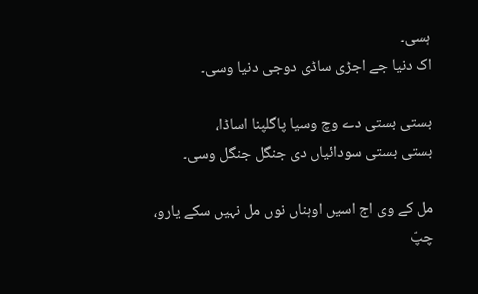ہسی۔
اک دنیا جے اجڑی ساڈی دوجی دنیا وسی۔

بستی بستی دے وچ وسیا پاگلپنا اساڈا،
بستی بستی سودائیاں دی جنگل جنگل وسی۔

مل کے وی اج اسیں اوہناں نوں مل نہیں سکے یارو،
چپّ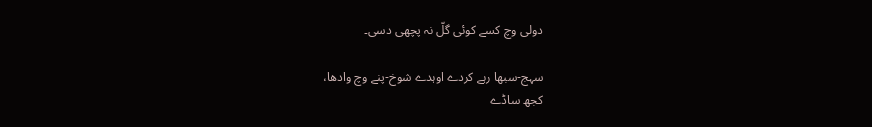دولی وچ کسے کوئی گلّ نہ پچھی دسی۔

سہج-سبھا رہے کردے اوہدے شوخ-پنے وچ وادھا،
کجھ ساڈے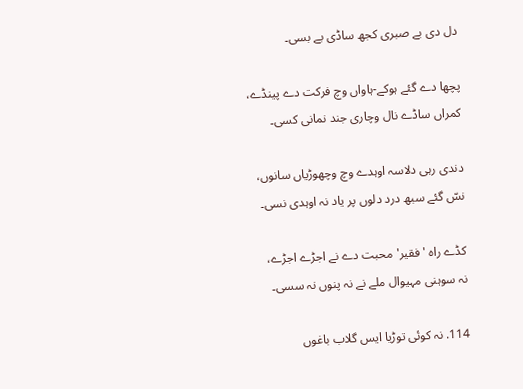دل دی بے صبری کجھ ساڈی بے بسی۔

پچھا دے گئے ہوکے-ہاواں وچ فرکت دے پینڈے،
کمراں ساڈے نال وچاری جند نمانی کسی۔

دندی رہی دلاسہ اوہدے وچ وچھوڑیاں سانوں،
نسّ گئے سبھ درد دلوں پر یاد نہ اوہدی نسی۔

کڈے راہ 'فقیر' محبت دے نے اجڑے اجڑے،
نہ سوہنی مہیوال ملے نے نہ پنوں نہ سسی۔

114. نہ کوئی توڑیا ایس گلاب باغوں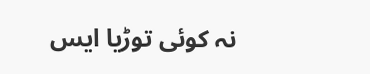نہ کوئی توڑیا ایس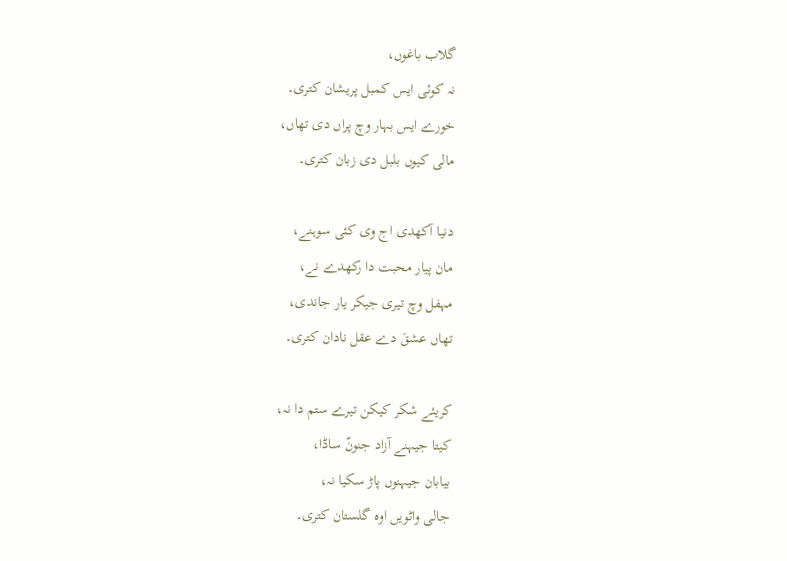گلاب باغوں،
نہ کوئی ایس کمبل پریشان کتری۔
خورے ایس بہار وچ پراں دی تھاں،
مالی کیوں بلبل دی زبان کتری۔

دنیا آکھدی اج وی کئی سوہنے،
مان پیار محبت دا رکھدے نے،
مہفل وچ تیری جیکر یار جاندی،
تھاں عشقَ دے عقل نادان کتری۔

کریئے شکر کیکن تیرے ستم دا نہ،
کیتا جیہنے آزاد جنونّ ساڈا،
بیابان جیہنوں پاڑ سکیا نہ،
جالی واٹویں اوہ گلستان کتری۔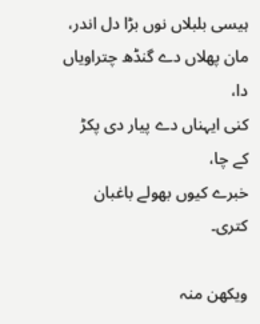ہیسی بلبلاں نوں بڑا دل اندر،
مان پھلاں دے گنڈھ چتراویاں دا،
کنی ایہناں دے پیار دی پکڑ کے چا،
خبرے کیوں بھولے باغبان کتری۔

ویکھن منہ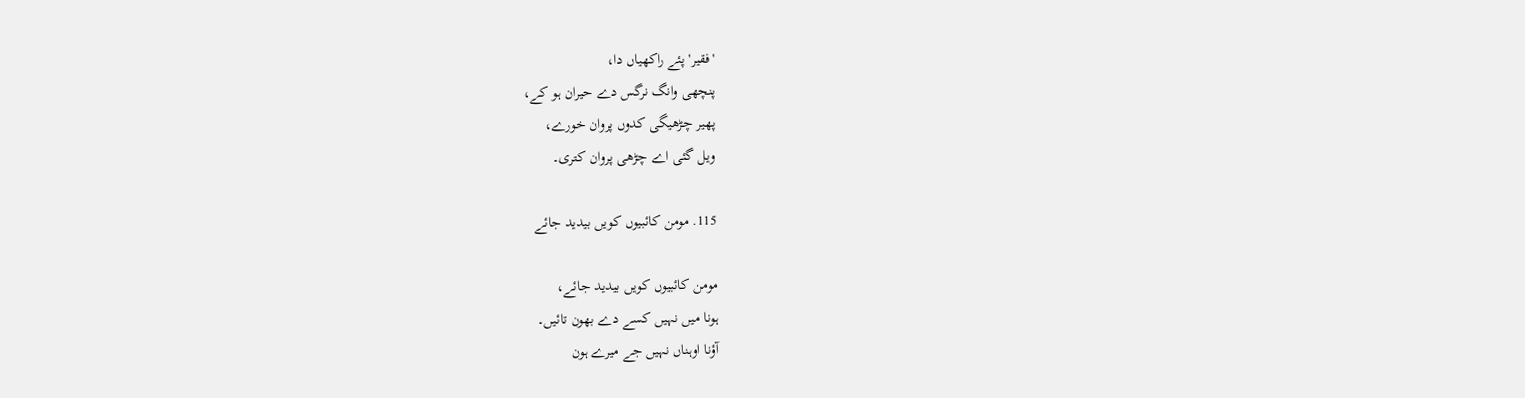'فقیر' پئے راکھیاں دا،
پنچھی وانگ نرگس دے حیران ہو کے،
پھیر چڑھیگی کدوں پروان خورے،
ویل گئی اے چڑھی پروان کتری۔

115. مومن کائبیوں کویں بیدید جائے

مومن کائبیوں کویں بیدید جائے،
ہونا میں نہیں کسے دے بھون تائیں۔
آؤنا اوہناں نہیں جے میرے ہون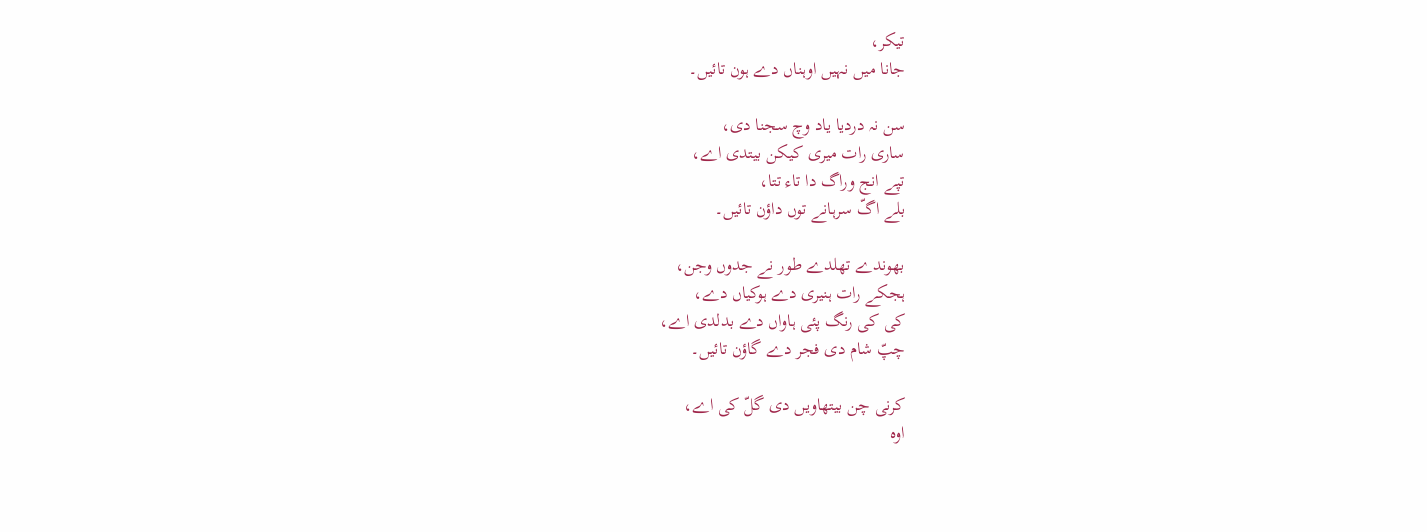تیکر،
جانا میں نہیں اوہناں دے ہون تائیں۔

سن نہ دردیا یاد وچ سجنا دی،
ساری رات میری کیکن بیتدی اے،
تپے انج وراگ دا تاء تتا،
بلے اگّ سرہانے توں داؤن تائیں۔

بھوندے تھلدے طور نے جدوں وجن،
ہجکے رات ہنیری دے ہوکیاں دے،
کی کی رنگ پئی ہاواں دے بدلدی اے،
چپّ شام دی فجر دے گاؤن تائیں۔

کرنی چن بیتھاویں دی گلّ کی اے،
اوہ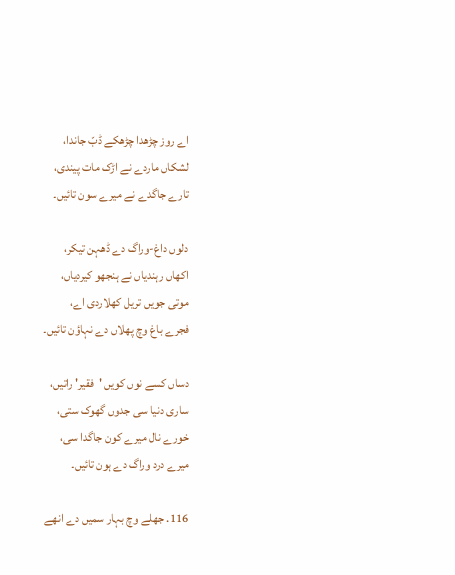اے روز چڑھدا چڑھکے ڈبّ جاندا،
لشکاں ماردے نے اڑک مات پیندی،
تارے جاگدے نے میرے سون تائیں۔

دلوں داغ-وراگ دے ڈھہن تیکر،
اکھاں رہندیاں نے ہنجھو کیردیاں،
موتی جویں تریل کھلاردی اے،
فجرے باغ وچ پھلاں دے نہاؤن تائیں۔

دساں کسے نوں کویں 'فقیر' راتیں،
ساری دنیا سی جدوں گھوک ستی،
خورے نال میرے کون جاگدا سی،
میرے درد وراگ دے ہون تائیں۔

116. جھلے وچ بہار سمیں دے انھے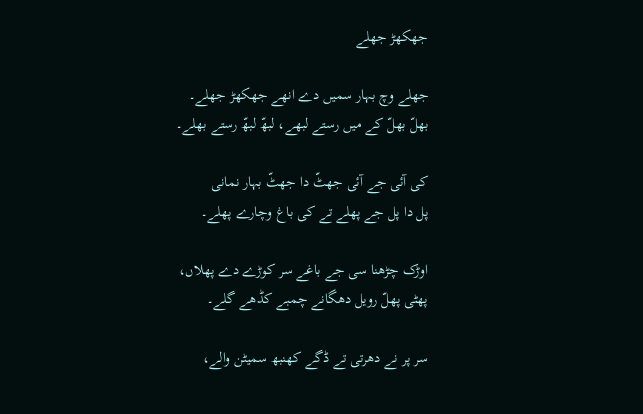جھکھڑ جھلے

جھلے وچ بہار سمیں دے انھے جھکھڑ جھلے۔
بھلّ بھلّ کے میں رستے لبھے، لبھّ لبھّ رستے بھلے۔

کی آئی جے آئی جھٹّ دا جھٹّ بہار نمانی
پل دا پل جے پھلے تے کی باغ وچارے پھلے۔

اوڑک چڑھنا سی جے باغے سر کوڑے دے پھلاں،
پھٹی پھلّ رویل دھگانے چمبے کڈھے گلے۔

سر پر نے دھرتی تے ڈگے کھنبھ سمیٹن والے،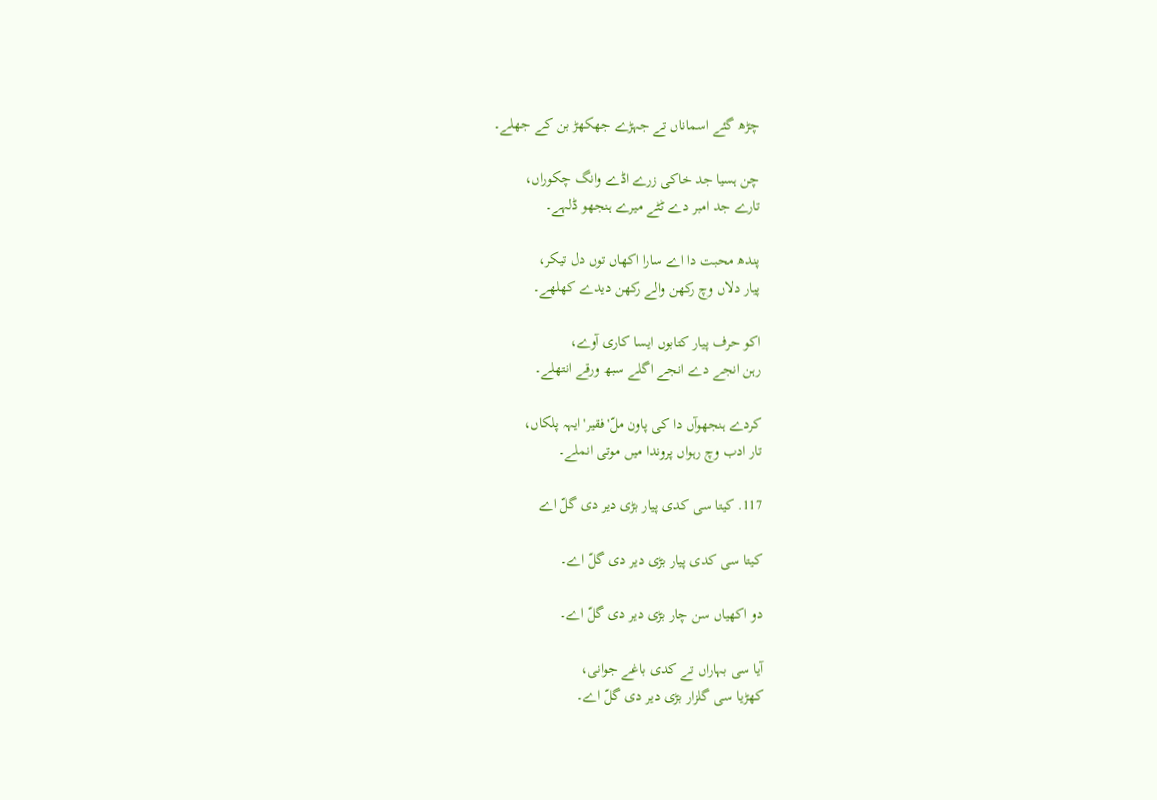چڑھ گئے اسماناں تے جہڑے جھکھڑ بن کے جھلے۔

چن ہسیا جد خاکی زرے اڈے وانگ چکوراں،
تارے جد امبر دے ٹٹے میرے ہنجھو ڈلہے۔

پندھ محبت دا اے سارا اکھاں توں دل تیکر،
پیار دلاں وچ رکھن والے رکھن دیدے کھلھے۔

اکو حرف پیار کتابوں ایسا کاری آوے،
رہن انجے دے انجے اگلے سبھ ورقے انتھلے۔

کردے ہنجھوآں دا کی پاون ملّ'فقیر'ایہہ پلکاں،
تار ادب وچ رہواں پروندا میں موتی انملے۔

117. کیتا سی کدی پیار بڑی دیر دی گلّ اے

کیتا سی کدی پیار بڑی دیر دی گلّ اے۔

دو اکھیاں سن چار بڑی دیر دی گلّ اے۔

آیا سی بہاراں تے کدی باغے جوانی،
کھڑیا سی گلزار بڑی دیر دی گلّ اے۔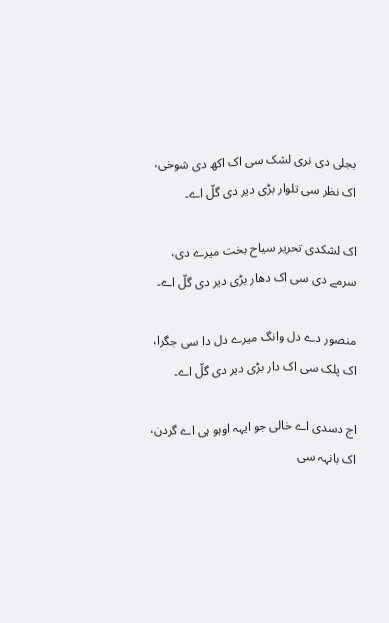بجلی دی نری لشک سی اک اکھ دی شوخی،
اک نظر سی تلوار بڑی دیر دی گلّ اے۔

اک لشکدی تحریر سیاح بخت میرے دی،
سرمے دی سی اک دھار بڑی دیر دی گلّ اے۔

منصور دے دل وانگ میرے دل دا سی جگرا،
اک پلک سی اک دار بڑی دیر دی گلّ اے۔

اج دسدی اے خالی جو ایہہ اوہو ہی اے گردن،
اک بانہہ سی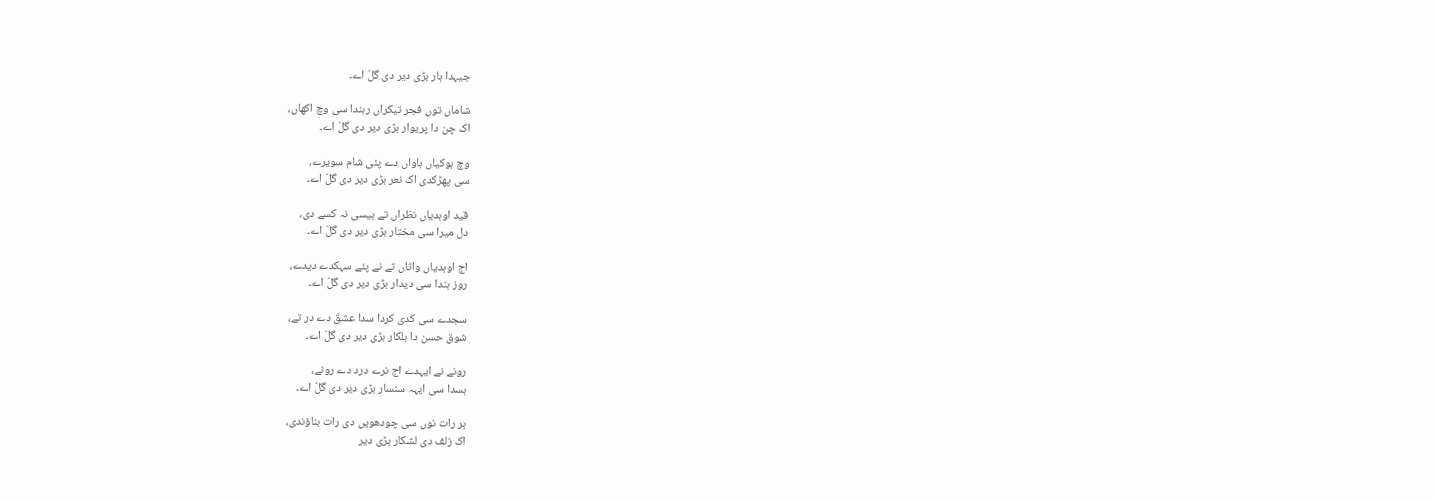جیہدا ہار بڑی دیر دی گلّ اے۔

شاماں توں فجر تیکراں رہندا سی وچ اکھاں،
اک چن دا پریوار بڑی دیر دی گلّ اے۔

وچ ہوکیاں ہاواں دے پئی شام سویرے،
سی پھڑکدی اک نعر بڑی دیر دی گلّ اے۔

قید اوہدیاں نظراں تے ہیسی نہ کسے دی،
دل میرا سی مختار بڑی دیر دی گلّ اے۔

اج اوہدیاں واٹاں تے نے پئے سہکدے دیدے،
روز ہندا سی دیدار بڑی دیر دی گلّ اے۔

سجدے سی کدی کردا سدا عشقَ دے در تے،
شوق حسن دا بلکار بڑی دیر دی گلّ اے۔

رونے نے ایہدے اج نرے درد دے رونے،
ہسدا سی ایہہ سنسار بڑی دیر دی گلّ اے۔

ہر رات نوں سی چودھویں دی رات بناؤندی،
اک زلف دی لشکار بڑی دیر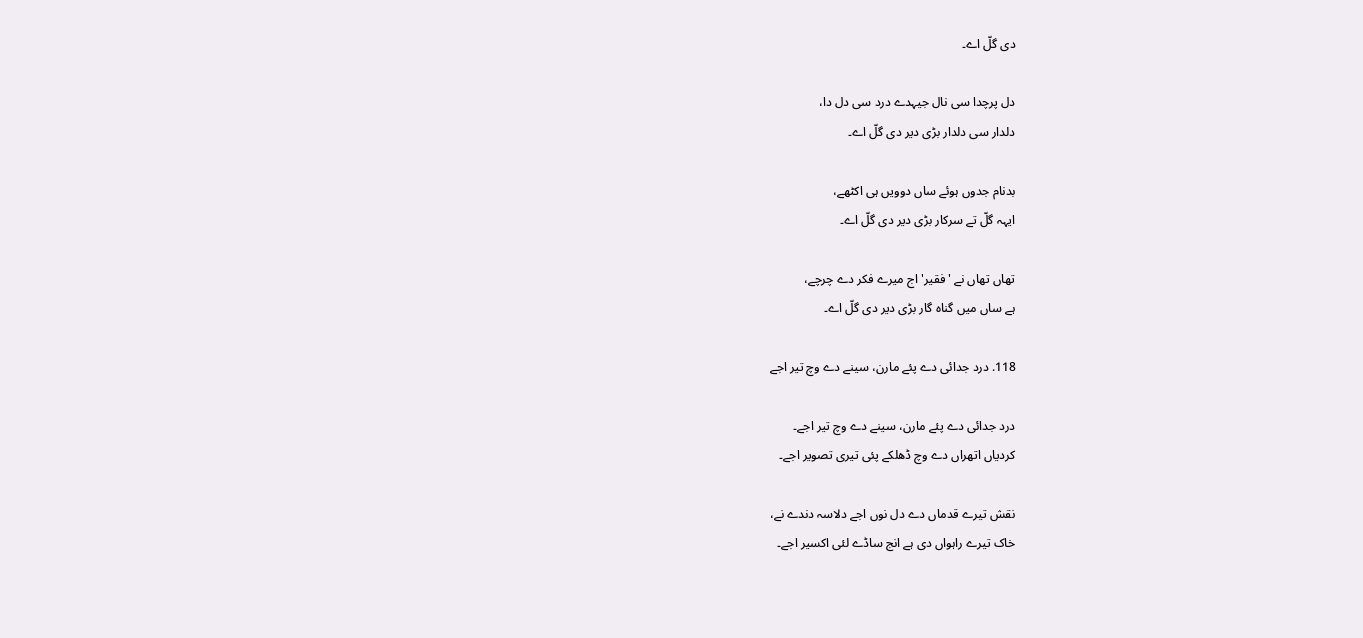دی گلّ اے۔

دل پرچدا سی نال جیہدے درد سی دل دا،
دلدار سی دلدار بڑی دیر دی گلّ اے۔

بدنام جدوں ہوئے ساں دوویں ہی اکٹھے،
ایہہ گلّ تے سرکار بڑی دیر دی گلّ اے۔

تھاں تھاں نے 'فقیر' اج میرے فکر دے چرچے،
ہے ساں میں گناہ گار بڑی دیر دی گلّ اے۔

118. درد جدائی دے پئے مارن، سینے دے وچ تیر اجے

درد جدائی دے پئے مارن، سینے دے وچ تیر اجے۔
کردیاں اتھراں دے وچ ڈھلکے پئی تیری تصویر اجے۔

نقش تیرے قدماں دے دل نوں اجے دلاسہ دندے نے،
خاک تیرے راہواں دی ہے انج ساڈے لئی اکسیر اجے۔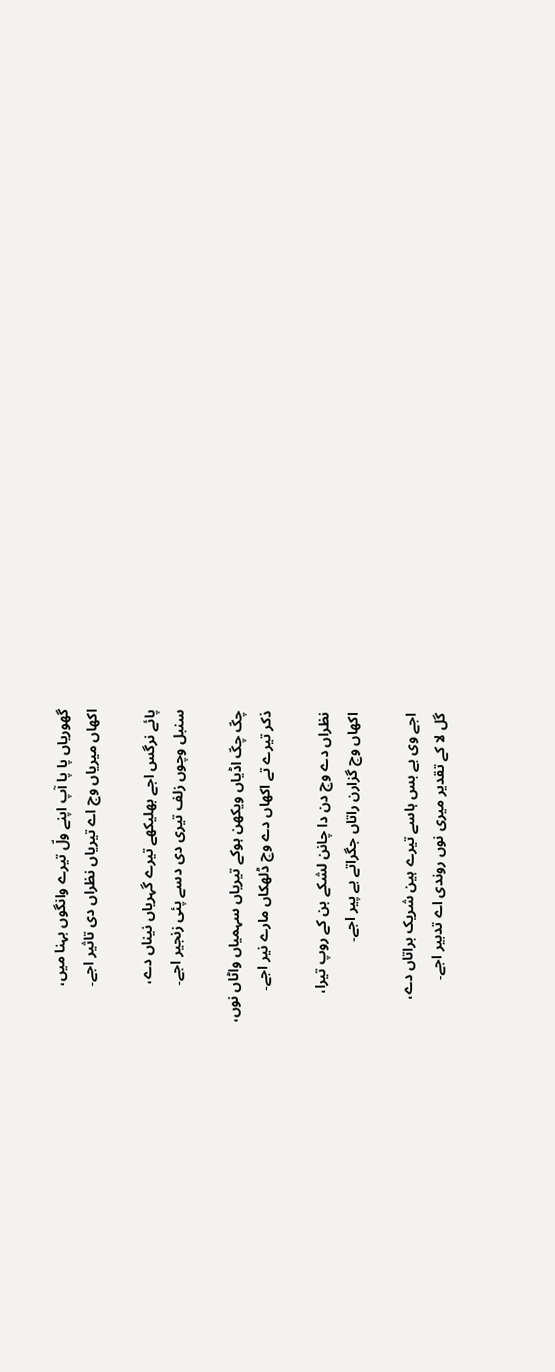گھوریاں پا پا آپ اپنے ولّ تیرے وانگوں بہنا میں،
اکھاں میریاں وچ اے تیریاں نظراں دی تاثیر اجے۔

پائے نرگس اجے بھلیکھے تیرے گہریاں نیناں دے،
سنبل وچوں زلف تیری دی دسے پئی زنجیر اجے۔

چکّ چکّ اڈیاں ویکھن ہوکے تیریاں سہمیاں واٹاں نوں،
ذکر تیرے تے اکھاں دے وچ ڈلھکاں مارے نیر اجے۔

نظراں دے وچ دن دا چانن لشکے بن کے روپ تیرا،
اکھاں وچ گزارن راتاں جگراتے بے پیر اجے۔

اجے وی بے بس ہاسے تیرے ہین شریک براتاں دے،
گل لا کے تقدیر میری نوں روندی اے تدبیر اجے۔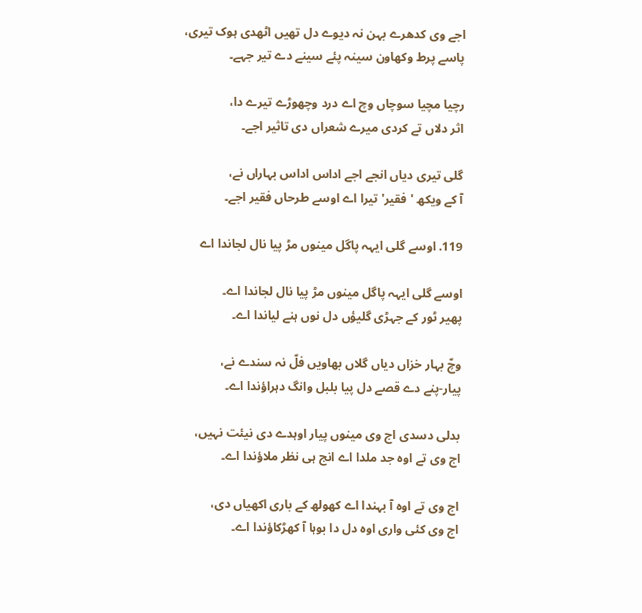اجے وی کدھرے بہن نہ دیوے دل تھیں اٹھدی ہوک تیری،
پاسے پرط وکھاون سینہ پئے سینے دے تیر جہے۔

رچیا مچیا سوچاں وچ اے درد وچھوڑے تیرے دا،
اثر دلاں تے کردی میرے شعراں دی تاثیر اجے۔

گلی تیری دیاں انجے اجے اداس اداس بہاراں نے،
آ کے ویکھ 'فقیر' تیرا اے اوسے طرحاں فقیر اجے۔

119. اوسے گلی ایہہ پاگل مینوں مڑ پیا نال لجاندا اے

اوسے گلی ایہہ پاگل مینوں مڑ پیا نال لجاندا اے۔
پھیر ٹور کے جہڑی گلیؤں دل نوں ہنے لیاندا اے۔

وچّ بہار خزاں دیاں گلاں بھاویں فلّ نہ سندے نے،
پیار-پنے دے قصے دل پیا بلبل وانگ دہراؤندا اے۔

بدلی دسدی اج وی مینوں پیار اوہدے دی نیئت نہیں،
اج وی تے اوہ جد ملدا اے انج ہی نظر ملاؤندا اے۔

اج وی تے اوہ آ بہندا اے کھولھ کے باری اکھیاں دی،
اج وی کئی واری اوہ دل دا بوہا آ کھڑکاؤندا اے۔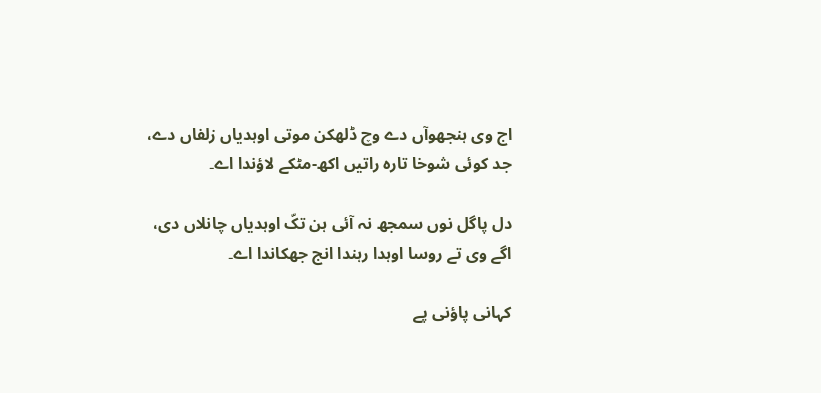اج وی ہنجھوآں دے وچ ڈلھکن موتی اوہدیاں زلفاں دے،
جد کوئی شوخا تارہ راتیں اکھ-مٹکے لاؤندا اے۔

دل پاگل نوں سمجھ نہ آئی ہن تکّ اوہدیاں چانلاں دی،
اگے وی تے روسا اوہدا رہندا انج جھکاندا اے۔

کہانی پاؤنی پے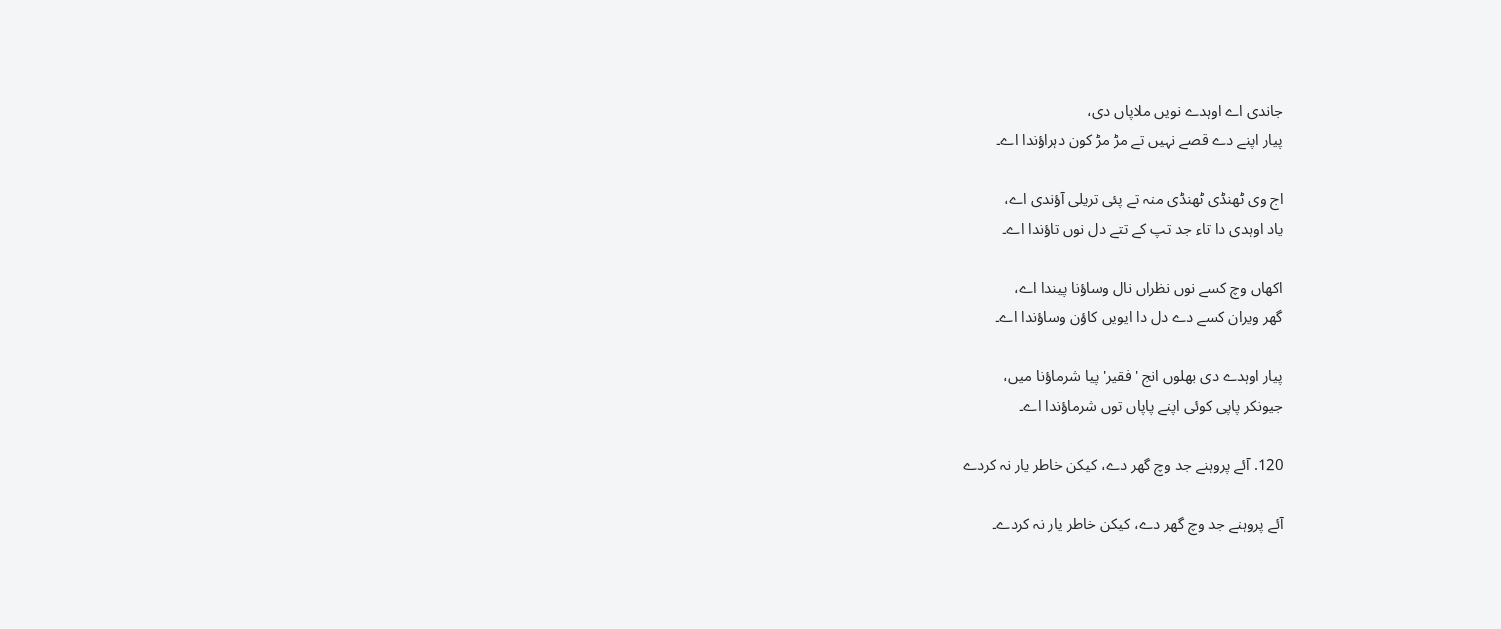جاندی اے اوہدے نویں ملاپاں دی،
پیار اپنے دے قصے نہیں تے مڑ مڑ کون دہراؤندا اے۔

اج وی ٹھنڈی ٹھنڈی منہ تے پئی تریلی آؤندی اے،
یاد اوہدی دا تاء جد تپ کے تتے دل نوں تاؤندا اے۔

اکھاں وچ کسے نوں نظراں نال وساؤنا پیندا اے،
گھر ویران کسے دے دل دا ایویں کاؤن وساؤندا اے۔

پیار اوہدے دی بھلوں انج 'فقیر' پیا شرماؤنا میں،
جیونکر پاپی کوئی اپنے پاپاں توں شرماؤندا اے۔

120. آئے پروہنے جد وچ گھر دے، کیکن خاطر یار نہ کردے

آئے پروہنے جد وچ گھر دے، کیکن خاطر یار نہ کردے۔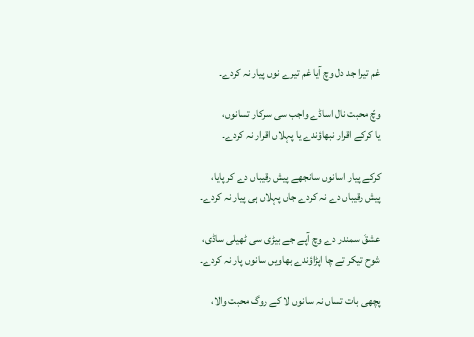غم تیرا جد دل وچ آیا غم تیرے نوں پیار نہ کردے۔

وچّ محبت نال اساڈے واجب سی سرکار تسانوں،
یا کرکے اقرار نبھاؤندے یا پہلاں اقرار نہ کردے۔

کرکے پیار اسانوں سانجھے پیش رقیباں دے کر پایا،
پیش رقیباں دے نہ کردے جاں پہلاں ہی پیار نہ کردے۔

عشقَ سمندر دے وچ آپے جے بیڑی سی ٹھیلی ساڈی،
شوح تیکر تے چا اپڑاؤندے بھاویں سانوں پار نہ کردے۔

پچھی بات تساں نہ سانوں لا کے روگ محبت والا،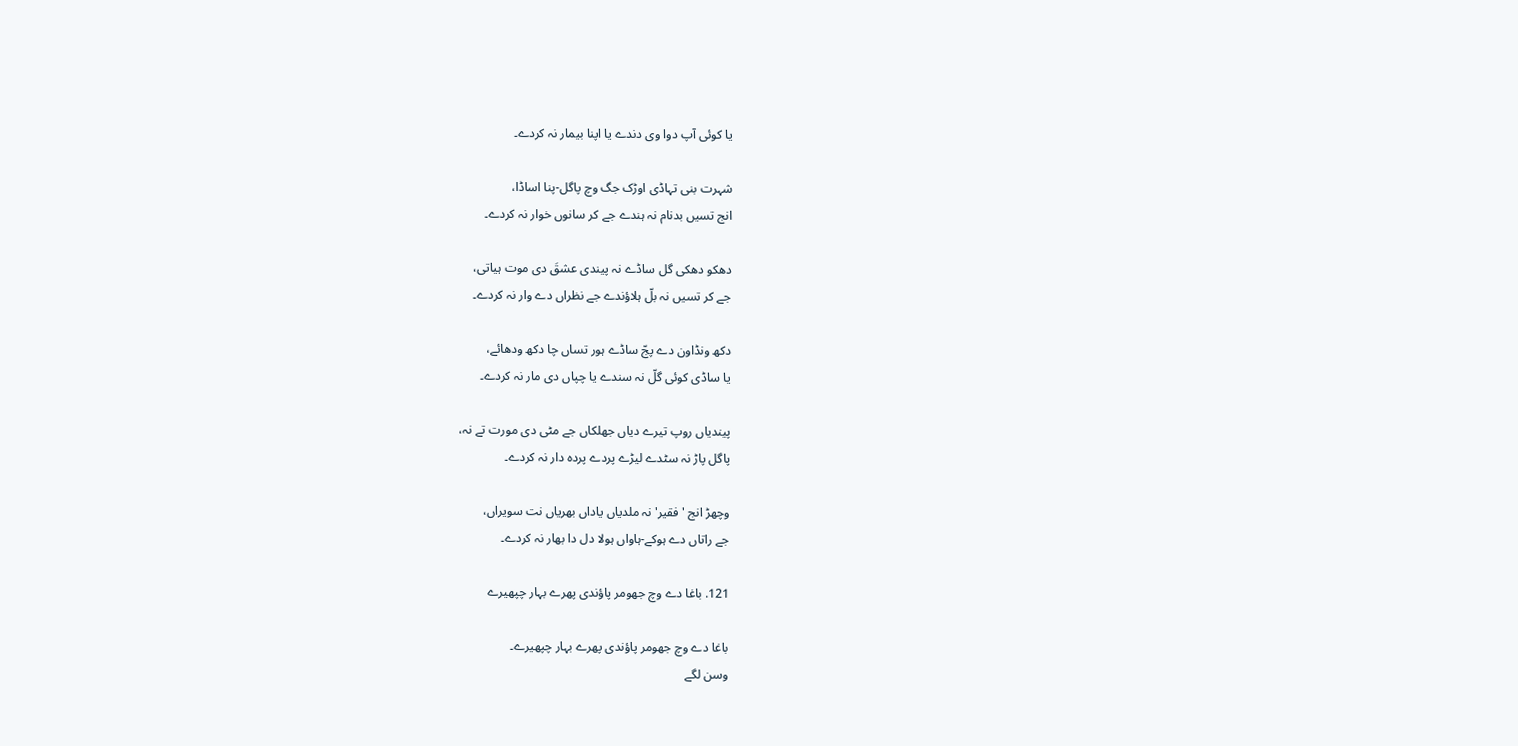یا کوئی آپ دوا وی دندے یا اپنا بیمار نہ کردے۔

شہرت بنی تہاڈی اوڑک جگ وچ پاگل-پنا اساڈا،
انج تسیں بدنام نہ ہندے جے کر سانوں خوار نہ کردے۔

دھکو دھکی گل ساڈے نہ پیندی عشقَ دی موت ہیاتی،
جے کر تسیں نہ بلّ ہلاؤندے جے نظراں دے وار نہ کردے۔

دکھ ونڈاون دے پجّ ساڈے ہور تساں چا دکھ ودھائے،
یا ساڈی کوئی گلّ نہ سندے یا چپاں دی مار نہ کردے۔

پیندیاں روپ تیرے دیاں جھلکاں جے مٹی دی مورت تے نہ،
پاگل پاڑ نہ سٹدے لیڑے پردے پردہ دار نہ کردے۔

وچھڑ انج 'فقیر' نہ ملدیاں یاداں بھریاں نت سویراں،
جے راتاں دے ہوکے-ہاواں ہولا دل دا بھار نہ کردے۔

121. باغا دے وچ جھومر پاؤندی پھرے بہار چپھیرے

باغا دے وچ جھومر پاؤندی پھرے بہار چپھیرے۔
وسن لگے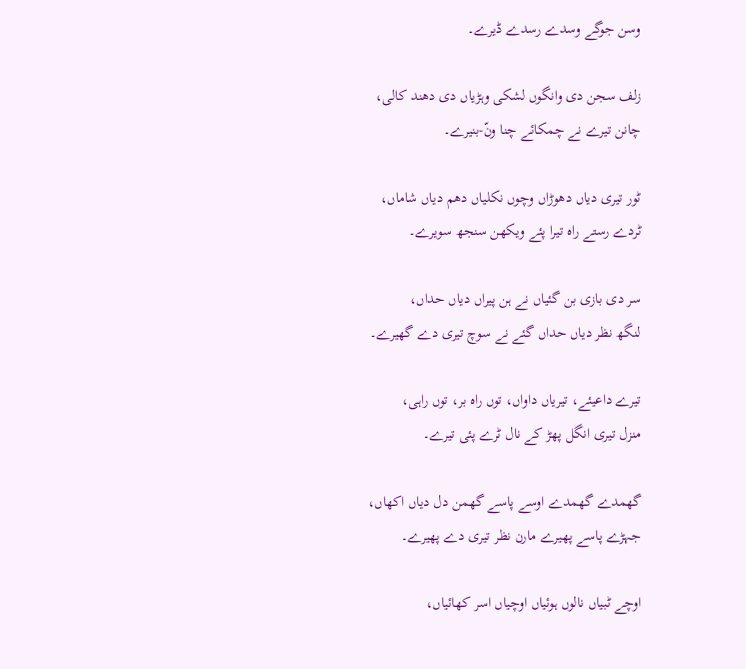وسن جوگے وسدے رسدے ڈیرے۔

زلف سجن دی وانگوں لشکی وہڑیاں دی دھند کالی،
چانن تیرے نے چمکائے چنا ونّ-بنیرے۔

ٹور تیری دیاں دھوڑاں وچوں نکلیاں دھم دیاں شاماں،
ٹردے رستے راہ تیرا پئے ویکھن سنجھ سویرے۔

سر دی بازی بن گئیاں نے ہن پیراں دیاں حداں،
لنگھ نظر دیاں حداں گئے نے سوچ تیری دے گھیرے۔

تیرے داعیئے، تیریاں داواں، توں راہ بر، توں راہی،
منزل تیری انگل پھڑ کے نال ٹرے پئی تیرے۔

گھمدے گھمدے اوسے پاسے گھمن دل دیاں اکھاں،
جہڑے پاسے پھیرے مارن نظر تیری دے پھیرے۔

اوچے ٹبیاں نالوں ہوئیاں اوچیاں اسر کھائیاں،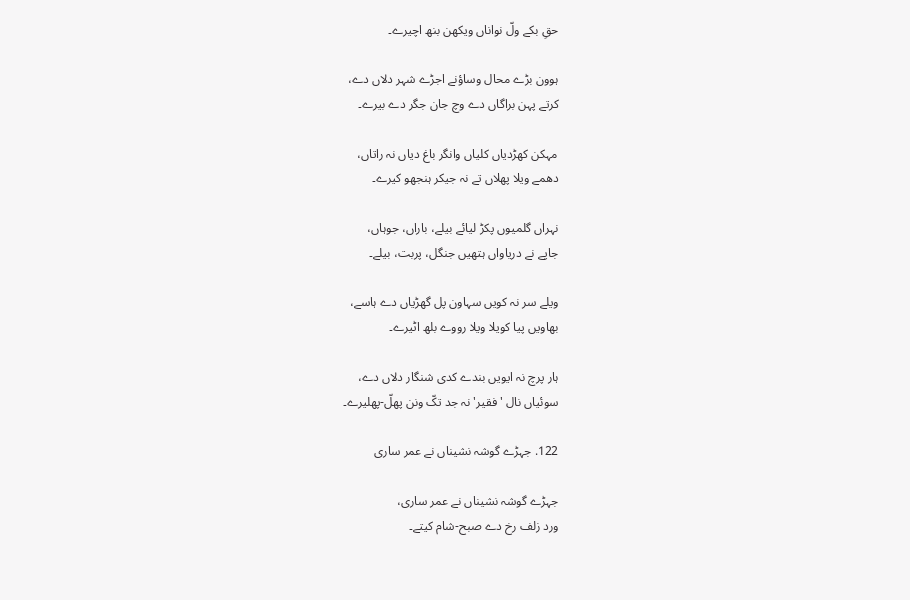حقِ بکے ولّ نواناں ویکھن بنھ اچیرے۔

ہوون بڑے محال وساؤنے اجڑے شہر دلاں دے،
کرتے پہن براگاں دے وچ جان جگر دے بیرے۔

مہکن کھڑدیاں کلیاں وانگر باغ دیاں نہ راتاں،
دھمے ویلا پھلاں تے نہ جیکر ہنجھو کیرے۔

نہراں گلمیوں پکڑ لیائے بیلے، باراں، جوہاں،
جاپے نے دریاواں ہتھیں جنگل، پربت، بیلے۔

ویلے سر نہ کویں سہاون پل گھڑیاں دے ہاسے،
بھاویں پیا کویلا ویلا رووے بلھ اٹیرے۔

ہار پرچ نہ ایویں بندے کدی شنگار دلاں دے،
سوئیاں نال 'فقیر' نہ جد تکّ ونن پھلّ-پھلیرے۔

122. جہڑے گوشہ نشیناں نے عمر ساری

جہڑے گوشہ نشیناں نے عمر ساری،
ورد زلف رخ دے صبح-شام کیتے۔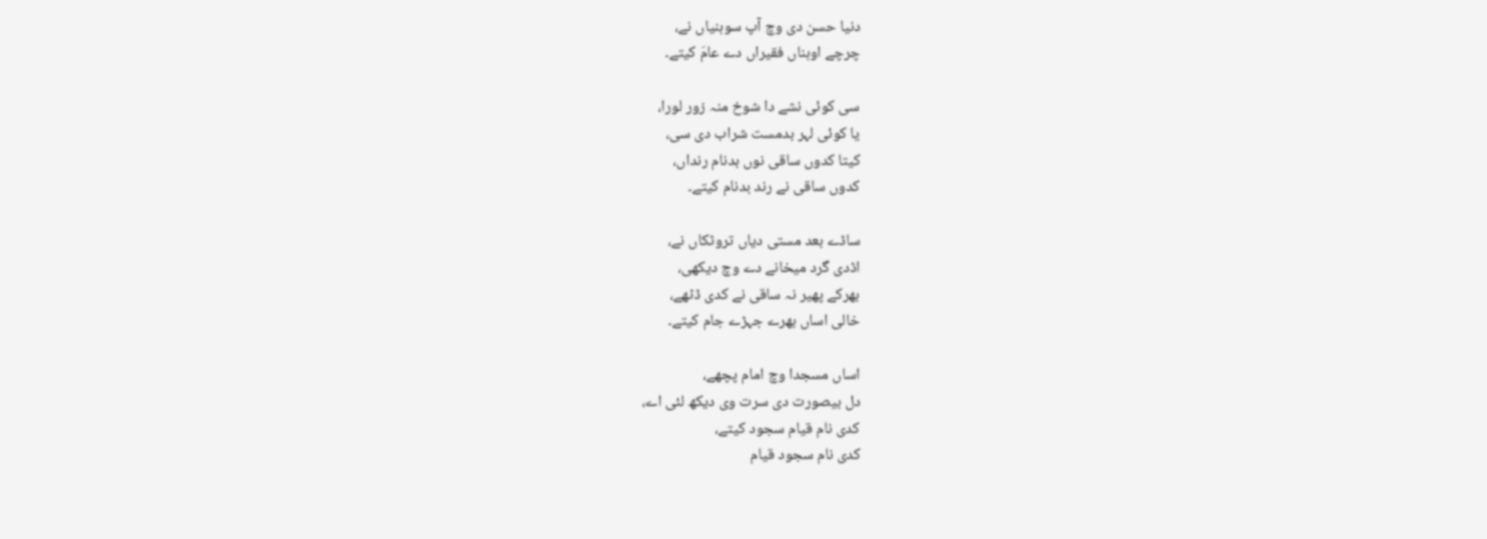دنیا حسن دی وچ آپ سوہنیاں نے،
چرچے اوہناں فقیراں دے عامَ کیتے۔

سی کوئی نشے دا شوخ منہ زور لورا،
یا کوئی لہر بدمست شراب دی سی،
کیتا کدوں ساقی نوں بدنام رنداں،
کدوں ساقی نے رند بدنام کیتے۔

ساڈے بعد مستی دیاں تروٹکاں نے،
اڈدی گرد میخانے دے وچ دیکھی،
بھرکے پھیر نہ ساقی نے کدی ڈٹھے،
خالی اساں بھرے جہڑے جام کیتے۔

اساں مسجدا وچ امام پچھے،
دل بیصورت دی سرت وی دیکھ لئی اے،
کدی نام قیام سجود کیتے،
کدی نام سجود قیام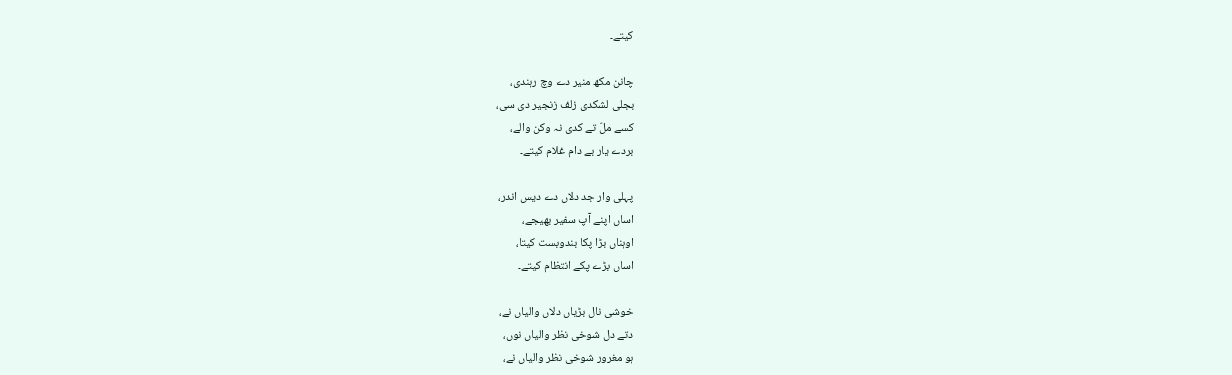کیتے۔

چانن مکھ منیر دے وچ رہندی،
بجلی لشکدی زلف زنجیر دی سی،
کسے ملّ تے کدی نہ وکن والے،
بردے یار بے دام غلام کیتے۔

پہلی وار جد دلاں دے دیس اندر،
اساں اپنے آپ سفیر بھیجے،
اوہناں بڑا پکا بندوبست کیتا،
اساں بڑے پکے انتظام کیتے۔

خوشی نال بڑیاں دلاں والیاں نے،
دتے دل شوخی نظر والیاں نوں،
ہو مغرور شوخی نظر والیاں نے،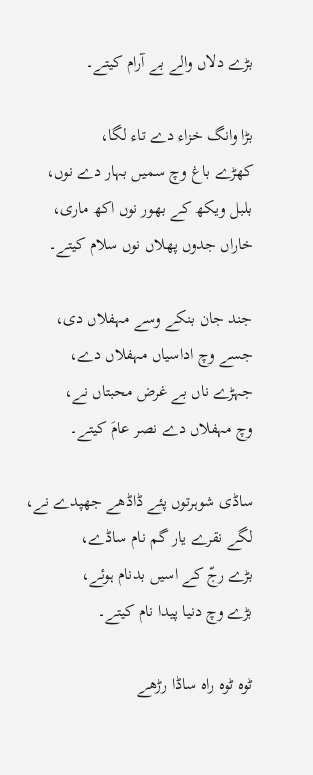بڑے دلاں والے بے آرام کیتے۔

بڑا وانگ خزاء دے تاء لگا،
کھڑے باغ وچ سمیں بہار دے نوں،
بلبل ویکھ کے بھور نوں اکھ ماری،
خاراں جدوں پھلاں نوں سلام کیتے۔

جند جان بنکے وسے مہفلاں دی،
جسے وچ اداسیاں مہفلاں دے،
جہڑے ناں بے غرض محبتاں نے،
وچ مہفلاں دے نصر عامَ کیتے۔

ساڈی شوہرتوں پئے ڈاڈھے جھپدے نے،
لگے نقرے یار گم نام ساڈے،
بڑے رجّ کے اسیں بدنام ہوئے،
بڑے وچ دنیا پیدا نام کیتے۔

ٹوہ ٹوہ راہ ساڈا رڑھے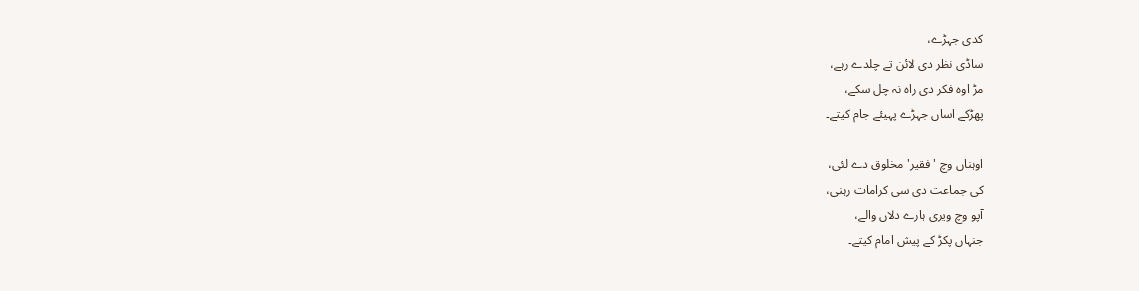کدی جہڑے،
ساڈی نظر دی لائن تے چلدے رہے،
مڑ اوہ فکر دی راہ نہ چل سکے،
پھڑکے اساں جہڑے پہیئے جام کیتے۔

اوہناں وچ 'فقیر' مخلوق دے لئی،
کی جماعت دی سی کرامات رہنی،
آپو وچ ویری ہارے دلاں والے،
جنہاں پکڑ کے پیش امام کیتے۔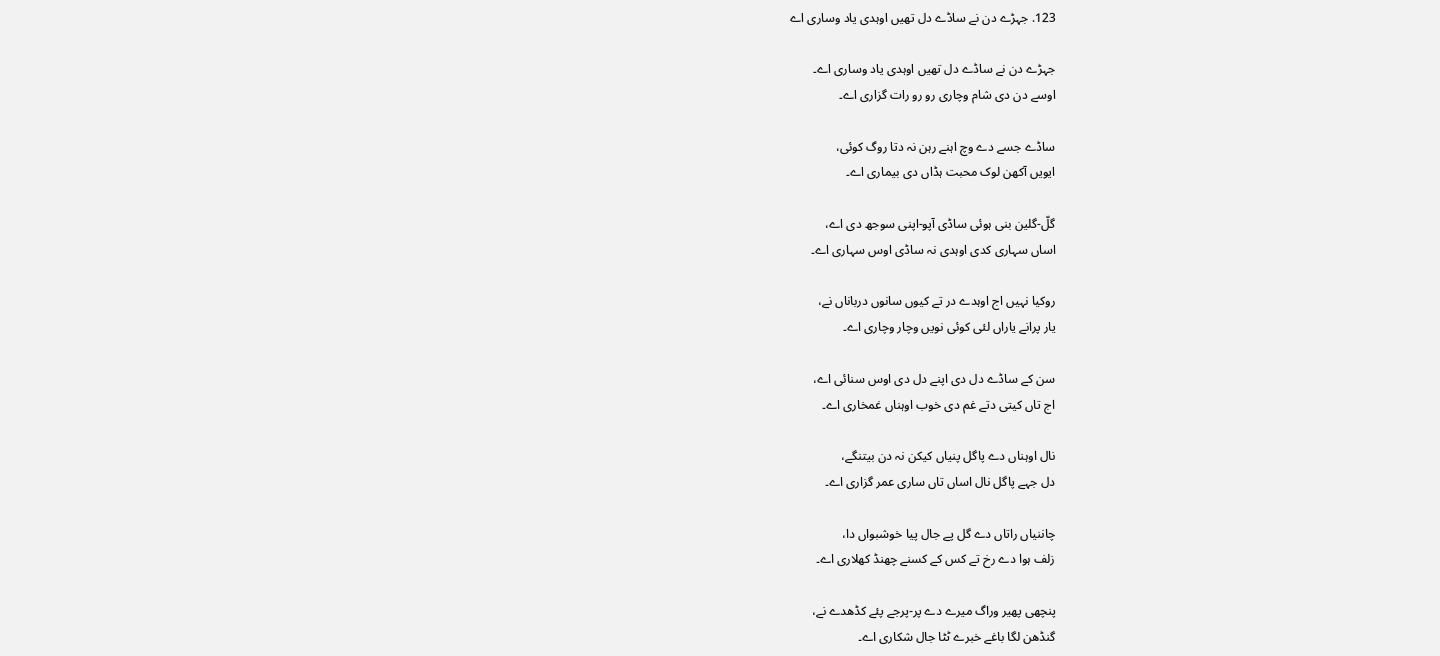123. جہڑے دن نے ساڈے دل تھیں اوہدی یاد وساری اے

جہڑے دن نے ساڈے دل تھیں اوہدی یاد وساری اے۔
اوسے دن دی شام وچاری رو رو رات گزاری اے۔

ساڈے جسے دے وچ اہنے رہن نہ دتا روگ کوئی،
ایویں آکھن لوک محبت ہڈاں دی بیماری اے۔

گلّ-گلین بنی ہوئی ساڈی آپو-اپنی سوجھ دی اے،
اساں سہاری کدی اوہدی نہ ساڈی اوس سہاری اے۔

روکیا نہیں اج اوہدے در تے کیوں سانوں درباناں نے،
یار پرانے یاراں لئی کوئی نویں وچار وچاری اے۔

سن کے ساڈے دل دی اپنے دل دی اوس سنائی اے،
اج تاں کیتی دتے غم دی خوب اوہناں غمخاری اے۔

نال اوہناں دے پاگل پنیاں کیکن نہ دن بیتنگے،
دل جہے پاگل نال اساں تاں ساری عمر گزاری اے۔

چاننیاں راتاں دے گل پے جال پیا خوشبواں دا،
زلف ہوا دے رخ تے کس کے کسنے چھنڈ کھلاری اے۔

پنچھی پھیر وراگ میرے دے پر-پرجے پئے کڈھدے نے،
گنڈھن لگا باغے خبرے ٹٹا جال شکاری اے۔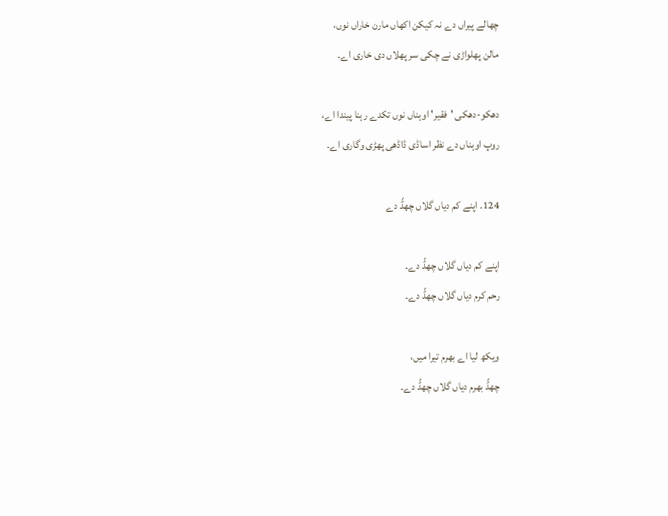چھالے پیراں دے نہ کیکن اکھاں مارن خاراں نوں،
مالن پھلواڑی نے چکی سر پھلاں دی خاری اے۔

دھکو-دھکی 'فقیر' اوہناں نوں تکدے رہنا پیندا اے،
روپ اوہناں دے نظر اساڈی ڈاڈھی پھڑی وگاری اے۔

124. اپنے کم دیاں گلاں چھڈّ دے

اپنے کم دیاں گلاں چھڈّ دے۔
رحم کرم دیاں گلاں چھڈّ دے۔

ویکھ لیا اے بھرم تیرا میں،
چھڈّ بھرم دیاں گلاں چھڈّ دے۔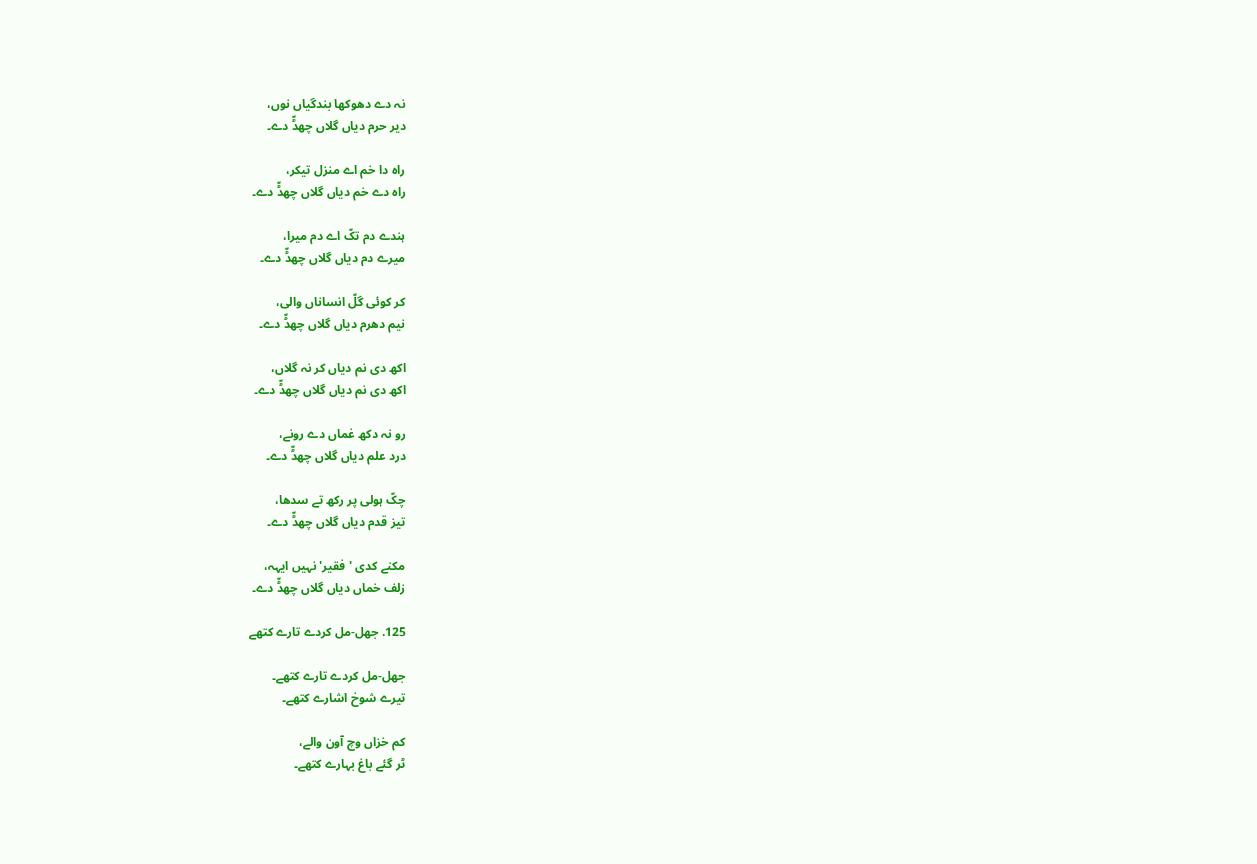نہ دے دھوکھا بندگیاں نوں،
دیر حرم دیاں گلاں چھڈّ دے۔

راہ دا خم اے منزل تیکر،
راہ دے خم دیاں گلاں چھڈّ دے۔

ہندے دم تکّ اے دم میرا،
میرے دم دیاں گلاں چھڈّ دے۔

کر کوئی گلّ انساناں والی،
نیم دھرم دیاں گلاں چھڈّ دے۔

اکھ دی نم دیاں کر نہ گلاں،
اکھ دی نم دیاں گلاں چھڈّ دے۔

رو نہ دکھ غماں دے رونے،
درد علم دیاں گلاں چھڈّ دے۔

چکّ ہولی پر رکھ تے سدھا،
تیز قدم دیاں گلاں چھڈّ دے۔

مکنے کدی 'فقیر' نہیں ایہہ،
زلف خماں دیاں گلاں چھڈّ دے۔

125. جھل-مل کردے تارے کتھے

جھل-مل کردے تارے کتھے۔
تیرے شوخ اشارے کتھے۔

کم خزاں وچ آون والے،
ٹر گئے باغ بہارے کتھے۔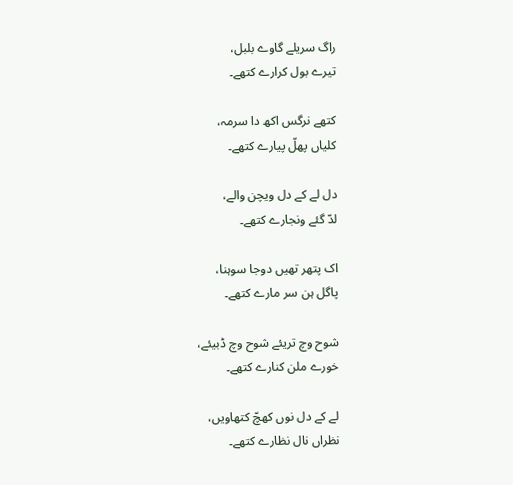راگ سریلے گاوے بلبل،
تیرے بول کرارے کتھے۔

کتھے نرگس اکھ دا سرمہ،
کلیاں پھلّ پیارے کتھے۔

دل لے کے دل ویچن والے،
لدّ گئے ونجارے کتھے۔

اک پتھر تھیں دوجا سوہنا،
پاگل ہن سر مارے کتھے۔

شوح وچ تریئے شوح وچ ڈبیئے،
خورے ملن کنارے کتھے۔

لے کے دل نوں کھچّ کتھاویں،
نظراں نال نظارے کتھے۔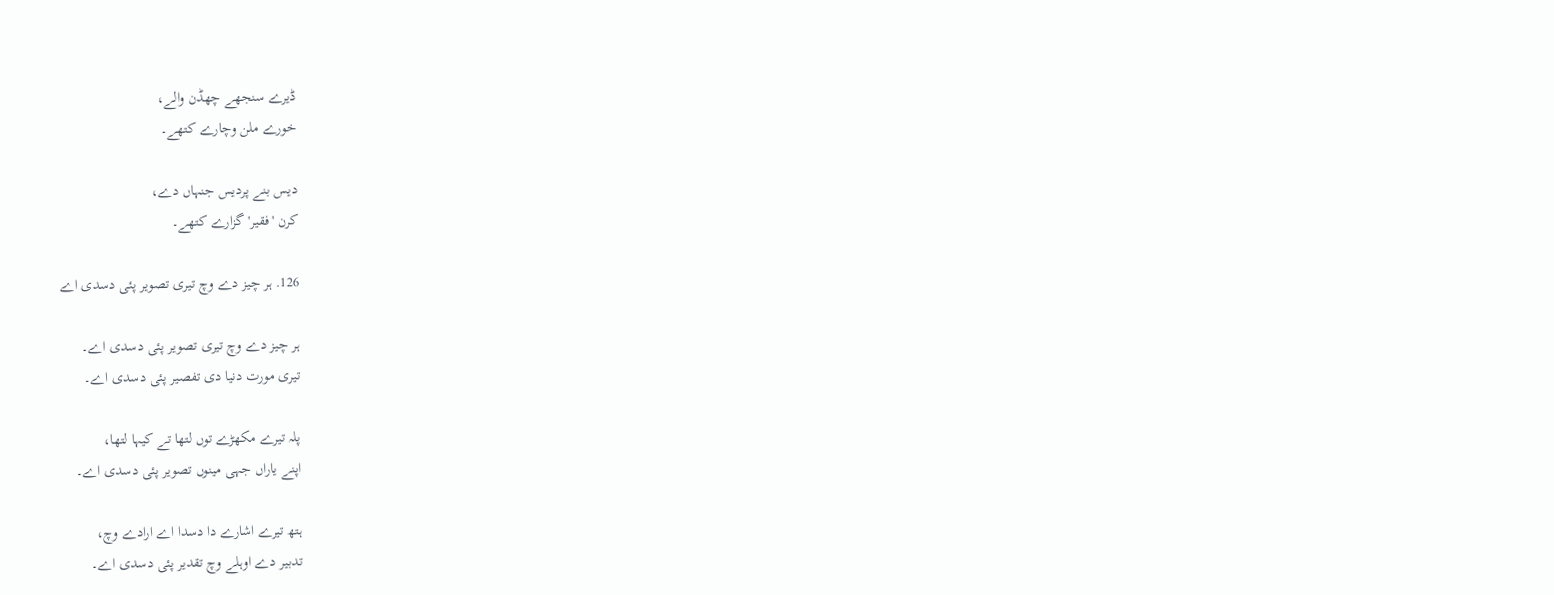ڈیرے سنجھے چھڈن والے،
خورے ملن وچارے کتھے۔

دیس بنے پردیس جنہاں دے،
کرن 'فقیر' گزارے کتھے۔

126. ہر چیز دے وچ تیری تصویر پئی دسدی اے

ہر چیز دے وچ تیری تصویر پئی دسدی اے۔
تیری مورت دنیا دی تفصیر پئی دسدی اے۔

پلہ تیرے مکھڑے توں لتھا تے کیہا لتھا،
اپنے یاراں جہی مینوں تصویر پئی دسدی اے۔

ہتھ تیرے اشارے دا دسدا اے ارادے وچ،
تدبیر دے اوہلے وچ تقدیر پئی دسدی اے۔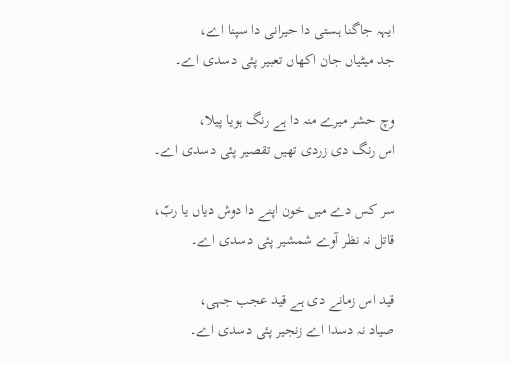ایہہ جاگنا ہستی دا حیرانی دا سپنا اے،
جد میٹیاں جان اکھاں تعبیر پئی دسدی اے۔

وچ حشر میرے منہ دا ہے رنگ ہویا پیلا،
اس رنگ دی زردی تھیں تقصیر پئی دسدی اے۔

سر کس دے میں خون اپنے دا دوش دیاں یا ربّ،
قاتل نہ نظر آوے شمشیر پئی دسدی اے۔

قید اس زمانے دی ہے قید عجب جہی،
صیاد نہ دسدا اے زنجیر پئی دسدی اے۔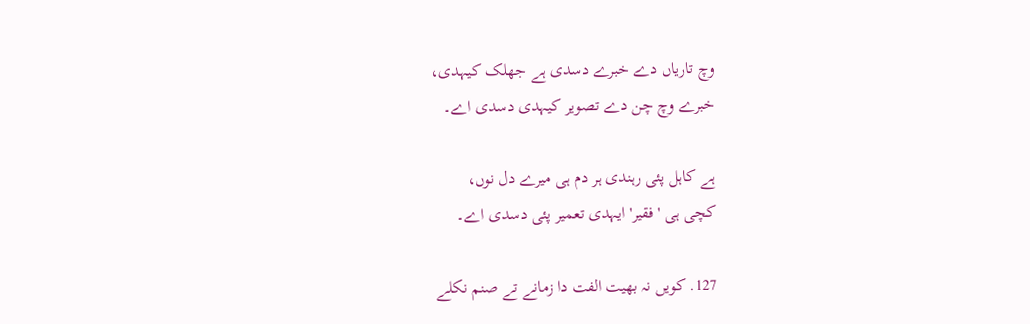وچ تاریاں دے خبرے دسدی ہے جھلک کیہدی،
خبرے وچ چن دے تصویر کیہدی دسدی اے۔

ہے کاہل پئی رہندی ہر دم ہی میرے دل نوں،
کچی ہی 'فقیر' ایہدی تعمیر پئی دسدی اے۔

127. کویں نہ بھیت الفت دا زمانے تے صنم نکلے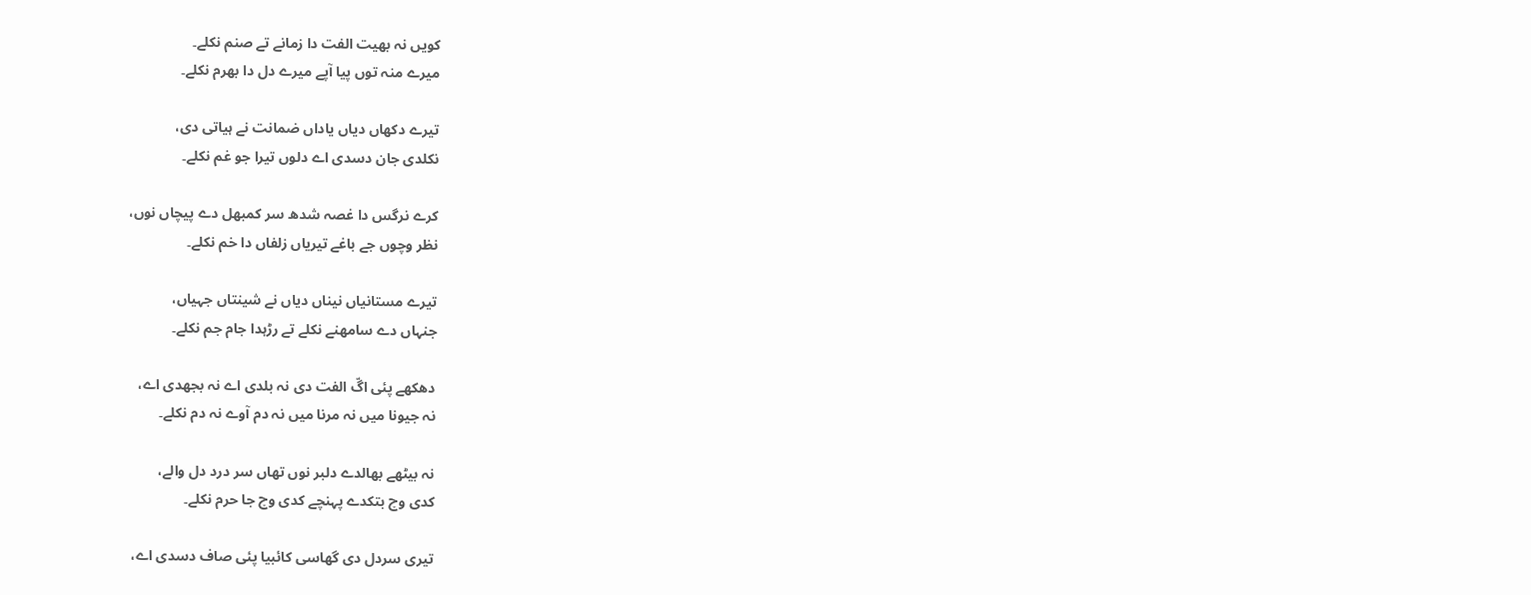کویں نہ بھیت الفت دا زمانے تے صنم نکلے۔
میرے منہ توں پیا آپے میرے دل دا بھرم نکلے۔

تیرے دکھاں دیاں یاداں ضمانت نے ہیاتی دی،
نکلدی جان دسدی اے دلوں تیرا جو غم نکلے۔

کرے نرگس دا غصہ شدھ سر کمبھل دے پیچاں نوں،
نظر وچوں جے باغے تیریاں زلفاں دا خم نکلے۔

تیرے مستانیاں نیناں دیاں نے شینتاں جہیاں،
جنہاں دے سامھنے نکلے تے رڑہدا جام جم نکلے۔

دھکھے پئی اگّ الفت دی نہ بلدی اے نہ بجھدی اے،
نہ جیونا میں نہ مرنا میں نہ دم آوے نہ دم نکلے۔

نہ بیٹھے بھالدے دلبر نوں تھاں سر درد دل والے،
کدی وچ بتکدے پہنچے کدی وچ جا حرم نکلے۔

تیری سردل دی گھاسی کائبیا پئی صاف دسدی اے،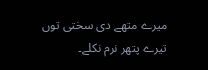میرے متھے دی سختی توں تیرے پتھر نرم نکلے۔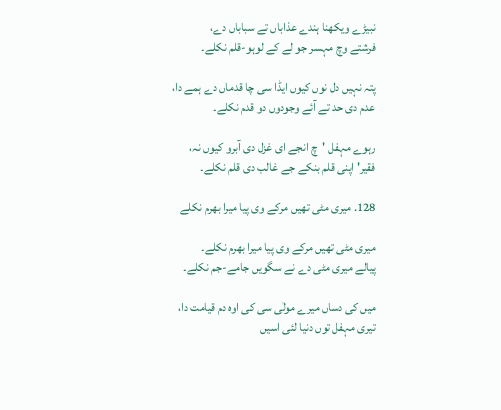نبیڑے ویکھنا ہندے عذاباں تے سباباں دے،
فرشتے وچ مہسر جو لے کے لوہو-قلم نکلے۔

پتہ نہیں دل نوں کیوں ایڈا سی چا قدماں دے ہمے دا،
عدم دی حد تے آئے وجودوں دو قدم نکلے۔

رہوے مہفل 'چ انجے ای غزل دی آبرو کیوں نہ،
فقیر' اپنی قلم بنکے جے غالب دی قلم نکلے۔

128. میری مٹی تھیں مرکے وی پیا میرا بھرم نکلے

میری مٹی تھیں مرکے وی پیا میرا بھرم نکلے۔
پیالے میری مٹی دے نے سگویں جامے-جم نکلے۔

میں کی دساں میرے مولٰی سی کی اوہ دم قیامت دا،
تیری مہفل توں دنیا لئی اسیں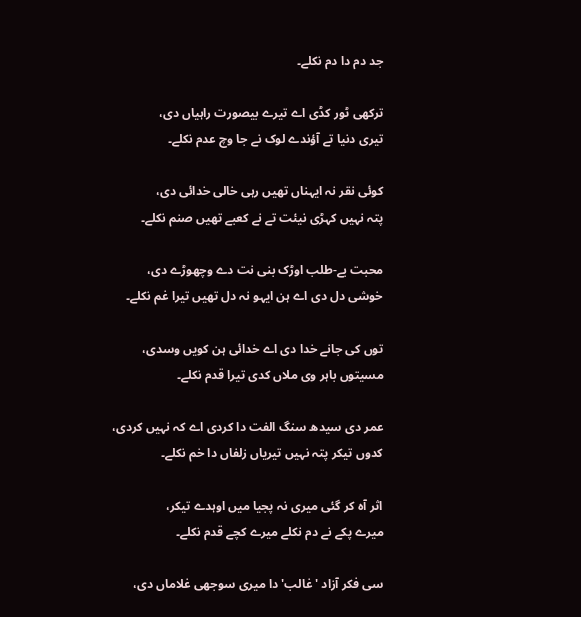جد دم دا دم نکلے۔

ترکھی ٹور کڈی اے تیرے بیصورت راہیاں دی،
تیری دنیا تے آؤندے لوک نے جا وچ عدم نکلے۔

کوئی نقر نہ ایہناں تھیں رہی خالی خدائی دی،
پتہ نہیں کہڑی نیئت تے نے کعبے تھیں صنم نکلے۔

محبت بے-طلب اوڑک بنی نت دے وچھوڑے دی،
خوشی دل دی اے ہن ایہو نہ دل تھیں تیرا غم نکلے۔

توں کی جانے خدا دی اے خدائی ہن کویں وسدی،
مسیتوں باہر وی ملاں کدی تیرا قدم نکلے۔

عمر دی سیدھ سنگ الفت دا کردی اے کہ نہیں کردی،
کدوں تیکر پتہ نہیں تیریاں زلفاں دا خم نکلے۔

اثر آہ کر گئی میری نہ پجیا میں اوہدے تیکر،
میرے پکے نے دم نکلے میرے کچے قدم نکلے۔

سی فکر آزاد 'غالب' دا میری سوجھی غلاماں دی،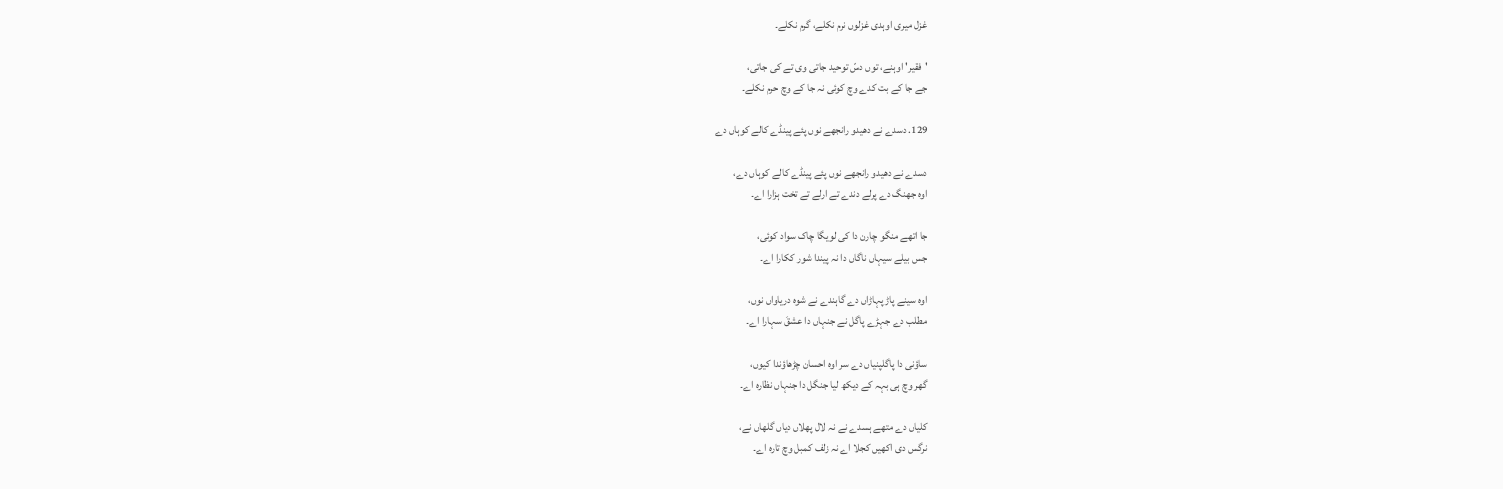غزل میری اوہدی غزلوں نرم نکلے، گرم نکلے۔

'فقیر' اوہنے، توں دسّ توحید جاتی وی تے کی جاتی،
جے جا کے بت کدے وچ کوئی نہ جا کے وچ حرم نکلے۔

129. دسدے نے دھیدو رانجھے نوں پئے پینڈے کالے کوہاں دے

دسدے نے دھیدو رانجھے نوں پئے پینڈے کالے کوہاں دے،
اوہ جھنگ دے پرلے دندے تے ارلے تے تخت ہزارا اے۔

جا اتھے منگو چارن دا کی لویگا چاک سواد کوئی،
جس بیلے سیہاں ناگاں دا نہ پیندا شور ککارا اے۔

اوہ سینے پاڑ پہاڑاں دے گاہندے نے شوہ دریاواں نوں،
مطلب دے جہڑے پاگل نے جنہاں دا عشقَ سہارا اے۔

ساؤنی دا پاگلپنیاں دے سر اوہ احسان چڑھاؤندا کیوں،
گھر وچ ہی بہہ کے دیکھ لیا جنگل دا جنہاں نظارہ اے۔

کلیاں دے متھے ہسدے نے نہ لال پھلاں دیاں گلھاں نے،
نرگس دی اکھیں کجلا اے نہ زلف کمبل وچ تارہ اے۔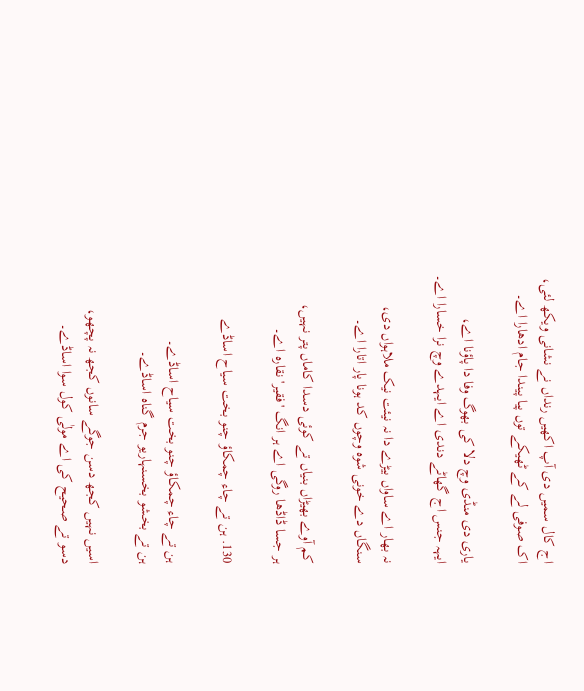اج کال سمیں دی آپ اکھیں رنداں نے نشانی ویکھ لئی،
اک صوفی لے کے ٹھیکے توں پیا پیندا جام ادھارا اے۔

یاری دی منڈی وچ دلا کی بھوگ وفا دا پاؤنا اے،
ایہہ جنس اج گھاٹے دندی اے ایہدے وچ نرا خسارا اے۔

نہ بھار اے ساواں بیڑے دا نہ نیئت نیک ملاہواں دی،
سنگاں دے خونی شوہ وچوں کد ہونا پار اتارا اے۔

کم آوے بھیڑاں بنیاں تے کوئی دسدا کاماں پتر نہیں،
ہر جسا ڈاڈھا روگی اے ہر انگ 'فقیر' نقارہ اے۔

130. ہن تے چاء چمکاؤ چنو بخت سیاح اساڈے

ہن تے چاء چمکاؤ چنو بخت سیاح اساڈے۔
ہن تے بخشو بخسنہاریو جرم گناہ اساڈے۔

اسیں نہیں کجھ دسن جوگے سانوں کجھ نہ پچھو،
دسو تے صحیح کی اے مولٰی کول سوا اساڈے۔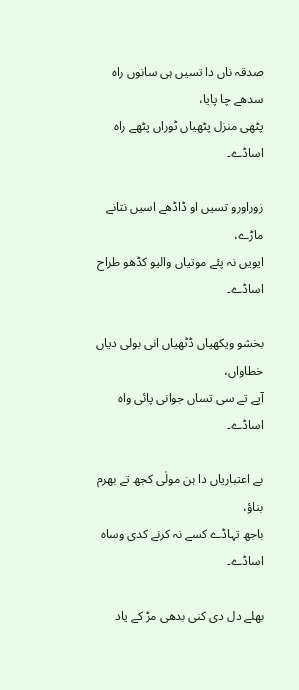صدقہ ناں دا تسیں ہی سانوں راہ سدھے چا پایا،
پٹھی منزل پٹھیاں ٹوراں پٹھے راہ اساڈے۔

زوراورو تسیں او ڈاڈھے اسیں نتانے ماڑے،
ایویں نہ پئے موتیاں والیو کڈھو طراح اساڈے۔

بخشو ویکھیاں ڈٹھیاں انی بولی دیاں خطاواں،
آپے تے سی تساں جوانی پائی واہ اساڈے۔

بے اعتباریاں دا ہن مولٰی کجھ تے بھرم بناؤ،
باجھ تہاڈے کسے نہ کرنے کدی وساہ اساڈے۔

بھلے دل دی کنی بدھی مڑ کے یاد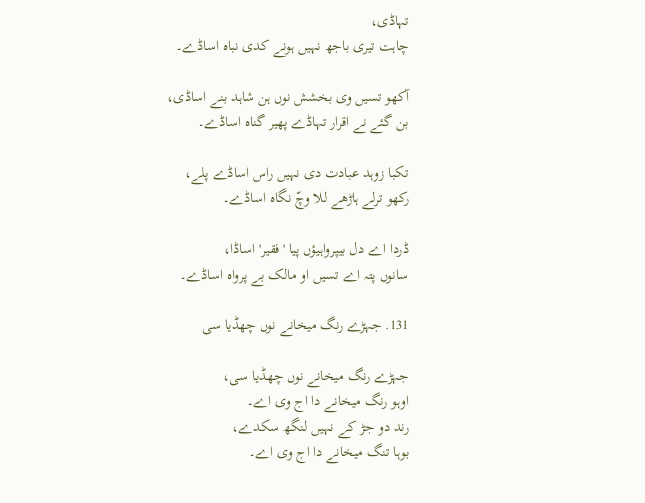تہاڈی،
چاہت تیری باجھ نہیں ہونے کدی نباہ اساڈے۔

آکھو تسیں وی بخشش نوں ہن شاہد بنے اساڈی،
بن گئے نے اقرار تہاڈے پھیر گناہ اساڈے۔

تکبا زوہد عبادت دی نہیں راس اساڈے پلے،
رکھو ترلے ہاڑھے للا وچّ نگاہ اساڈے۔

ڈردا اے دل بیپرواہیؤں پیا 'فقیر' اساڈا،
سانوں پتہ اے تسیں او مالک بے پرواہ اساڈے۔

131. جہڑے رنگ میخانے نوں چھڈیا سی

جہڑے رنگ میخانے نوں چھڈیا سی،
اوہو رنگ میخانے دا اج وی اے۔
رند دو جڑ کے نہیں لنگھ سکدے،
بوہا تنگ میخانے دا اج وی اے۔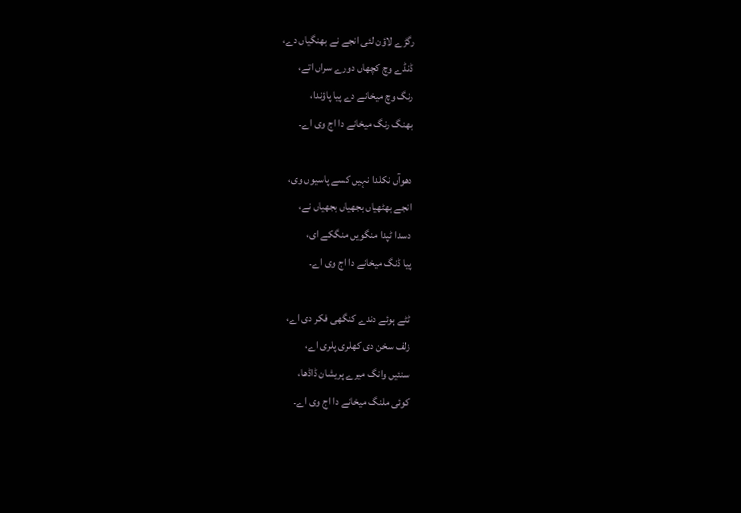رگڑے لاؤن لئی انجے نے بھنگیاں دے،
ڈنڈے وچ کچھاں دورے سراں اتے،
رنگ وچ میخانے دے پیا پاؤندا،
بھنگ رنگ میخانے دا اج وی اے۔

دھوآں نکلدا نہیں کسے پاسیوں وی،
انجے بھٹھیاں بجھیاں بجھیاں نے،
دسدا ٹپدا منگویں منگکے ای،
پیا ڈنگ میخانے دا اج وی اے۔

ٹٹے ہوئے دندے کنگھی فکر دی اے،
زلف سخن دی کھلری پلری اے،
سنئیں وانگ میرے پریشان ڈاڈھا،
کوئی ملنگ میخانے دا اج وی اے۔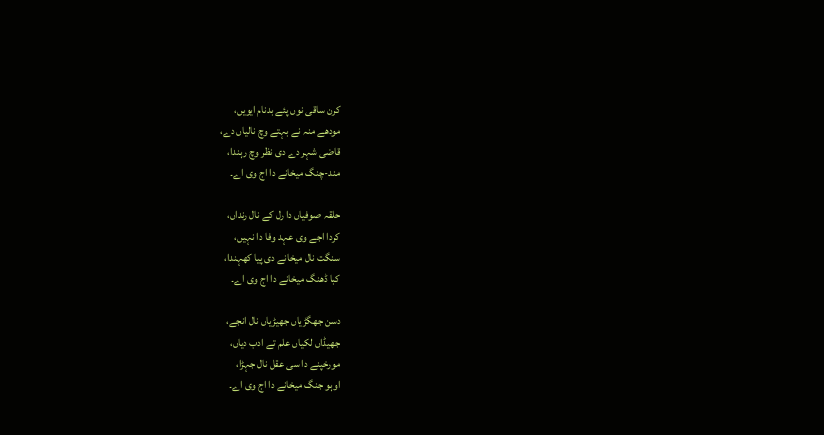کرن ساقی نوں پئے بدنام ایویں،
مودھے منہ نے بہتے وچ نالیاں دے،
قاضی شہر دے دی نظر وچ رہندا،
مند-چنگ میخانے دا اج وی اے۔

حلقہ صوفیاں دا رل کے نال رنداں،
کردا اجے وی عہد وفا دا نہیں،
سنگت نال میخانے دی پیا کھہندا،
کبا ڈھنگ میخانے دا اج وی اے۔

دسن جھگڑیاں جھیڑیاں نال انجے،
جھیڈاں لکیاں علم تے ادب دیاں،
مورخپنے دا سی عقل نال جہڑا،
اوہو جنگ میخانے دا اج وی اے۔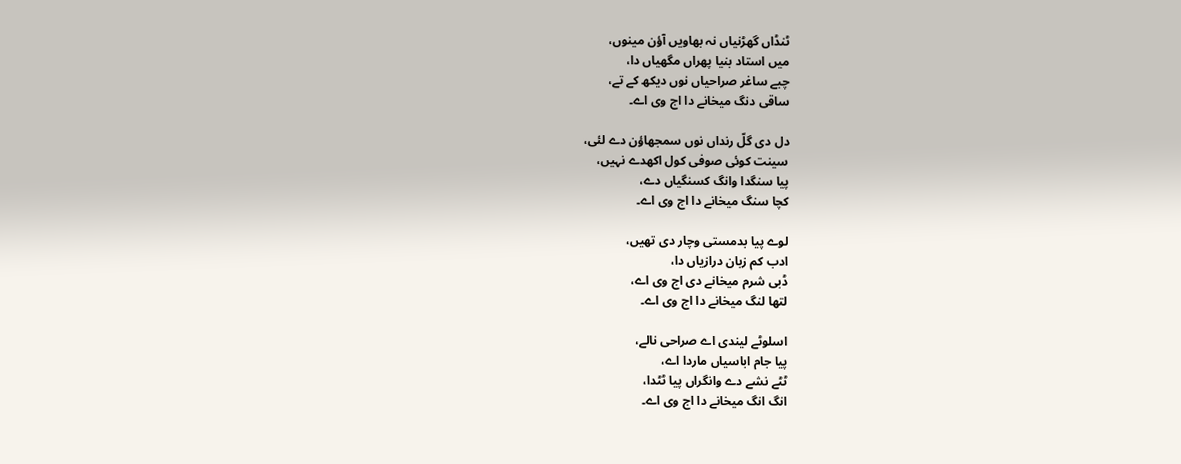ٹنڈاں گھڑنیاں نہ بھاویں آؤن مینوں،
میں استاد بنیا پھراں مگھیاں دا،
چبے ساغر صراحیاں نوں دیکھ کے تے،
ساقی دنگ میخانے دا اج وی اے۔

دل دی گلّ رنداں نوں سمجھاؤن دے لئی،
سینت کوئی صوفی کول اکھدے نہیں،
پیا سنگدا وانگ کسنگیاں دے،
کچا سنگ میخانے دا اج وی اے۔

لوے پیا بدمستی وچار دی تھیں،
ادب کم زبان درازیاں دا،
ڈبی شرم میخانے دی اج وی اے،
لتھا لنگ میخانے دا اج وی اے۔

اسلوٹے لیندی اے صراحی نالے،
پیا جام اباسیاں ماردا اے،
ٹٹے نشے دے وانگراں پیا ٹٹدا،
انگ انگ میخانے دا اج وی اے۔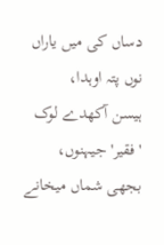دساں کی میں یاراں نوں پتہ اوہدا،
ہیسن آکھدے لوک 'فقیر' جیہنوں،
بجھی شماں میخانے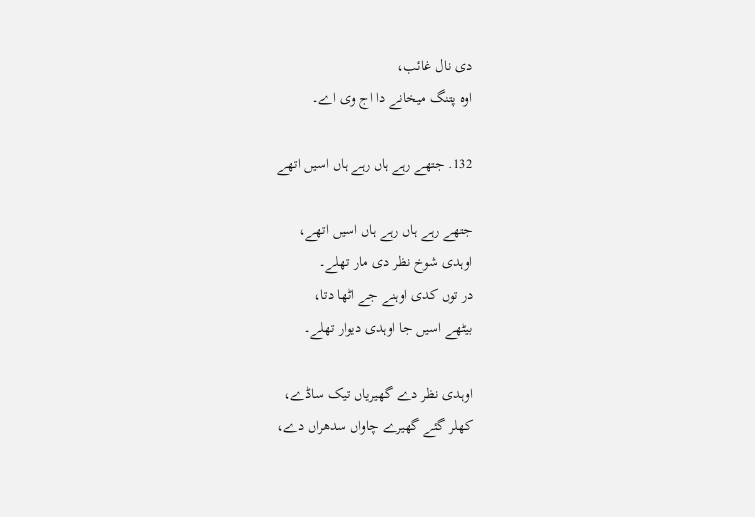دی نال غائب،
اوہ پتنگ میخانے دا اج وی اے۔

132. جتھے رہے ہاں رہے ہاں اسیں اتھے

جتھے رہے ہاں رہے ہاں اسیں اتھے،
اوہدی شوخ نظر دی مار تھلے۔
در توں کدی اوہنے جے اٹھا دتا،
بیٹھے اسیں جا اوہدی دیوار تھلے۔

اوہدی نظر دے گھیریاں تیک ساڈے،
کھلر گئے گھیرے چاواں سدھراں دے،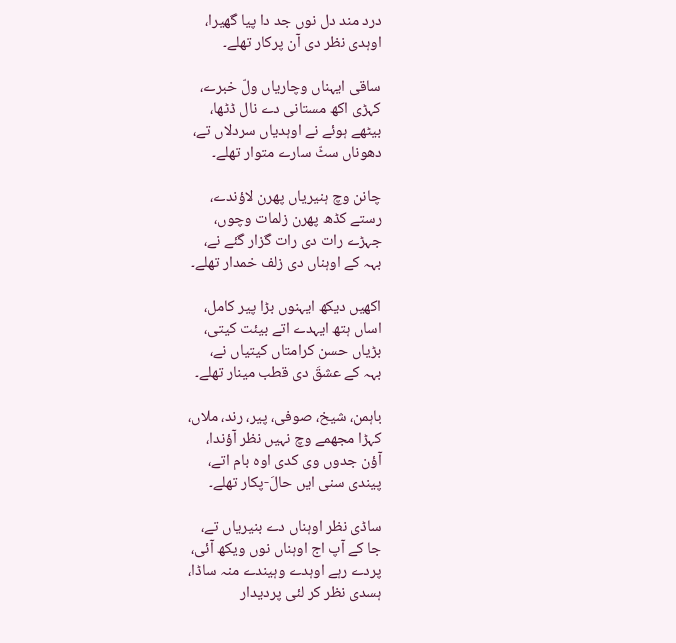درد مند دل نوں جد دا پیا گھیرا،
اوہدی نظر دی آن پرکار تھلے۔

ساقی ایہناں وچاریاں ولّ خبرے،
کہڑی اکھ مستانی دے نال ڈٹھا،
بیٹھے ہوئے نے اوہدیاں سردلاں تے،
دھوناں سٹّ سارے متوار تھلے۔

چانن وچ ہنیریاں پھرن لاؤندے،
رستے کڈھ پھرن زلمات وچوں،
جہڑے رات دی رات گزار گئے نے،
بہہ کے اوہناں دی زلف خمدار تھلے۔

اکھیں دیکھ ایہنوں بڑا پیر کامل،
اساں ہتھ ایہدے اتے بیئت کیتی،
بڑیاں حسن کرامتاں کیتیاں نے،
بہہ کے عشقَ دی قطب مینار تھلے۔

باہمن، شیخ، صوفی، پیر، رند، ملاں،
کہڑا مجھمے وچ نہیں نظر آؤندا،
آؤن جدوں وی کدی اوہ بام اتے،
پیندی سنی ایں حالَ-پکار تھلے۔

ساڈی نظر اوہناں دے بنیریاں تے،
جا کے آپ اج اوہناں نوں ویکھ آئی،
پردے رہے اوہدے وہیندے منہ ساڈا،
ہسدی نظر کر لئی پردیدار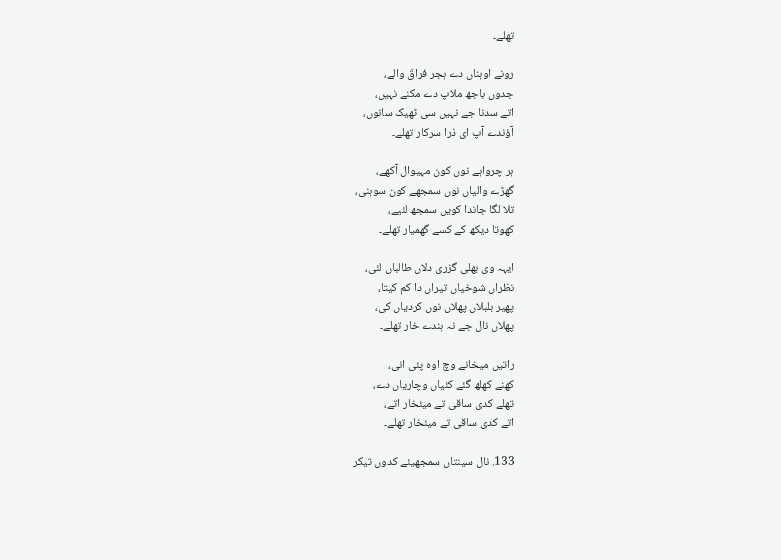تھلے۔

رونے اوہناں دے ہجر فراقَ والے،
جدوں باجھ ملاپ دے مکنے نہیں،
اتے سدنا جے نہیں سی ٹھیک سانوں،
آؤندے آپ ای ذرا سرکار تھلے۔

ہر چرواہے نوں کون مہیوال آکھے،
گھڑے والیاں نوں سمجھے کون سوہنی،
تلا لگا جاندا کویں سمجھ لئیے،
کھوتا دیکھ کے کسے گھمیار تھلے۔

ایہہ وی بھلی گزری دلاں طالباں لئی،
نظراں شوخیاں تیراں دا کم کیتا،
پھیر بلبلاں پھلاں نوں کردیاں کی،
پھلاں نال جے نہ ہندے خار تھلے۔

راتیں میخانے وچ اوہ پئی انی،
کھنے کھلھ گئے کئیاں وچاریاں دے،
تھلے کدی ساقی تے میئخار اتے،
اتے کدی ساقی تے میئخار تھلے۔

133. نال سینتاں سمجھیئے کدوں تیکر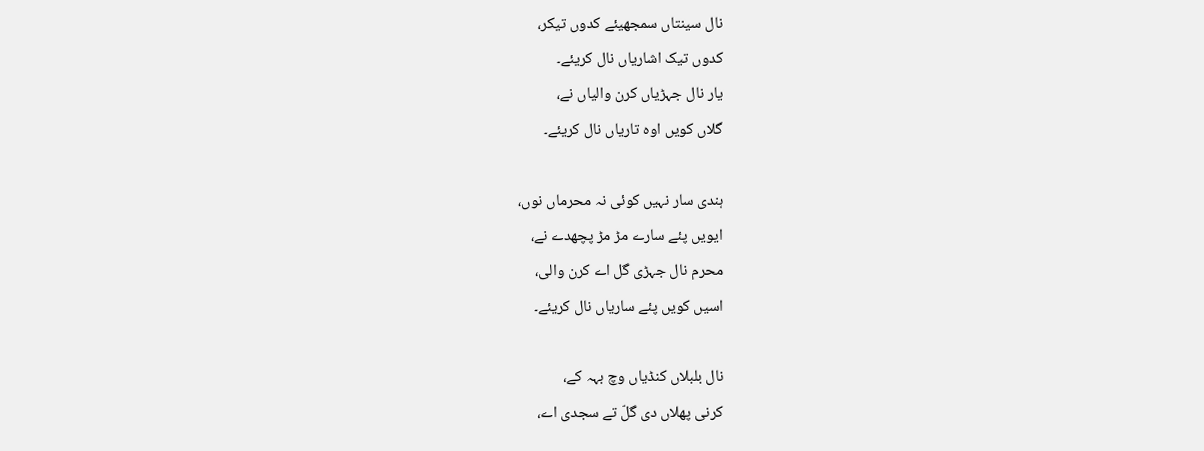نال سینتاں سمجھیئے کدوں تیکر،
کدوں تیک اشاریاں نال کریئے۔
یار نال جہڑیاں کرن والیاں نے،
گلاں کویں اوہ تاریاں نال کریئے۔

ہندی سار نہیں کوئی نہ محرماں نوں،
ایویں پئے سارے مڑ مڑ پچھدے نے،
محرم نال جہڑی گل اے کرن والی،
اسیں کویں پئے ساریاں نال کریئے۔

نال بلبلاں کنڈیاں وچ بہہ کے،
کرنی پھلاں دی گلّ تے سجدی اے،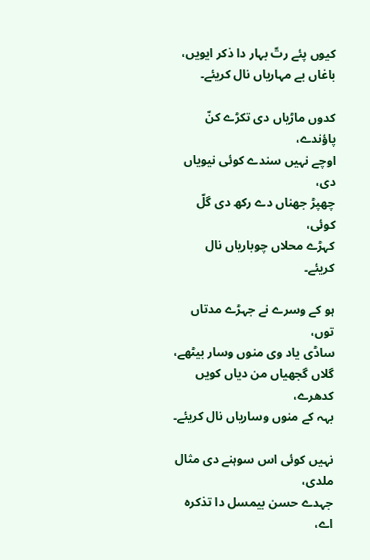کیوں پئے رتّ بہار دا ذکر ایویں،
باغاں بے مہاریاں نال کریئے۔

کدوں ماڑیاں دی تکڑے کنّ پاؤندے،
اوچے نہیں سندے کوئی نیویاں دی،
چھپڑ جھناں دے رکھ دی گلّ کوئی،
کہڑے محلاں چوباریاں نال کریئے۔

ہو کے وسرے نے جہڑے مدتاں توں،
ساڈی یاد وی منوں وسار بیٹھے،
گلاں گجھیاں من دیاں کویں کدھرے،
بہہ کے منوں وساریاں نال کریئے۔

نہیں کوئی اس سوہنے دی مثال ملدی،
جہدے حسن بیمسل دا تذکرہ اے،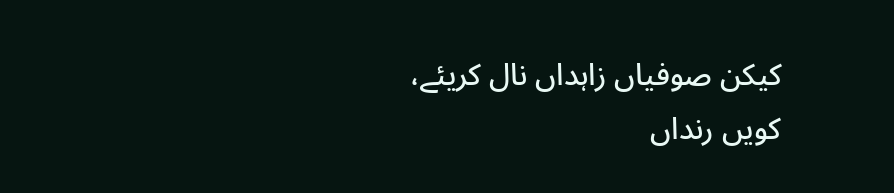کیکن صوفیاں زاہداں نال کریئے،
کویں رنداں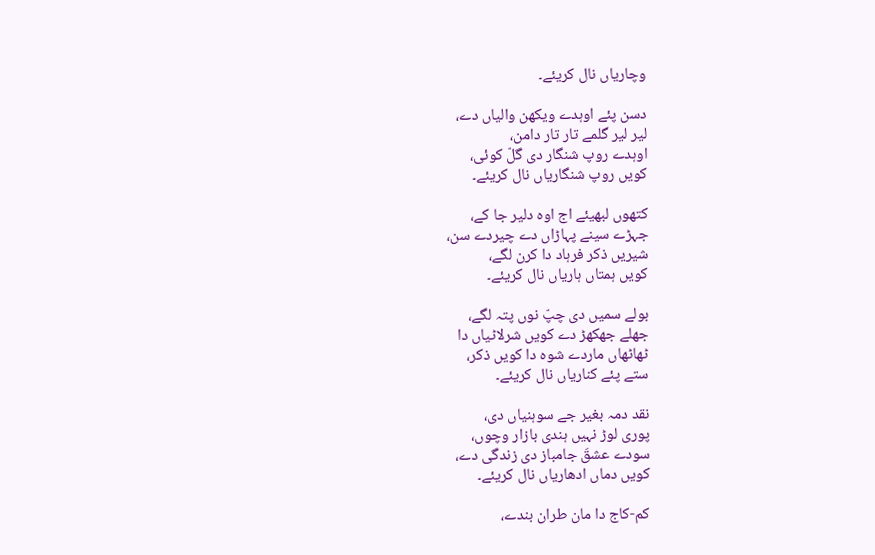وچاریاں نال کریئے۔

دسن پئے اوہدے ویکھن والیاں دے،
لیر لیر گلمے تار تار دامن،
اوہدے روپ شنگار دی گلّ کوئی،
کویں روپ شنگاریاں نال کریئے۔

کتھوں لبھیئے اج اوہ دلیر جا کے،
جہڑے سینے پہاڑاں دے چیردے سن،
شیریں ذکر فرہاد دا کرن لگے،
کویں ہمتاں ہاریاں نال کریئے۔

بولے سمیں دی چپّ نوں پتہ لگے،
جھلے جھکھڑ دے کویں شرلاٹیاں دا
ٹھاٹھاں ماردے شوہ دا کویں ذکر،
ستے پئے کناریاں نال کریئے۔

نقد دمہ بغیر جے سوہنیاں دی،
پوری لوڑ نہیں ہندی بازار وچوں،
سودے عشقَ جامباز دی زندگی دے،
کویں دماں ادھاریاں نال کریئے۔

کم-کاج دا مان طران بندے،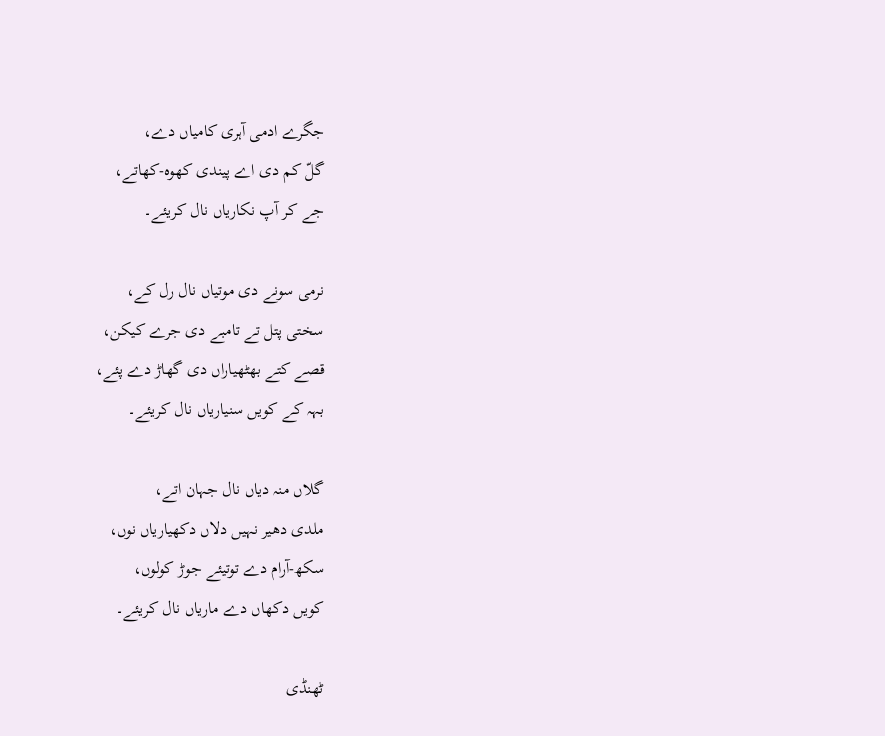جگرے ادمی آہری کامیاں دے،
گلّ کم دی اے پیندی کھوہ-کھاتے،
جے کر آپ نکاریاں نال کریئے۔

نرمی سونے دی موتیاں نال رل کے،
سختی پتل تے تامبے دی جرے کیکن،
قصے کتے بھٹھیاراں دی گھاڑ دے پئے،
بہہ کے کویں سنیاریاں نال کریئے۔

گلاں منہ دیاں نال جہان اتے،
ملدی دھیر نہیں دلاں دکھیاریاں نوں،
سکھ-آرام دے توتیئے جوڑ کولوں،
کویں دکھاں دے ماریاں نال کریئے۔

ٹھنڈی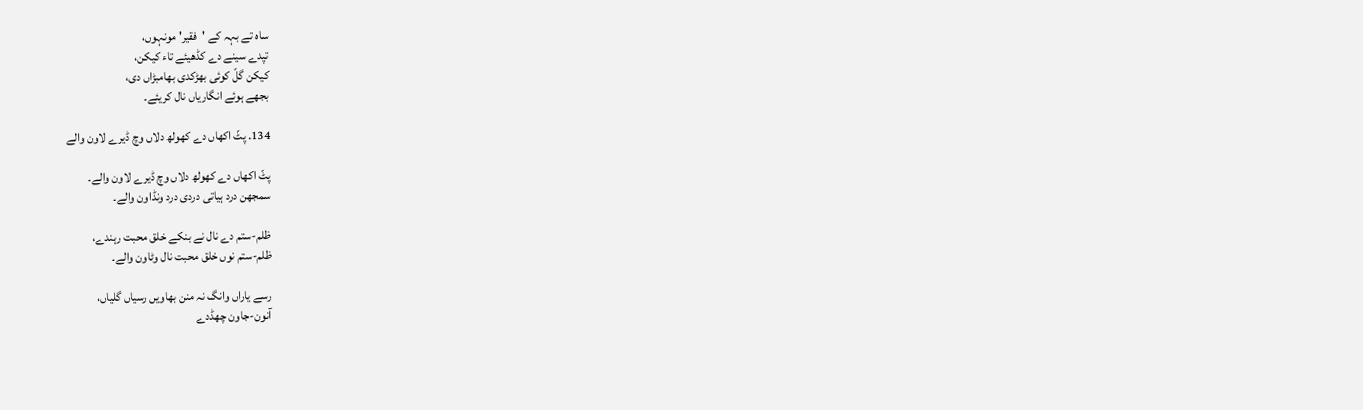ساہ تے بہہ کے 'فقیر' مونہوں،
تپدے سینے دے کڈھیئے تاء کیکن،
کیکن گلّ کوئی بھڑکدی بھامبڑاں دی،
بجھے ہوئے انگاریاں نال کریئے۔

134. پٹّ اکھاں دے کھولھ دلاں وچ ڈیرے لاون والے

پٹّ اکھاں دے کھولھ دلاں وچ ڈیرے لاون والے۔
سمجھن درد ہیاتی دردی درد ونڈاون والے۔

ظلم-ستم دے نال نے بنکے خلق محبت رہندے،
ظلم-ستم نوں خلق محبت نال وٹاون والے۔

رسے یاراں وانگ نہ منن بھاویں رسیاں گلیاں،
آنون-جاون چھڈدے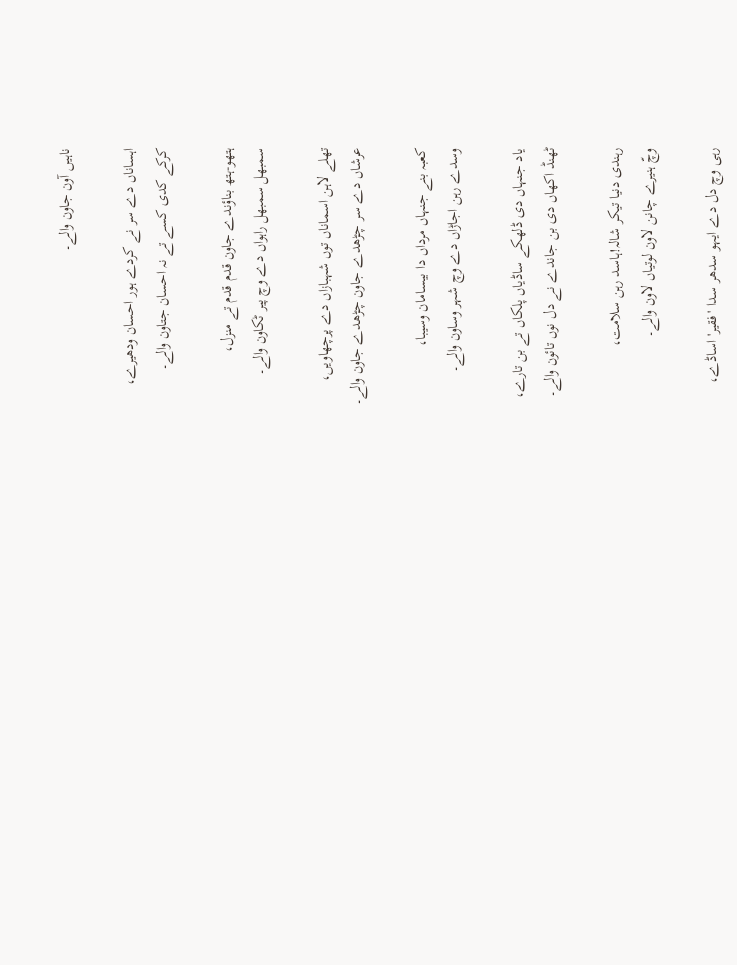ناہیں آون جاون والے۔

اہساناں دے سر نے کردے ہور احسان ودھیرے،
کرکے کدی کسے تے نہ احسان جتاون والے۔

ہتھو-ہتھ بناؤندے جاون قدم قدم تے منزل،
سمبھل سمبھل راہواں دے وچ پیر ٹکاون والے۔

تھلے لاہن اسماناں توں شہبازاں دے پرچھاویں،
عرشاں دے سر چڑھدے جاون چڑھدے جاون والے۔

کعبہ بنے جنہاں مرداں دا بیسامان وسیبا،
وسدے رہن اجاڑاں دے وچ شہر وساون والے۔

یاد جنہاں دی ڈلھکے ساڈیاں پلکاں تے بن تارے،
ٹھنڈ اکھاں دی بن جاندے نے دل نوں تائون والے۔

رہندی دنیا تیکر شالہ!ہاسد رہن سلامت،
وچّ ہنیرے چانن لاون لوتیاں لاون والے۔

رہی وچ دل دے ایہو سدھر سدا 'فقیر' اساڈے،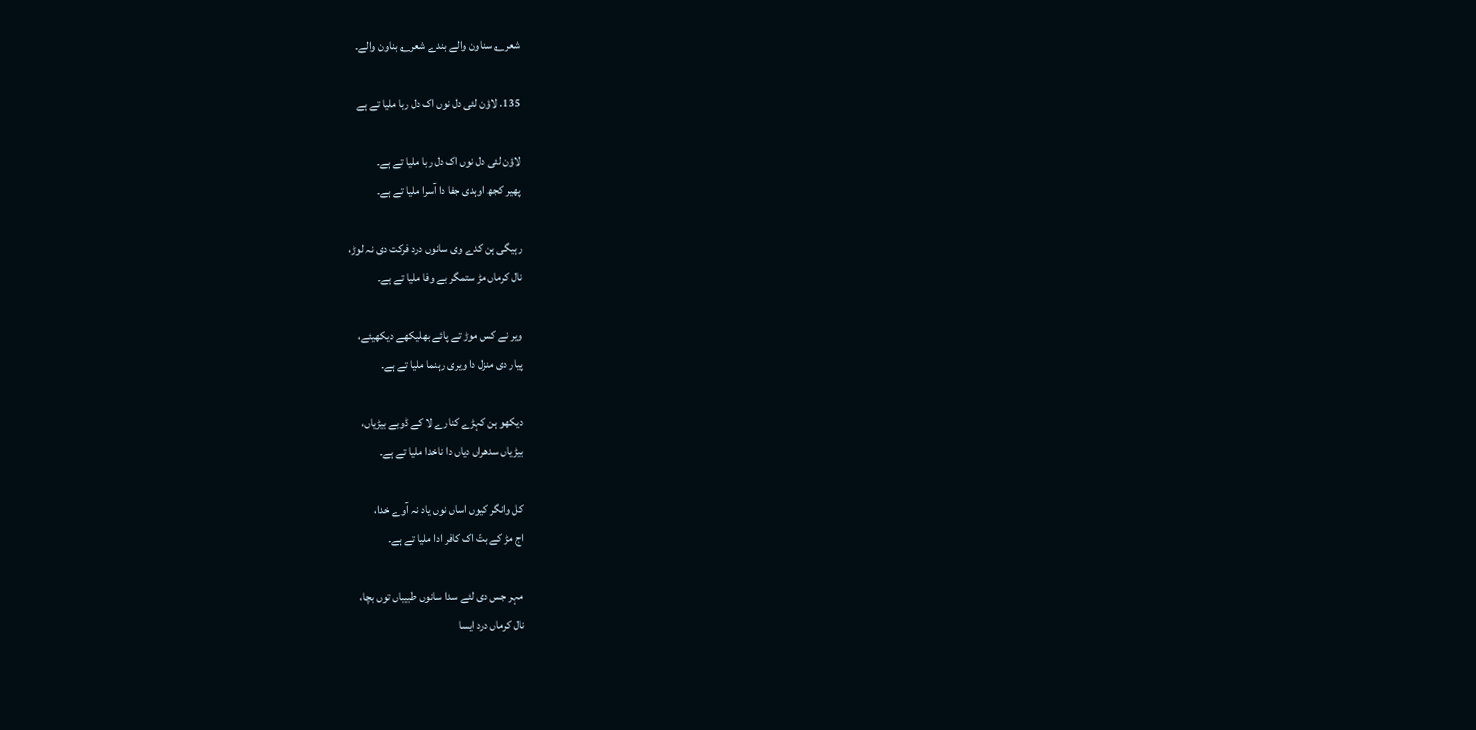شعر؎ سناون والے بندے شعر؎ بناون والے۔

135. لاؤن لئی دل نوں اک دل ربا ملیا تے ہے

لاؤن لئی دل نوں اک دل ربا ملیا تے ہے۔
پھیر کجھ اوہدی جفا دا آسرا ملیا تے ہے۔

رہیگی ہن کدے وی سانوں درد فرکت دی نہ لوڑ،
نال کرماں مڑ ستمگر بے وفا ملیا تے ہے۔

ویر نے کس موڑ تے پائے بھلیکھے دیکھیئے،
پیار دی منزل دا ویری رہنما ملیا تے ہے۔

دیکھو ہن کہڑے کنارے لا کے ڈوبے بیڑیاں،
بیڑیاں سدھراں دیاں دا ناخدا ملیا تے ہے۔

کل وانگر کیوں اساں نوں یاد نہ آوے خدا،
اج مڑ کے بتّ اک کافر ادا ملیا تے ہے۔

مہر جس دی لئے سدا سانوں طبیباں توں بچا،
نال کرماں درد ایسا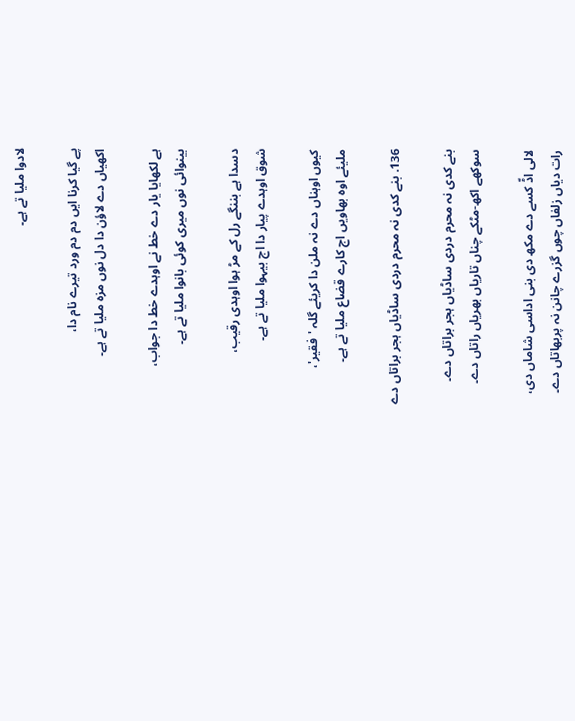لادوا ملیا تے ہے۔

پے گیا کرنا ایں دم دم ورد تیرے نام دا،
اکھیاں دے لاؤن دا دل نوں مزہ ملیا تے ہے۔

ہے لکھایا یار دے خط نے اوہدے خط دا جواب،
بینوائی نوں میری کوئی بانوا ملیا تے ہے۔

دسدا ہے بننگے رل کے مڑ ہوا اوہدی رقیب،
شوق اوہدے پیار دا اج بیہوا ملیا تے ہے۔

کیوں اوہناں دے نہ ملن دا کریئے گلہ 'فقیر'،
ملیئے اوہ بھاویں اج کارے قضاع ملیا تے ہے۔

136. بنے کدی نہ محرم دردی ساڈیاں ہجر براتاں دے

بنے کدی نہ محرم دردی ساڈیاں ہجر براتاں دے۔
سوکھے اکھ-مٹکے چناں تاریاں بھریاں راتاں دے۔

لالی اڈّ کسے دے مکھ دی بنی اداسی شاماں دی،
رات دیاں زلفاں چوں گزرے چانن نہ پربھاتاں دے۔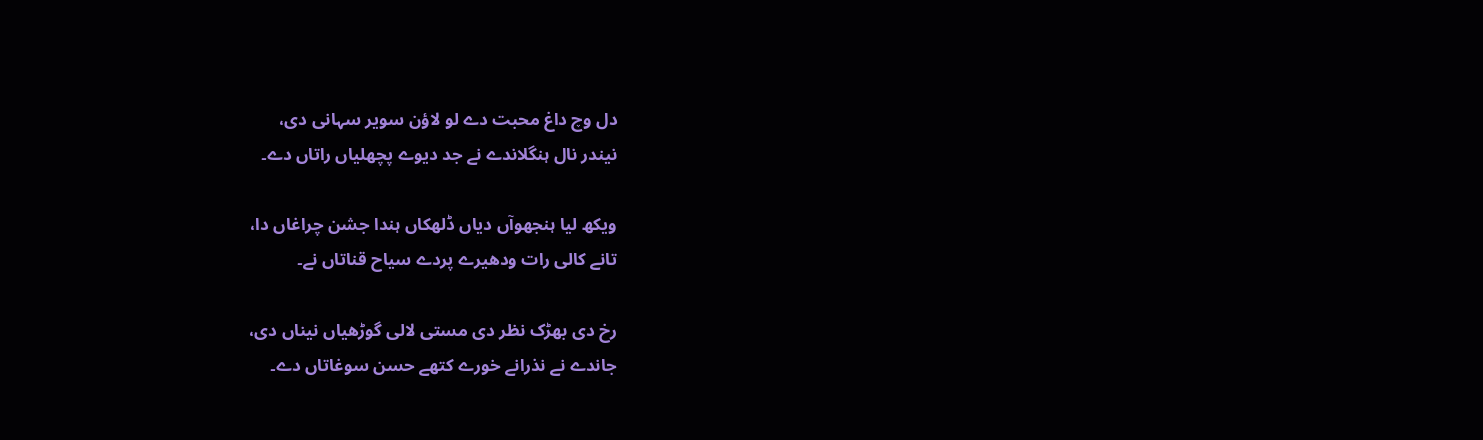دل وچ داغ محبت دے لو لاؤن سویر سہانی دی،
نیندر نال ہنگلاندے نے جد دیوے پچھلیاں راتاں دے۔

ویکھ لیا ہنجھوآں دیاں ڈلھکاں ہندا جشن چراغاں دا،
تانے کالی رات ودھیرے پردے سیاح قناتاں نے۔

رخ دی بھڑک نظر دی مستی لالی گوڑھیاں نیناں دی،
جاندے نے نذرانے خورے کتھے حسن سوغاتاں دے۔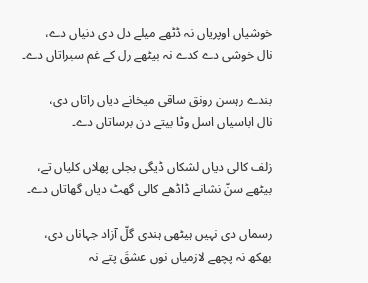خوشیاں اوپریاں نہ ڈٹھے میلے دل دی دنیاں دے،
نال خوشی دے کدے نہ بیٹھے رل کے غم سبراتاں دے۔

بندے رہسن رونق ساقی میخانے دیاں راتاں دی،
نال اباسیاں اسل وٹا بیتے دن برساتاں دے۔

زلف کالی دیاں لشکاں ڈیگی بجلی پھلاں کلیاں تے،
بیٹھے سنّ نشانے ڈاڈھے کالی گھٹ دیاں گھاتاں دے۔

رسماں دی نہیں ہیٹھی ہندی گلّ آزاد جہاناں دی،
بھکھ نہ پچھے لازمیاں نوں عشقَ پتے نہ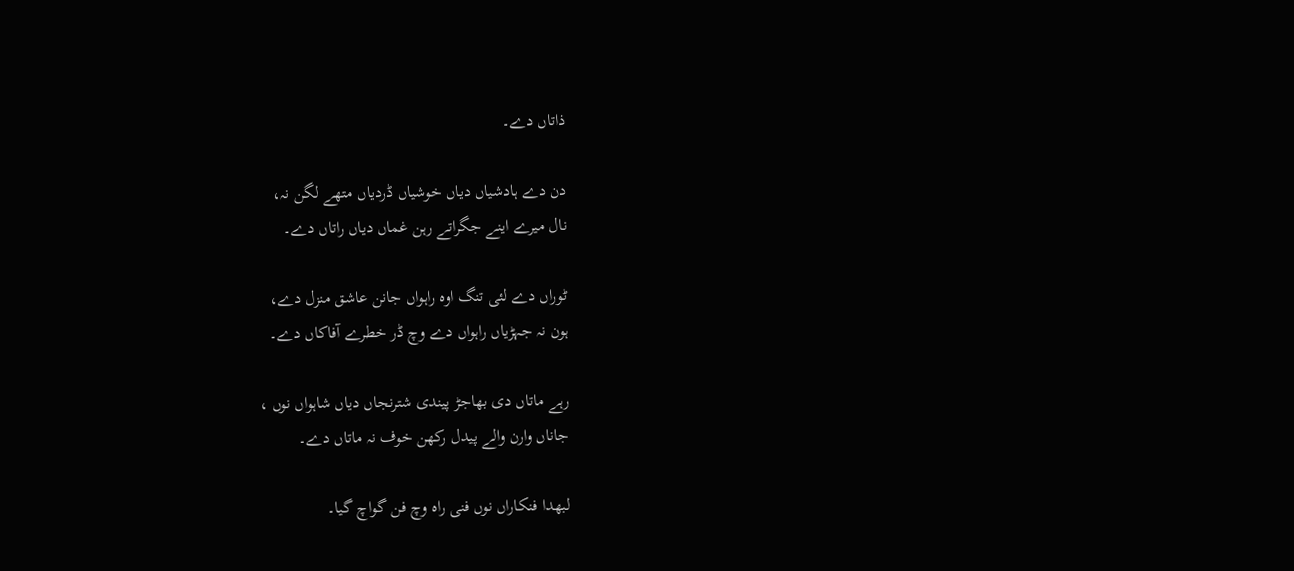ذاتاں دے۔

دن دے ہادشیاں دیاں خوشیاں ڈردیاں متھے لگن نہ،
نال میرے اینے جگراتے رہن غماں دیاں راتاں دے۔

ٹوراں دے لئی تنگ اوہ راہواں جانن عاشق منزل دے،
ہون نہ جہڑیاں راہواں دے وچ ڈر خطرے آفاکاں دے۔

رہے ماتاں دی بھاجڑ پیندی شترنجاں دیاں شاہواں نوں ،
جاناں وارن والے پیدل رکھن خوف نہ ماتاں دے۔

لبھدا فنکاراں نوں فنی راہ وچ فن گواچ گیا۔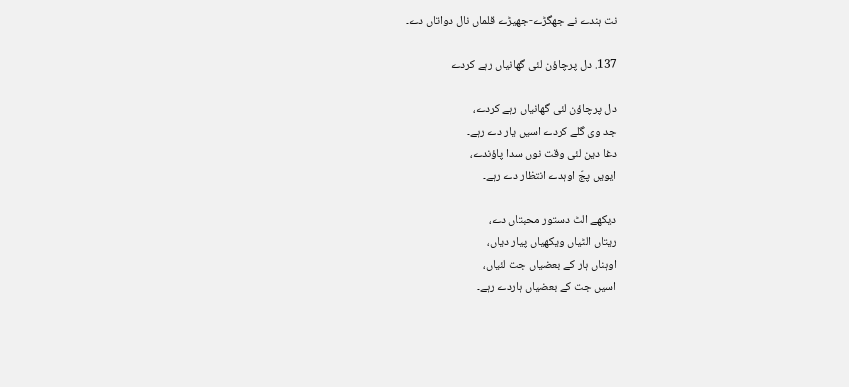نت ہندے نے جھگڑے-جھیڑے قلماں نال دواتاں دے۔

137. دل پرچاؤن لئی گھانیاں رہے کردے

دل پرچاؤن لئی گھانیاں رہے کردے،
جد وی گلے کردے اسیں یار دے رہے۔
دغا دین لئی وقت نوں سدا پاؤندے،
ایویں پجّ اوہدے انتظار دے رہے۔

دیکھے الٹ دستور محبتاں دے،
ریتاں الٹیاں ویکھیاں پیار دیاں،
اوہناں ہار کے بعضیاں جت لئیاں،
اسیں جت کے بعضیاں ہاردے رہے۔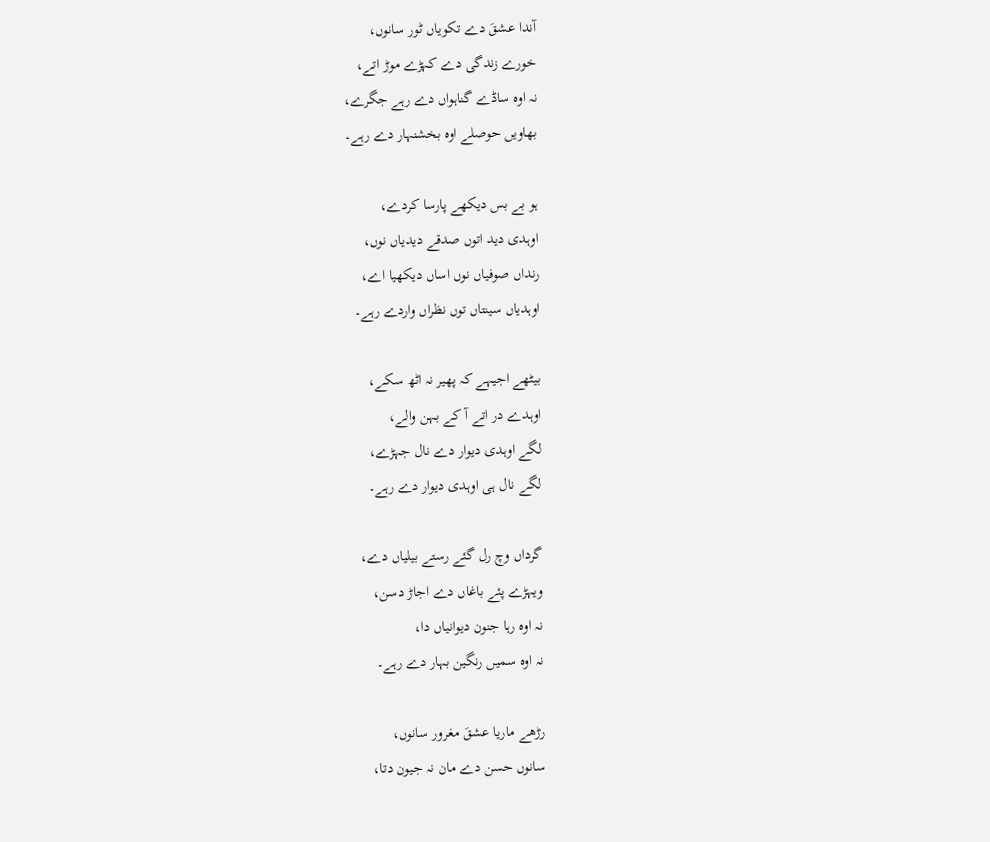آندا عشقَ دے تکویاں ٹور سانوں،
خورے زندگی دے کہڑے موڑ اتے،
نہ اوہ ساڈے گناہواں دے رہے جگرے،
بھاویں حوصلے اوہ بخشنہار دے رہے۔

ہو بے بس دیکھے پارسا کردے،
اوہدی دید اتوں صدقے دیدیاں نوں،
رنداں صوفیاں نوں اساں دیکھیا اے،
اوہدیاں سینتاں توں نظراں واردے رہے۔

بیٹھے اجیہے کہ پھیر نہ اٹھ سکے،
اوہدے در اتے آ کے بہن والے،
لگے اوہدی دیوار دے نال جہڑے،
لگے نال ہی اوہدی دیوار دے رہے۔

گرداں وچ رل گئے رستے بیلیاں دے،
ویہڑے پئے باغاں دے اجاڑ دسن،
نہ اوہ رہا جنون دیوانیاں دا،
نہ اوہ سمیں رنگین بہار دے رہے۔

رڑھے ماریا عشقَ مغرور سانوں،
سانوں حسن دے مان نہ جیون دتا،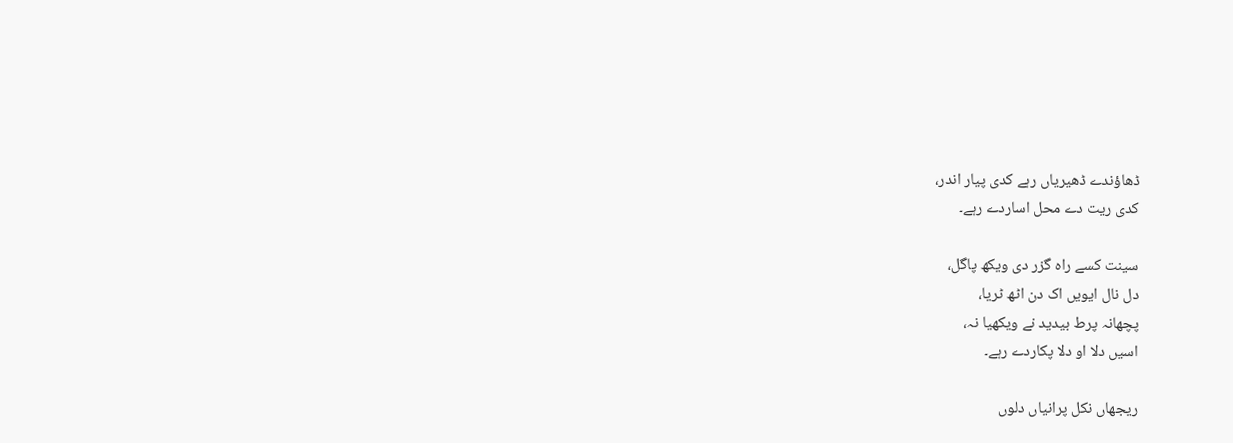ڈھاؤندے ڈھیریاں رہے کدی پیار اندر،
کدی ریت دے محل اساردے رہے۔

سینت کسے راہ گزر دی ویکھ پاگل،
دل نال ایویں اک دن اٹھ ٹریا،
پچھانہ پرط بیدید نے ویکھیا نہ،
اسیں دلا او دلا پکاردے رہے۔

ریجھاں نکل پرانیاں دلوں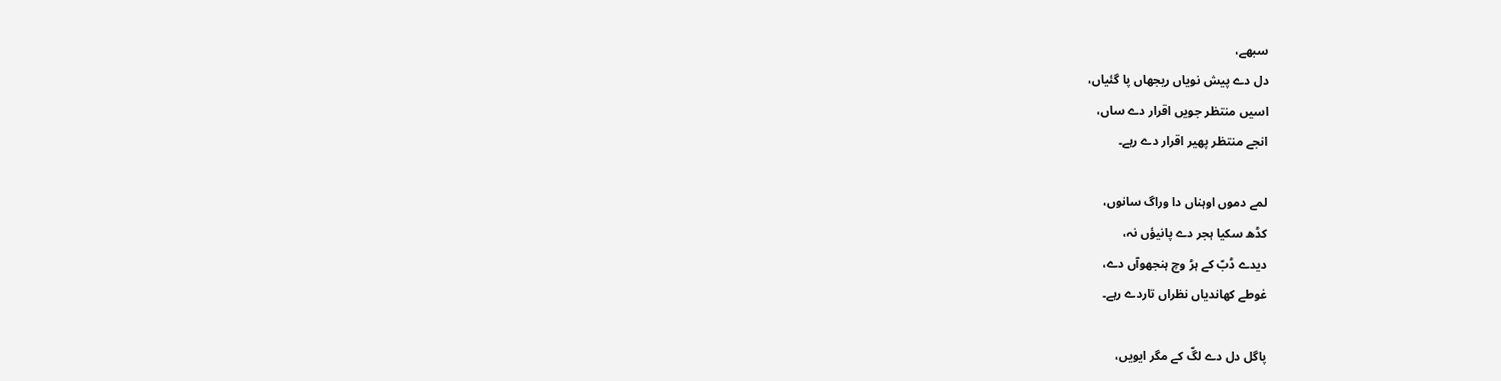سبھے،
دل دے پیش نویاں ریجھاں پا گئیاں،
اسیں منتظر جویں اقرار دے ساں،
انجے منتظر پھیر اقرار دے رہے۔

لمے دموں اوہناں دا وراگ سانوں،
کڈھ سکیا ہجر دے پانیؤں نہ،
دیدے ڈبّ کے ہڑ وچ ہنجھوآں دے،
غوطے کھاندیاں نظراں تاردے رہے۔

پاگل دل دے لگّ کے مگر ایویں،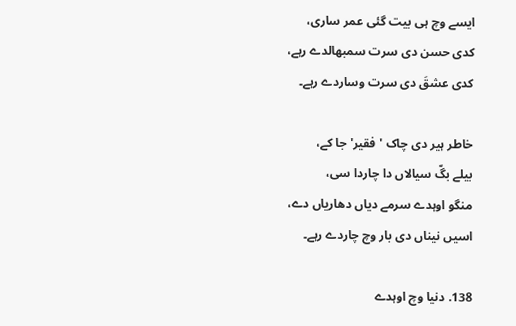ایسے وچ ہی بیت گئی عمر ساری،
کدی حسن دی سرت سمبھالدے رہے،
کدی عشقَ دی سرت وساردے رہے۔

خاطر ہیر دی چاک 'فقیر' جا کے،
بیلے بگّ سیالاں دا چاردا سی،
منگو اوہدے سرمے دیاں دھاریاں دے،
اسیں نیناں دی بار وچ چاردے رہے۔

138. دنیا وچ اوہدے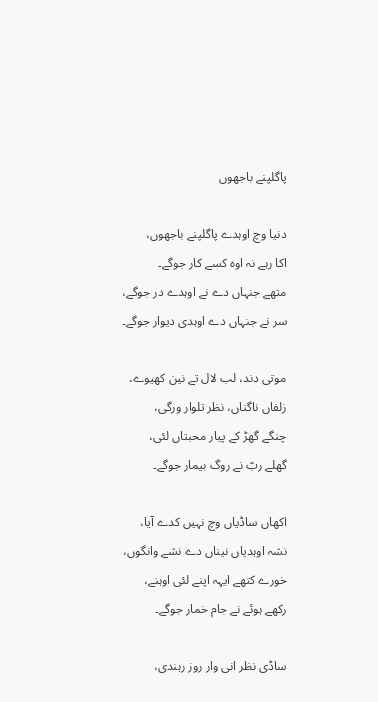پاگلپنے باجھوں

دنیا وچ اوہدے پاگلپنے باجھوں،
اکا رہے نہ اوہ کسے کار جوگے۔
متھے جنہاں دے نے اوہدے در جوگے،
سر نے جنہاں دے اوہدی دیوار جوگے۔

موتی دند، لب لال تے نین کھیوے،
زلفاں ناگناں، نظر تلوار ورگی،
چنگے گھڑ کے پیار محبتاں لئی،
گھلے ربّ نے روگ بیمار جوگے۔

اکھاں ساڈیاں وچ نہیں کدے آیا،
نشہ اوہدیاں نیناں دے نشے وانگوں،
خورے کتھے ایہہ اپنے لئی اوہنے،
رکھے ہوئے نے جام خمار جوگے۔

ساڈی نظر انی وار روز رہندی،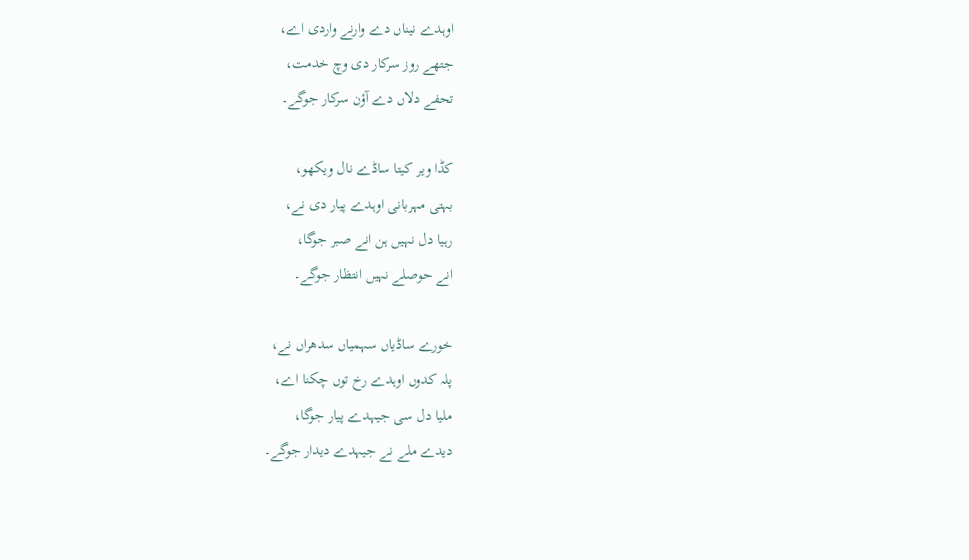اوہدے نیناں دے وارنے واردی اے،
جتھے روز سرکار دی وچ خدمت،
تحفے دلاں دے آؤن سرکار جوگے۔

کڈا ویر کیتا ساڈے نال ویکھو،
بہتی مہربانی اوہدے پیار دی نے،
رہیا دل نہیں ہن انے صبر جوگا،
انے حوصلے نہیں انتظار جوگے۔

خورے ساڈیاں سہمیاں سدھراں نے،
پلہ کدوں اوہدے رخ توں چکنا اے،
ملیا دل سی جیہدے پیار جوگا،
دیدے ملے نے جیہدے دیدار جوگے۔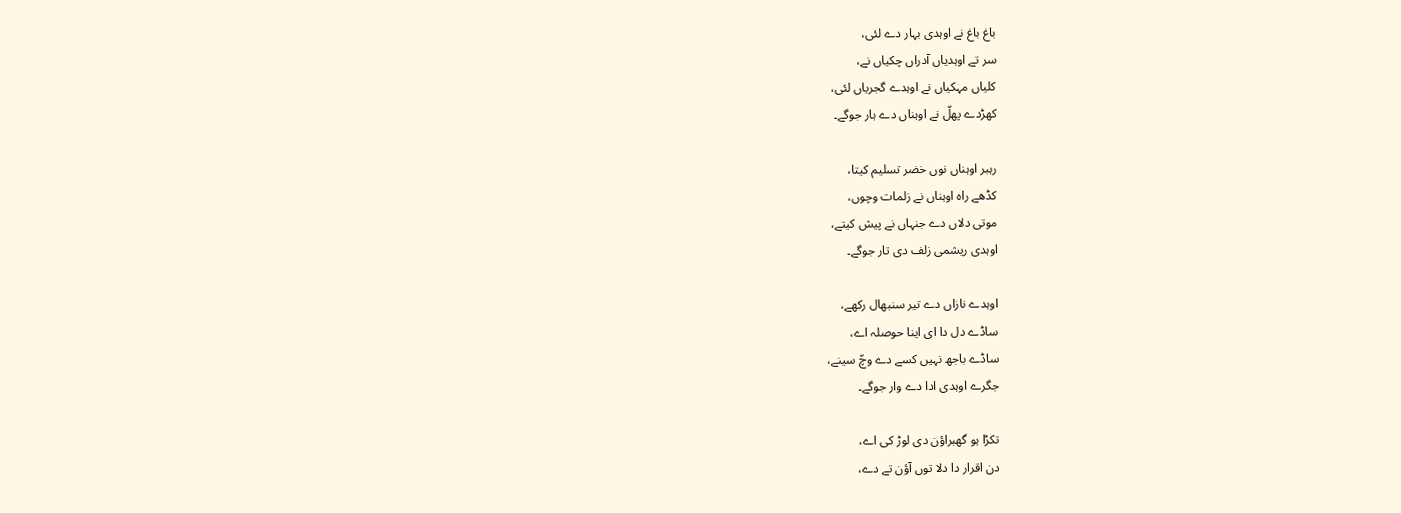باغ باغ نے اوہدی بہار دے لئی،
سر تے اوہدیاں آدراں چکیاں نے،
کلیاں مہکیاں نے اوہدے گجریاں لئی،
کھڑدے پھلّ نے اوہناں دے ہار جوگے۔

رہبر اوہناں نوں خضر تسلیم کیتا،
کڈھے راہ اوہناں نے زلمات وچوں،
موتی دلاں دے جنہاں نے پیش کیتے،
اوہدی ریشمی زلف دی تار جوگے۔

اوہدے نازاں دے تیر سنبھال رکھے،
ساڈے دل دا ای اینا حوصلہ اے،
ساڈے باجھ نہیں کسے دے وچّ سینے،
جگرے اوہدی ادا دے وار جوگے۔

تکڑا ہو گھبراؤن دی لوڑ کی اے،
دن اقرار دا دلا توں آؤن تے دے،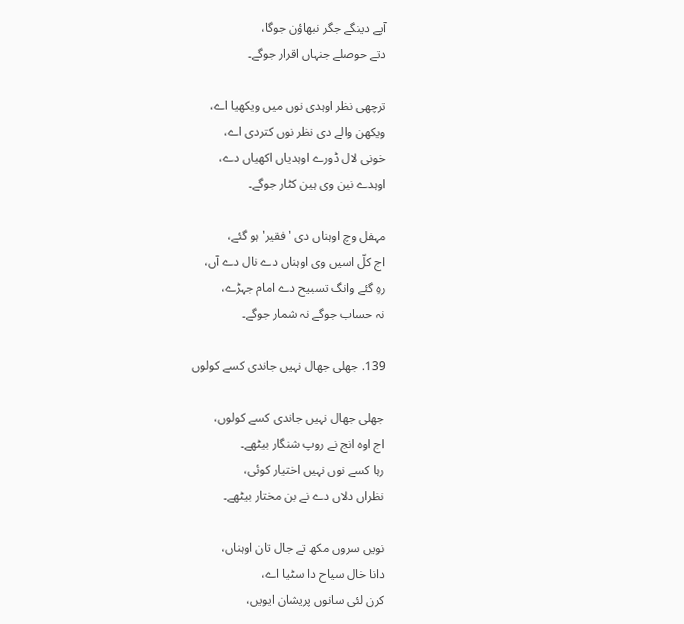آپے دینگے جگر نبھاؤن جوگا،
دتے حوصلے جنہاں اقرار جوگے۔

ترچھی نظر اوہدی نوں میں ویکھیا اے،
ویکھن والے دی نظر نوں کتردی اے،
خونی لال ڈورے اوہدیاں اکھیاں دے،
اوہدے نین وی ہین کٹار جوگے۔

مہفل وچ اوہناں دی 'فقیر' ہو گئے،
اج کلّ اسیں وی اوہناں دے نال دے آں،
رہِ گئے وانگ تسبیح دے امام جہڑے،
نہ حساب جوگے نہ شمار جوگے۔

139. جھلی جھال نہیں جاندی کسے کولوں

جھلی جھال نہیں جاندی کسے کولوں،
اج اوہ انج نے روپ شنگار بیٹھے۔
رہا کسے نوں نہیں اختیار کوئی،
نظراں دلاں دے نے بن مختار بیٹھے۔

نویں سروں مکھ تے جال تان اوہناں،
دانا خال سیاح دا سٹیا اے،
کرن لئی سانوں پریشان ایویں،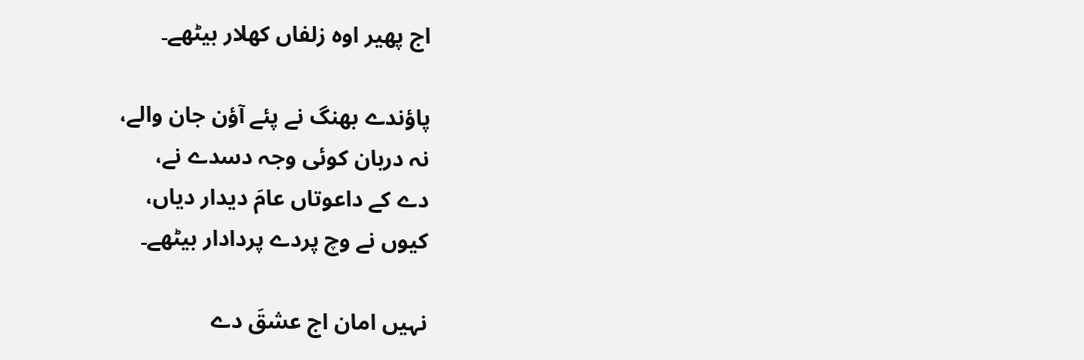اج پھیر اوہ زلفاں کھلار بیٹھے۔

پاؤندے بھنگ نے پئے آؤن جان والے،
نہ دربان کوئی وجہ دسدے نے،
دے کے داعوتاں عامَ دیدار دیاں،
کیوں نے وچ پردے پردادار بیٹھے۔

نہیں امان اج عشقَ دے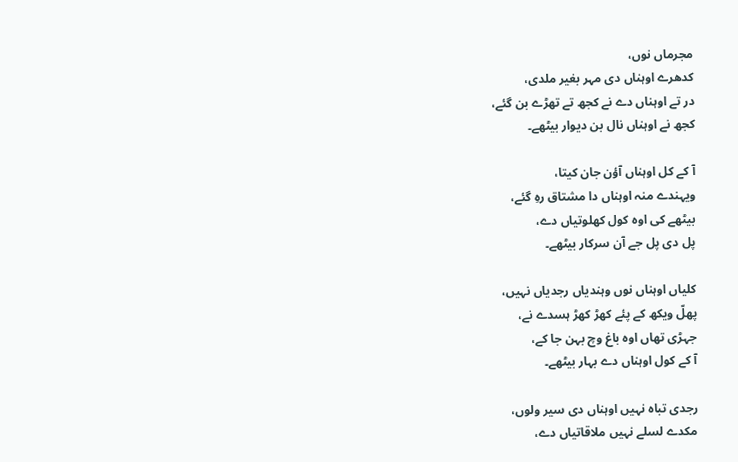مجرماں نوں،
کدھرے اوہناں دی مہر بغیر ملدی،
در تے اوہناں دے نے کجھ تے تھڑے بن گئے،
کجھ نے اوہناں نال بن دیوار بیٹھے۔

آ کے کل اوہناں آؤن جان کیتا،
ویہندے منہ اوہناں دا مشتاق رہِ گئے،
بیٹھے کی اوہ کول کھلوتیاں دے،
پل دی پل جے آن سرکار بیٹھے۔

کلیاں اوہناں نوں وہندیاں رجدیاں نہیں،
پھلّ ویکھ کے پئے کھڑ کھڑ ہسدے نے،
جہڑی تھاں اوہ باغ وچ بہن جا کے،
آ کے کول اوہناں دے بہار بیٹھے۔

رجدی تباہ نہیں اوہناں دی سیر ولوں،
مکدے لسلے نہیں ملاقاتیاں دے،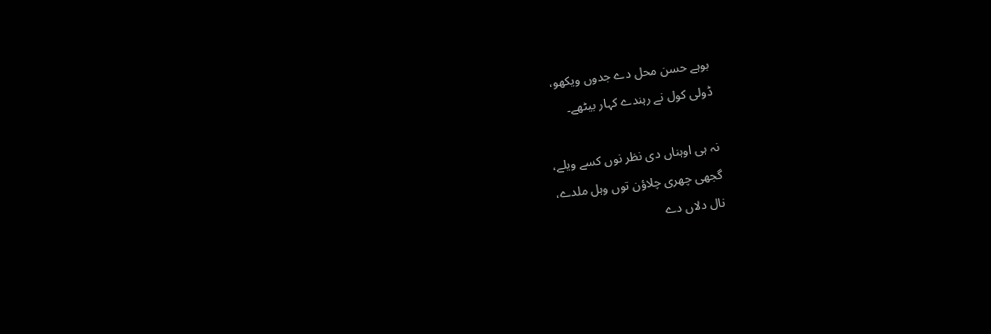بوہے حسن محل دے جدوں ویکھو،
ڈولی کول نے رہندے کہار بیٹھے۔

نہ ہی اوہناں دی نظر نوں کسے ویلے،
گجھی چھری چلاؤن توں وہل ملدے،
نال دلاں دے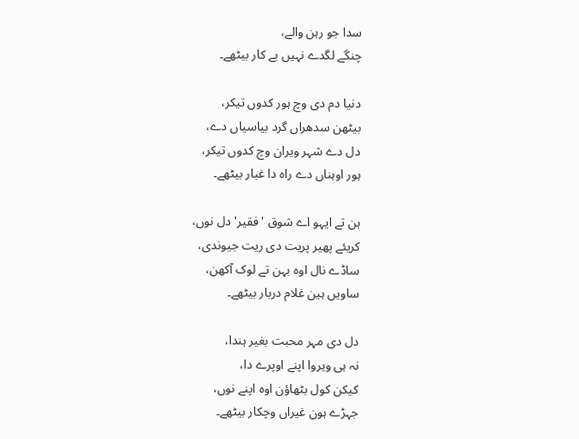سدا جو رہن والے،
چنگے لگدے نہیں بے کار بیٹھے۔

دنیا دم دی وچ ہور کدوں تیکر،
بیٹھن سدھراں گرد بیاسیاں دے،
دل دے شہر ویران وچ کدوں تیکر،
ہور اوہناں دے راہ دا غبار بیٹھے۔

ہن تے ایہو اے شوق 'فقیر' دل نوں،
کریئے پھیر پریت دی ریت جیوندی،
ساڈے نال اوہ بہن تے لوک آکھن،
ساویں ہین غلام دربار بیٹھے۔

دل دی مہر محبت بغیر ہندا،
نہ ہی ویروا اپنے اوپرے دا،
کیکن کول بٹھاؤن اوہ اپنے نوں،
جہڑے ہون غیراں وچکار بیٹھے۔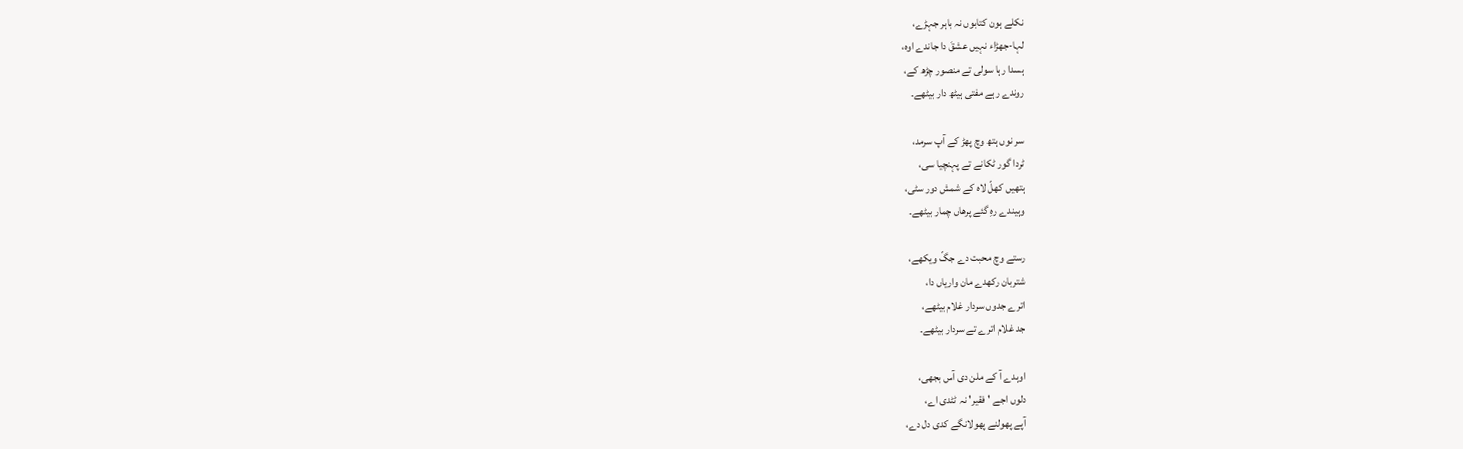نکلے ہون کتابوں نہ باہر جہڑے،
لہا-جھڑاء نہیں عشقَ دا جاندے اوہ،
ہسدا رہا سولی تے منصور چڑھ کے،
روندے رہے مفتی ہیٹھ دار بیٹھے۔

سر نوں ہتھ وچ پھڑ کے آپ سرمد،
ٹردا گور ٹکانے تے پہنچیا سی،
ہتھیں کھلّ لاہ کے شمش دور سٹی،
وہیندے رہِ گئے پرھاں چمار بیٹھے۔

رستے وچ محبت دے جگّ ویکھے،
شتربان رکھدے مان واریاں دا،
اترے جدوں سردار غلام بیٹھے،
جد غلام اترے تے سردار بیٹھے۔

اوہدے آ کے ملن دی آس بجھی،
دلوں اجے 'فقیر' نہ ٹٹدی اے،
آپے پھولنے پھولانگے کدی دل دے،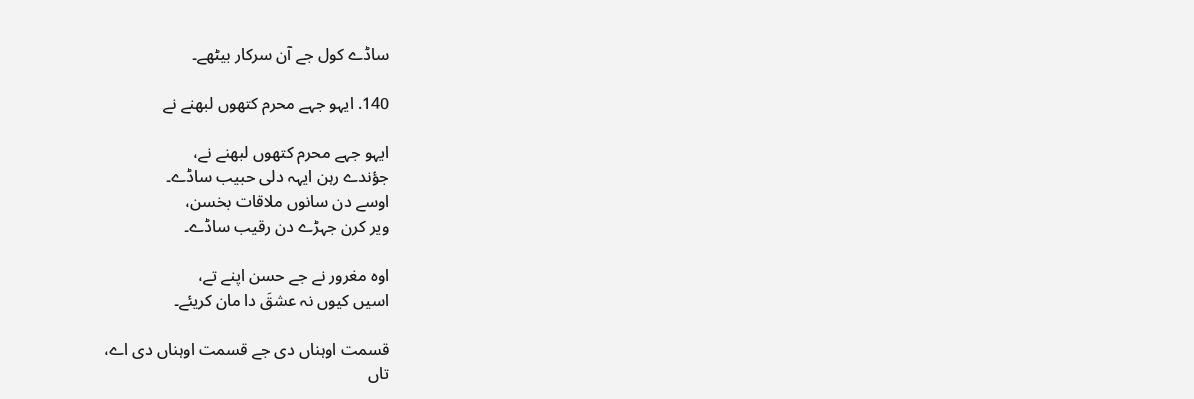ساڈے کول جے آن سرکار بیٹھے۔

140. ایہو جہے محرم کتھوں لبھنے نے

ایہو جہے محرم کتھوں لبھنے نے،
جؤندے رہن ایہہ دلی حبیب ساڈے۔
اوسے دن سانوں ملاقات بخسن،
ویر کرن جہڑے دن رقیب ساڈے۔

اوہ مغرور نے جے حسن اپنے تے،
اسیں کیوں نہ عشقَ دا مان کریئے۔

قسمت اوہناں دی جے قسمت اوہناں دی اے،
تاں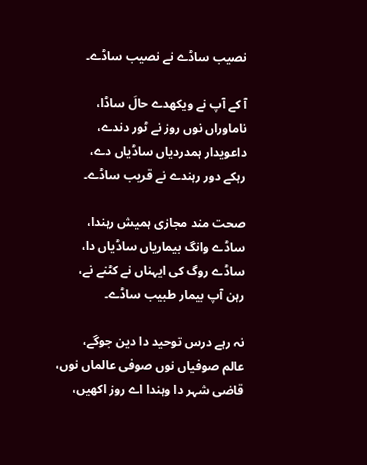نصیب ساڈے نے نصیب ساڈے۔

آ کے آپ نے ویکھدے حالَ ساڈا،
ناماوراں نوں روز نے ٹور دندے،
داعویدار ہمدردیاں ساڈیاں دے،
رہکے دور رہندے نے قریب ساڈے۔

صحت مند مجازی ہمیش رہندا،
ساڈے وانگ بیماریاں ساڈیاں دا،
ساڈے روگ کی ایہناں نے کٹنے نے،
رہن آپ بیمار طبیب ساڈے۔

نہ رہے درس توحید دا دین جوگے،
عالم صوفیاں نوں صوفی عالماں نوں،
قاضی شہر دا وہندا اے روز اکھیں،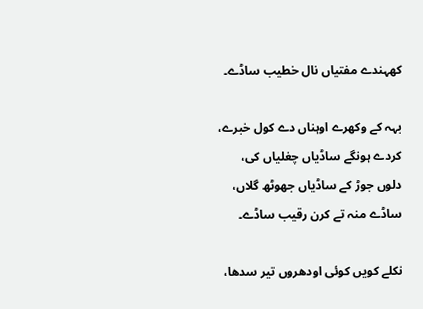کھہندے مفتیاں نال خطیب ساڈے۔

بہہ کے وکھرے اوہناں دے کول خبرے،
کردے ہونگے ساڈیاں چغلیاں کی،
دلوں جوڑ کے ساڈیاں جھوٹھ گلاں،
ساڈے منہ تے کرن رقیب ساڈے۔

نکلے کویں کوئی اودھروں تیر سدھا،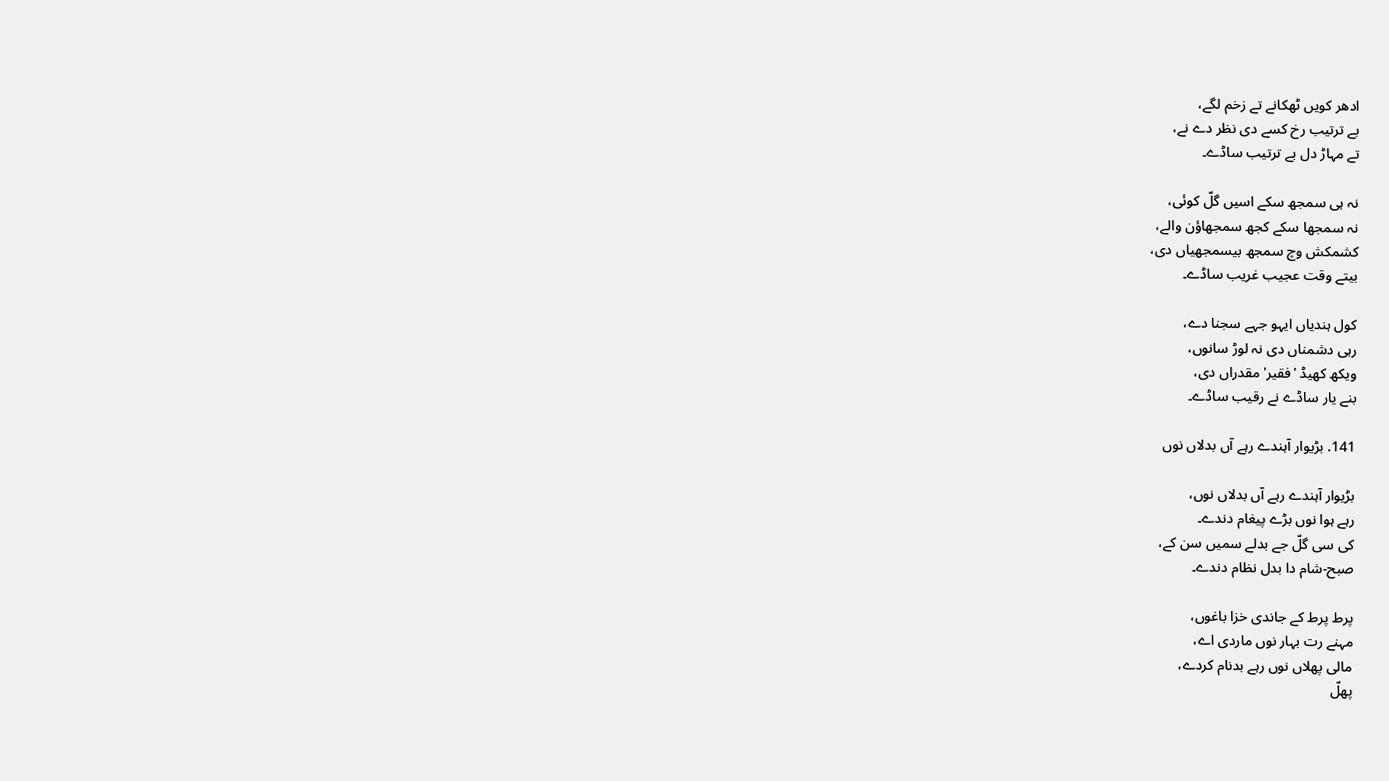ادھر کویں ٹھکانے تے زخم لگے،
بے ترتیب رخ کسے دی نظر دے نے،
تے مہاڑ دل بے ترتیب ساڈے۔

نہ ہی سمجھ سکے اسیں گلّ کوئی،
نہ سمجھا سکے کجھ سمجھاؤن والے،
کشمکش وچ سمجھ بیسمجھیاں دی،
بیتے وقت عجیب غریب ساڈے۔

کول ہندیاں ایہو جہے سجنا دے،
رہی دشمناں دی نہ لوڑ سانوں،
ویکھ کھیڈ 'فقیر' مقدراں دی،
بنے یار ساڈے نے رقیب ساڈے۔

141. بڑیوار آہندے رہے آں بدلاں نوں

بڑیوار آہندے رہے آں بدلاں نوں،
رہے ہوا نوں بڑے پیغام دندے۔
کی سی گلّ جے بدلے سمیں سن کے،
صبح-شام دا بدل نظام دندے۔

پرط پرط کے جاندی خزا باغوں،
مہنے رت بہار نوں ماردی اے،
مالی پھلاں نوں رہے بدنام کردے،
پھلّ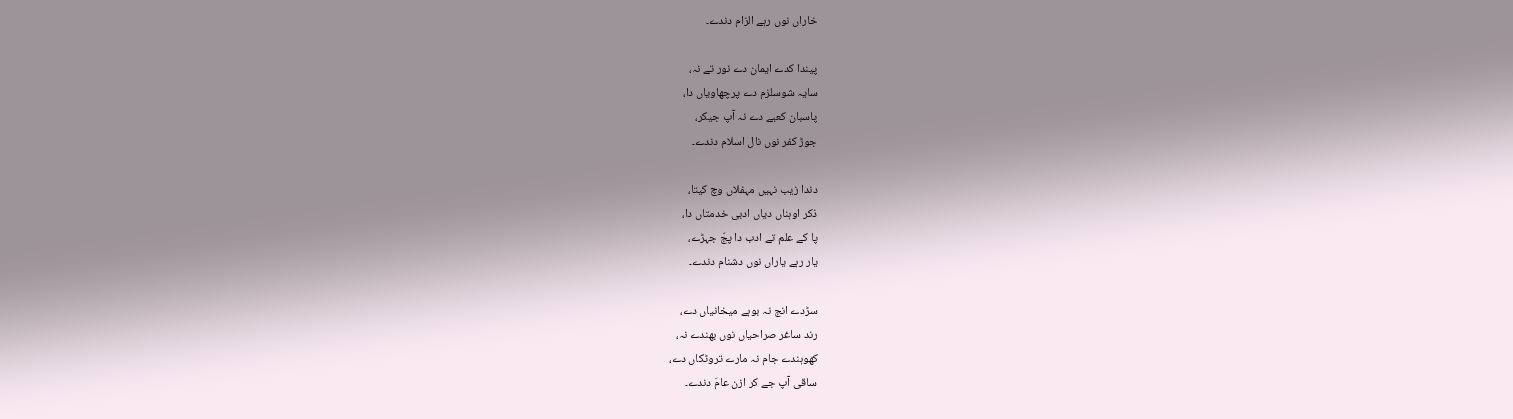خاراں نوں رہے الزام دندے۔

پیندا کدے ایمان دے نور تے نہ،
سایہ شوسلزم دے پرچھاویاں دا،
پاسبان کعبے دے نہ آپ جیکر،
جوڑ کفر نوں نال اسلام دندے۔

دندا زیب نہیں مہفلاں وچ کیتا،
ذکر اوہناں دیاں ادبی خدمتاں دا،
پا کے علم تے ادب دا پجّ جہڑے،
یار رہے یاراں نوں دشنام دندے۔

سڑدے انج نہ بوہے میخانیاں دے،
رند ساغر صراحیاں نوں بھندے نہ،
کھوہندے جام نہ مارے تروٹکاں دے،
ساقی آپ جے کر ازن عامَ دندے۔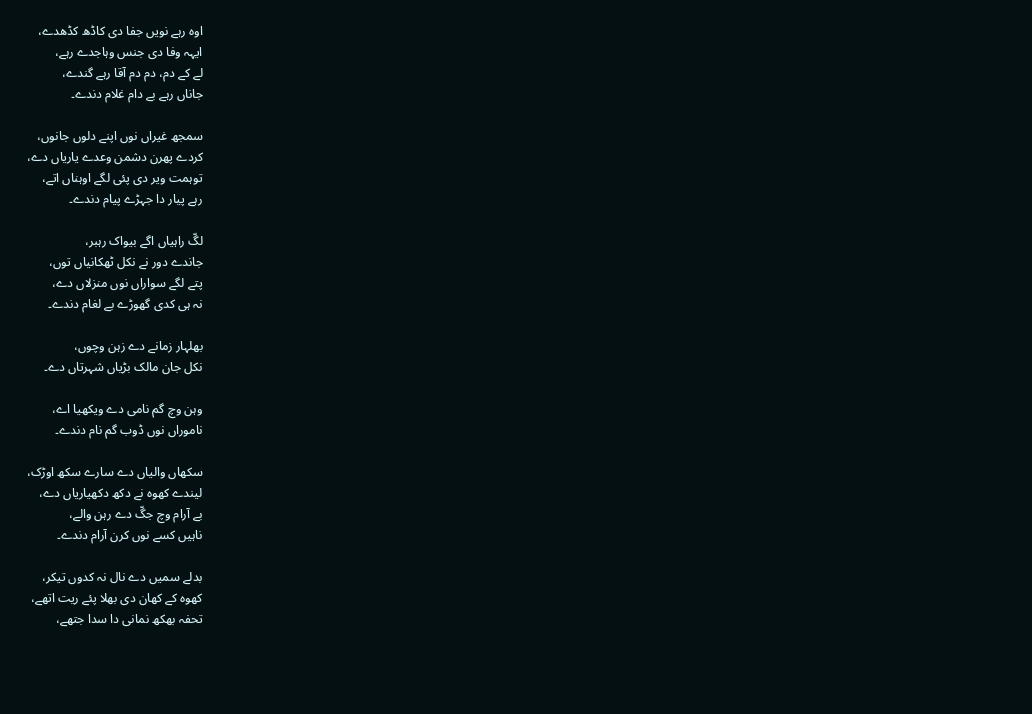اوہ رہے نویں جفا دی کاڈھ کڈھدے،
ایہہ وفا دی جنس وہاجدے رہے،
لے کے دم، دم دم آقا رہے گندے،
جاناں رہے بے دام غلام دندے۔

سمجھ غیراں نوں اپنے دلوں جانوں،
کردے پھرن دشمن وعدے یاریاں دے،
توہمت ویر دی پئی لگے اوہناں اتے،
رہے پیار دا جہڑے پیام دندے۔

لگّ راہیاں اگے بیواک رہبر،
جاندے دور نے نکل ٹھکانیاں توں،
پتے لگے سواراں نوں منزلاں دے،
نہ ہی کدی گھوڑے بے لغام دندے۔

بھلہار زمانے دے زہن وچوں،
نکل جان مالک بڑیاں شہرتاں دے۔

وہن وچ گم نامی دے ویکھیا اے،
ناموراں نوں ڈوب گم نام دندے۔

سکھاں والیاں دے سارے سکھ اوڑک،
لیندے کھوہ نے دکھ دکھیاریاں دے،
بے آرام وچ جگّ دے رہن والے،
ناہیں کسے نوں کرن آرام دندے۔

بدلے سمیں دے نال نہ کدوں تیکر،
کھوہ کے کھان دی بھلا پئے ریت اتھے،
تحفہ بھکھ نمانی دا سدا جتھے،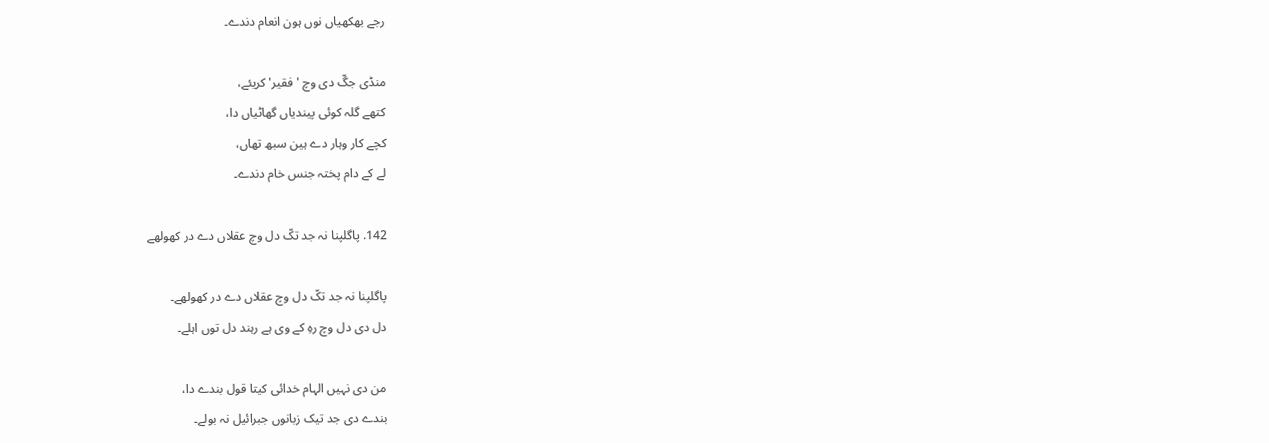رجے بھکھیاں نوں ہون انعام دندے۔

منڈی جگّ دی وچ 'فقیر' کریئے،
کتھے گلہ کوئی پیندیاں گھاٹیاں دا،
کچے کار وہار دے ہین سبھ تھاں،
لے کے دام پختہ جنس خام دندے۔

142. پاگلپنا نہ جد تکّ دل وچ عقلاں دے در کھولھے

پاگلپنا نہ جد تکّ دل وچ عقلاں دے در کھولھے۔
دل دی دل وچ رہِ کے وی ہے رہند دل توں اہلے۔

من دی نہیں الہام خدائی کیتا قول بندے دا،
بندے دی جد تیک زبانوں جبرائیل نہ بولے۔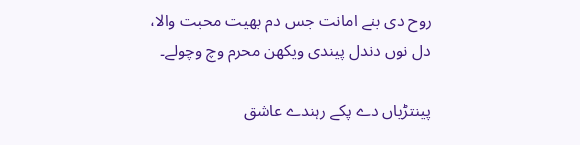روح دی بنے امانت جس دم بھیت محبت والا،
دل نوں دندل پیندی ویکھن محرم وچ وچولے۔

پینتڑیاں دے پکے رہندے عاشق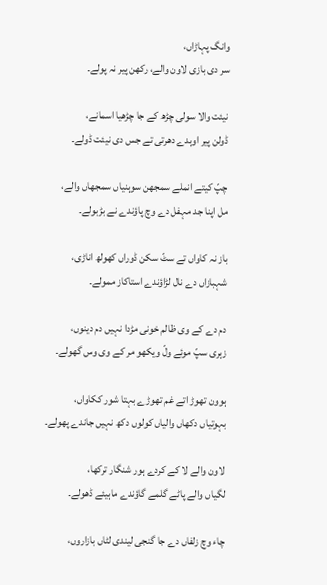وانگ پہاڑاں،
سر دی بازی لاون والے، رکھن پیر نہ پولے۔

نیئت والا سولی چڑھ کے جا چڑھیا اسمانے،
ڈولن پیر اوہدے دھرتی تے جس دی نیئت ڈولے۔

چپّ کیتے انملے سمجھن سوہنیاں سمجھاں والے،
مل اپنا جد مہفل دے وچ پاؤندے نے بڑبولے۔

باز نہ کاواں تے سٹّ سکن ڈوراں کھولھ اناڑی،
شہبازاں دے نال لڑاؤندے استاکاز ممولے۔

دم دے کے وی ظالم خونی مڑدا نہیں دم دینوں،
زہری سپّ موئے ولّ ویکھو مر کے وی وس گھولے۔

ہوون تھوڑ اتے غم تھوڑے بہتا شور ککاواں،
بہوتیاں دکھاں والیاں کولوں دکھ نہیں جاندے پھولے۔

لاون والے لا کے کردے ہور شنگار ترکھا،
لگیاں والے پاٹے گلمے گاؤندے ماہیئے ڈھولے۔

چاء وچ زلفاں دے جا گنجی لیندی لٹاں بازاروں،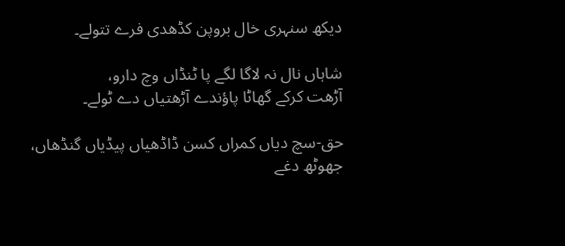دیکھ سنہری خال بروپن کڈھدی فرے تتولے۔

شاہاں نال نہ لاگا لگے پا ٹنڈاں وچ دارو،
آڑھت کرکے گھاٹا پاؤندے آڑھتیاں دے ٹولے۔

حق-سچ دیاں کمراں کسن ڈاڈھیاں پیڈیاں گنڈھاں،
جھوٹھ دغے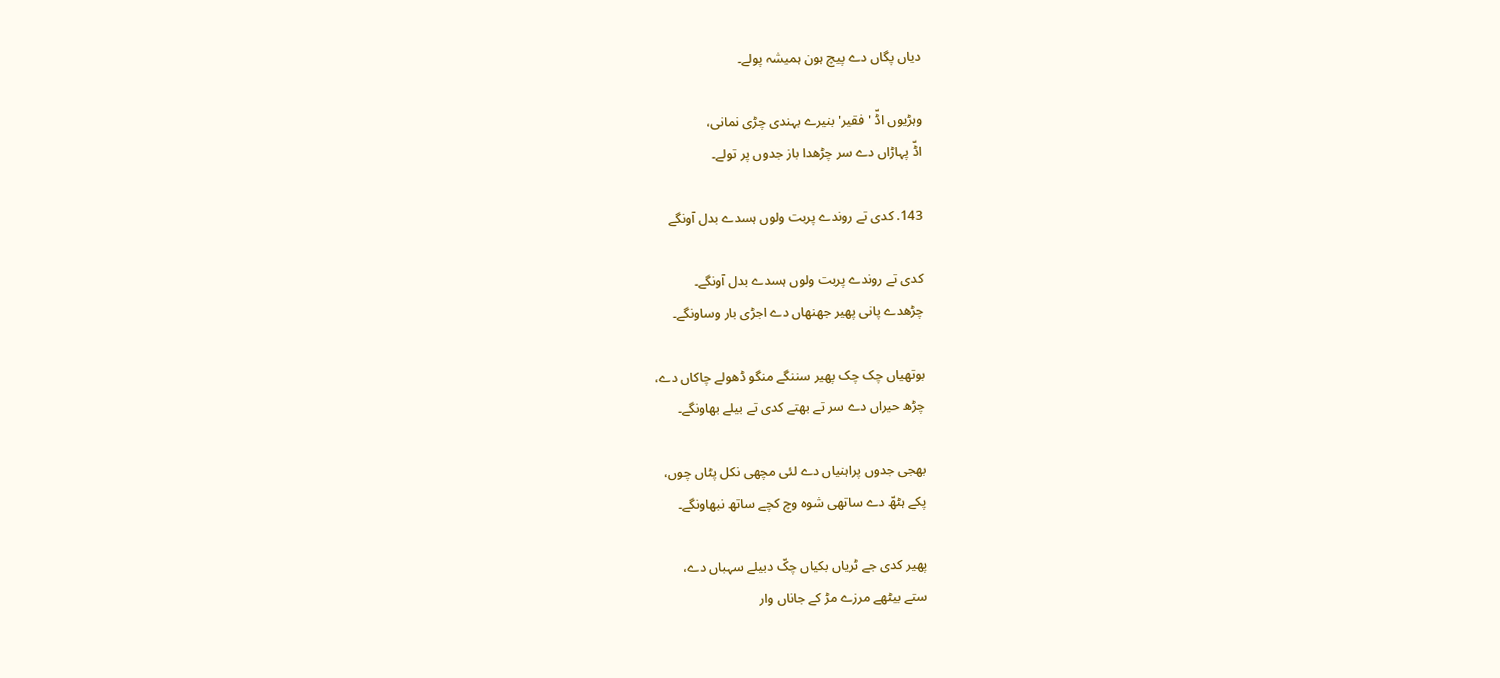دیاں پگاں دے پیچ ہون ہمیشہ پولے۔

وہڑیوں اڈّ 'فقیر' بنیرے بہندی چڑی نمانی،
اڈّ پہاڑاں دے سر چڑھدا باز جدوں پر تولے۔

143. کدی تے روندے پربت ولوں ہسدے بدل آونگے

کدی تے روندے پربت ولوں ہسدے بدل آونگے۔
چڑھدے پانی پھیر جھنھاں دے اجڑی بار وساونگے۔

بوتھیاں چک چک پھیر سننگے منگو ڈھولے چاکاں دے،
چڑھ حیراں دے سر تے بھتے کدی تے بیلے بھاونگے۔

بھجی جدوں پراہنیاں دے لئی مچھی نکل پٹاں چوں،
پکے ہٹھّ دے ساتھی شوہ وچ کچے ساتھ نبھاونگے۔

پھیر کدی جے ٹریاں بکیاں چکّ دبیلے سہباں دے،
ستے بیٹھے مرزے مڑ کے جاناں وار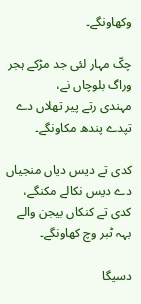وکھاونگے۔

چکّ مہار لئی جد مڑکے ہجر وراگ بلوچاں نے،
مہندی رتے پیر تھلاں دے تپدے پندھ مکاونگے۔

کدی تے دیس دیاں منجیاں دے دیس نکالے مکنگے،
کدی تے کنکاں بیجن والے بہہ ٹبر وچ کھاونگے۔

دسیگا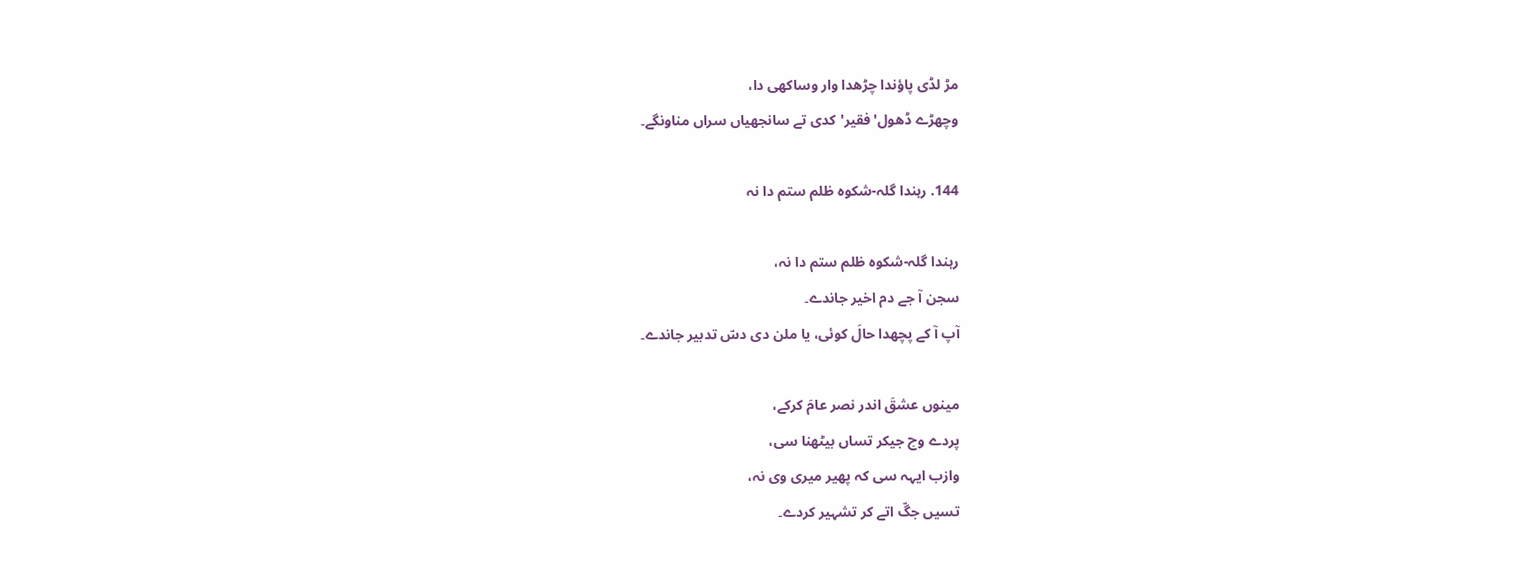مڑ لڈی پاؤندا چڑھدا وار وساکھی دا،
وچھڑے ڈھول'فقیر'کدی تے سانجھیاں سراں مناونگے۔

144. رہندا گلہ-شکوہ ظلم ستم دا نہ

رہندا گلہ-شکوہ ظلم ستم دا نہ،
سجن آ جے دم اخیر جاندے۔
آپ آ کے پچھدا حالَ کوئی، یا ملن دی دسّ تدبیر جاندے۔

مینوں عشقَ اندر نصر عامَ کرکے،
پردے وچ جیکر تساں بیٹھنا سی،
وازب ایہہ سی کہ پھیر میری وی نہ،
تسیں جگّ اتے کر تشہیر کردے۔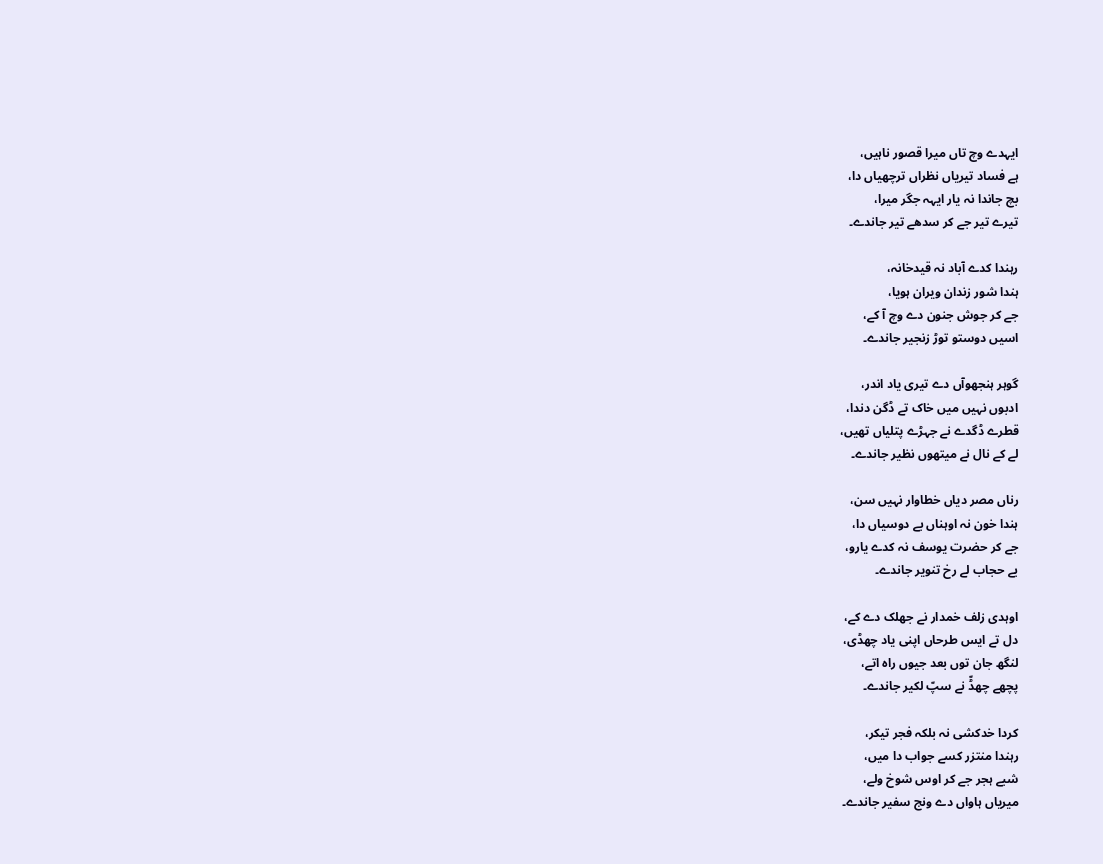ایہدے وچ تاں میرا قصور ناہیں،
ہے فساد تیریاں نظراں ترچھیاں دا،
بچ جاندا نہ یار ایہہ جگر میرا،
تیرے تیر جے کر سدھے تیر جاندے۔

رہندا کدے آباد نہ قیدخانہ،
ہندا شور زندان ویران ہویا،
جے کر جوش جنون دے وچ آ کے،
اسیں دوستو توڑ زنجیر جاندے۔

گوہر ہنجھوآں دے تیری یاد اندر،
ادبوں نہیں میں خاک تے ڈگن دندا،
قطرے ڈگدے نے جہڑے پتلیاں تھیں،
لے کے نال نے میتھوں نظیر جاندے۔

رناں مصر دیاں خطاوار نہیں سن،
ہندا خون نہ اوہناں بے دوسیاں دا،
جے کر حضرت یوسف نہ کدے یارو،
بے حجاب لے رخ تنویر جاندے۔

اوہدی زلف خمدار نے جھلک دے کے،
دل تے ایس طرحاں اپنی یاد چھڈی،
لنگھ جان توں بعد جیوں راہ اتے،
پچھے چھڈّ نے سپّ لکیر جاندے۔

کردا خدکشی نہ بلکہ فجر تیکر،
رہندا منتزر کسے جواب دا میں،
شبے ہجر جے کر اوس شوخ ولے،
میریاں ہاواں دے ونج سفیر جاندے۔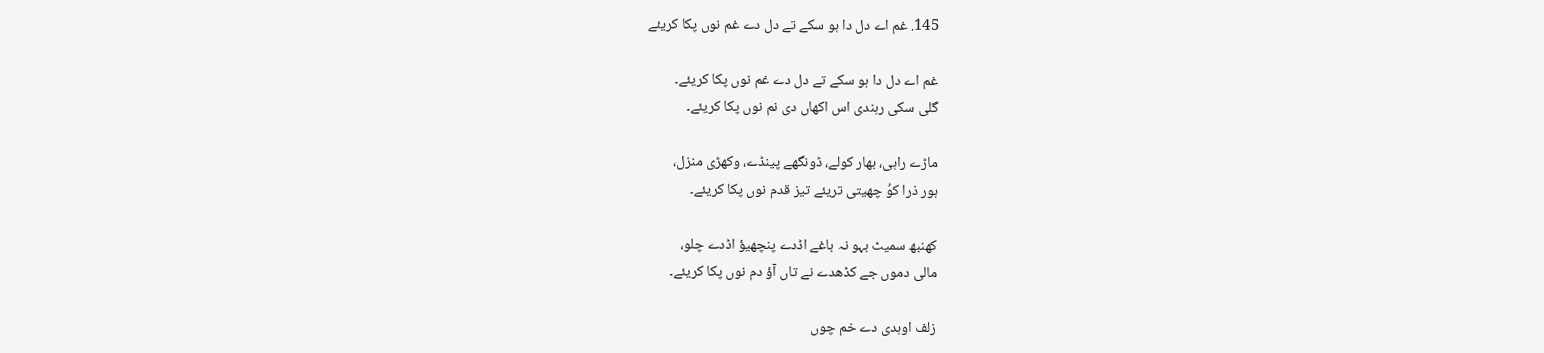145. غم اے دل دا ہو سکے تے دل دے غم نوں پکا کریئے

غم اے دل دا ہو سکے تے دل دے غم نوں پکا کریئے۔
گلی سکی رہندی اس اکھاں دی نم نوں پکا کریئے۔

ماڑے راہی، بھار کولے، ڈونگھے پینڈے، وکھڑی منزل،
ہور ذرا کوُ چھیتی تریئے تیز قدم نوں پکا کریئے۔

کھنبھ سمیٹ بہو نہ باغے اڈدے پنچھیؤ اڈدے چلو،
مالی دموں جے کڈھدے نے تاں آؤ دم نوں پکا کریئے۔

زلف اوہدی دے خم چوں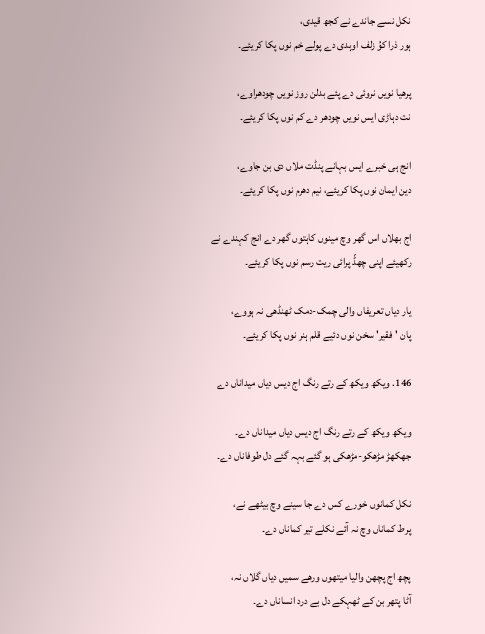نکل نسے جاندے نے کجھ قیدی،
ہور ذرا کوُ زلف اوہدی دے پولے خم نوں پکا کریئے۔

پرھیا نویں نروئی دے پئے بدلن روز نویں چودھراوے،
نت دہاڑی ایس نویں چودھر دے کم نوں پکا کریئے۔

انج ہی خبرے ایس بہانے پنڈت ملاں دی بن جاوے،
دین ایمان نوں پکا کریئے، نیم دھرم نوں پکا کریئے۔

اج بھلاں اس گھر وچ مینوں کاہتوں گھر دے انج کہندے نے
رکھیئے اپنی چھڈّ پرائی ریت رسم نوں پکا کریئے۔

یار دیاں تعریفاں والی چمک-دمک ٹھنڈھی نہ ہووے،
پان 'فقیر' سخن نوں دئیے قلم ہنر نوں پکا کریئے۔

146. ویکھ ویکھ کے رتے رنگ اج دیس دیاں میداناں دے

ویکھ ویکھ کے رتے رنگ اج دیس دیاں میداناں دے۔
جھکھڑ مڑھکو-مڑھکی ہو گئے بہہ گئے دل طوفاناں دے۔

نکل کمانوں خورے کس دے جا سینے وچ بیٹھے نے،
پرط کماناں وچ نہ آئے نکلے تیر کماناں دے۔

پچھ اج پچھن والیا میتھوں ورھے سمیں دیاں گلاں نہ،
آٹا پتھر بن کے ٹھہکے دل بے درد انساناں دے۔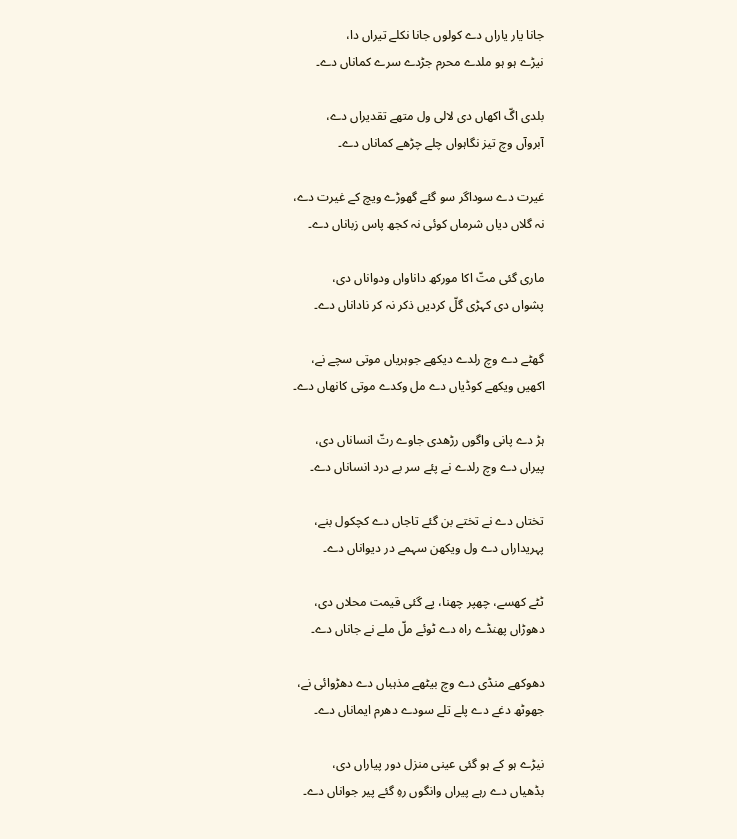جانا یار یاراں دے کولوں جانا نکلے تیراں دا،
نیڑے ہو ہو ملدے محرم جڑدے سرے کماناں دے۔

بلدی اگّ اکھاں دی لالی ول متھے تقدیراں دے،
آبروآں وچ تیز نگاہواں چلے چڑھے کماناں دے۔

غیرت دے سوداگر سو گئے گھوڑے ویچ کے غیرت دے،
نہ گلاں دیاں شرماں کوئی نہ کجھ پاس زباناں دے۔

ماری گئی متّ اکا مورکھ داناواں ودواناں دی،
پشواں دی کہڑی گلّ کردیں ذکر نہ کر ناداناں دے۔

گھٹے دے وچ رلدے دیکھے جوہریاں موتی سچے نے،
اکھیں ویکھے کوڈیاں دے مل وکدے موتی کانھاں دے۔

ہڑ دے پانی واگوں رڑھدی جاوے رتّ انساناں دی،
پیراں دے وچ رلدے نے پئے سر بے درد انساناں دے۔

تختاں دے نے تختے بن گئے تاجاں دے کچکول بنے،
پہریداراں دے ول ویکھن سہمے در دیواناں دے۔

ٹٹے کھسے، چھپر چھنا، پے گئی قیمت محلاں دی،
دھوڑاں پھنڈے راہ دے ٹوئے ملّ ملے نے جاناں دے۔

دھوکھے منڈی دے وچ بیٹھے مذہباں دے دھڑوائی نے،
جھوٹھ دغے دے پلے تلے سودے دھرم ایماناں دے۔

نیڑے ہو کے ہو گئی عینی منزل دور پیاراں دی،
بڈھیاں دے رہے پیراں وانگوں رہِ گئے پیر جواناں دے۔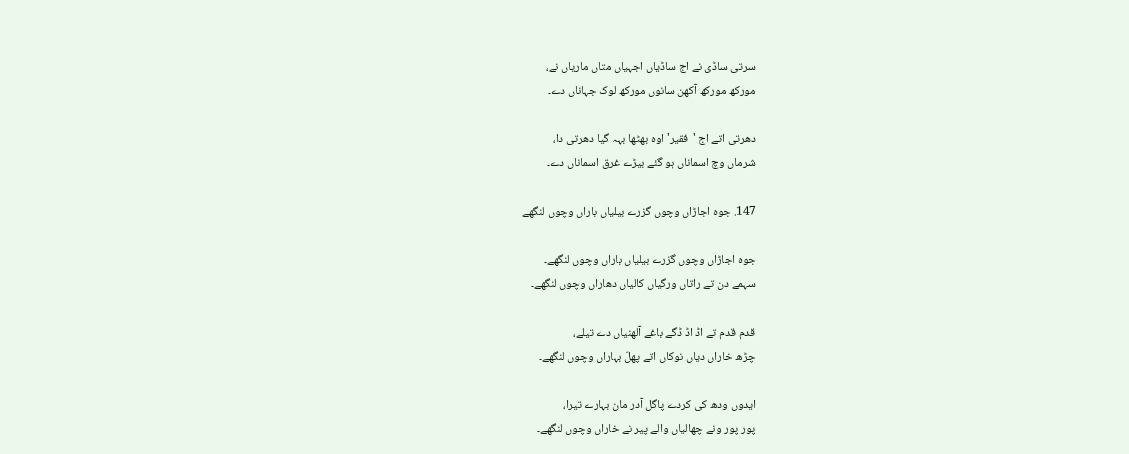سرتی ساڈی نے اج ساڈیاں اجہیاں متاں ماریاں نے،
مورکھ مورکھ آکھن سانوں مورکھ لوک جہاناں دے۔

دھرتی اتے اج 'فقیر' اوہ بھٹھا بہہ گیا دھرتی دا،
شرماں وچ اسماناں ہو گئے بیڑے غرق اسماناں دے۔

147. جوہ اجاڑاں وچوں گزرے بیلیاں باراں وچوں لنگھے

جوہ اجاڑاں وچوں گزرے بیلیاں باراں وچوں لنگھے۔
سہمے دن تے راتاں ورگیاں کالیاں دھاراں وچوں لنگھے۔

قدم قدم تے اڈ اڈ ڈگے باغے آلھنیاں دے تیلے،
چڑھ خاراں دیاں نوکاں اتے پھلّ بہاراں وچوں لنگھے۔

ایدوں ودھ کی کردے پاگل آدر مان بہارے تیرا،
پور پور ونے چھالیاں والے پیر نے خاراں وچوں لنگھے۔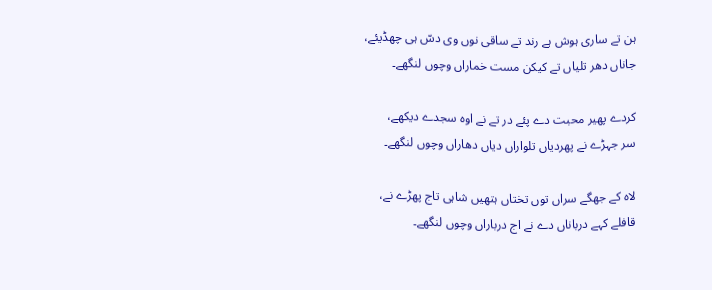ہن تے ساری ہوش ہے رند تے ساقی نوں وی دسّ ہی چھڈیئے،
جاناں دھر تلیاں تے کیکن مست خماراں وچوں لنگھے۔

کردے پھیر محبت دے پئے در تے نے اوہ سجدے دیکھے،
سر جہڑے نے پھردیاں تلواراں دیاں دھاراں وچوں لنگھے۔

لاہ کے جھگے سراں توں تختاں ہتھیں شاہی تاج پھڑے نے،
قافلے کہے درباناں دے نے اج درباراں وچوں لنگھے۔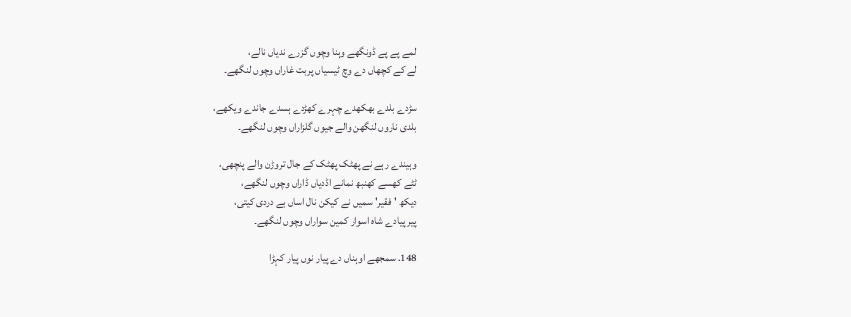لمے پے پے ڈونگھے وہنا وچوں گزرے ندیاں نالے،
لے کے کچھاں دے وچ ٹیسیاں پربت غاراں وچوں لنگھے۔

سڑدے بلدے بھکھدے چہرے کھڑدے ہسدے جاندے ویکھے،
بلدی ناروں لنگھن والے جیوں گلزاراں وچوں لنگھے۔

وہیندے رہے نے پھٹک پھٹک کے جال تروڑن والے پنچھی،
ٹٹے کھسے کھنبھ نمانے اڈدیاں ڈاراں وچوں لنگھے،
دیکھ 'فقیر' سمیں نے کیکن نال اساں بے دردی کیتی،
پیر پیادے شاہ اسوار کمین سواراں وچوں لنگھے۔

148. سمجھے اوہناں دے پیار نوں پیار کہڑا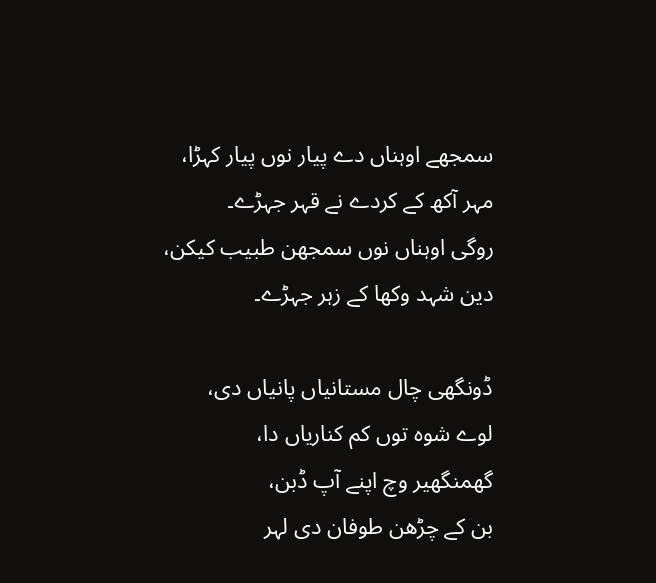سمجھے اوہناں دے پیار نوں پیار کہڑا،
مہر آکھ کے کردے نے قہر جہڑے۔
روگی اوہناں نوں سمجھن طبیب کیکن،
دین شہد وکھا کے زہر جہڑے۔

ڈونگھی چال مستانیاں پانیاں دی،
لوے شوہ توں کم کناریاں دا،
گھمنگھیر وچ اپنے آپ ڈبن،
بن کے چڑھن طوفان دی لہر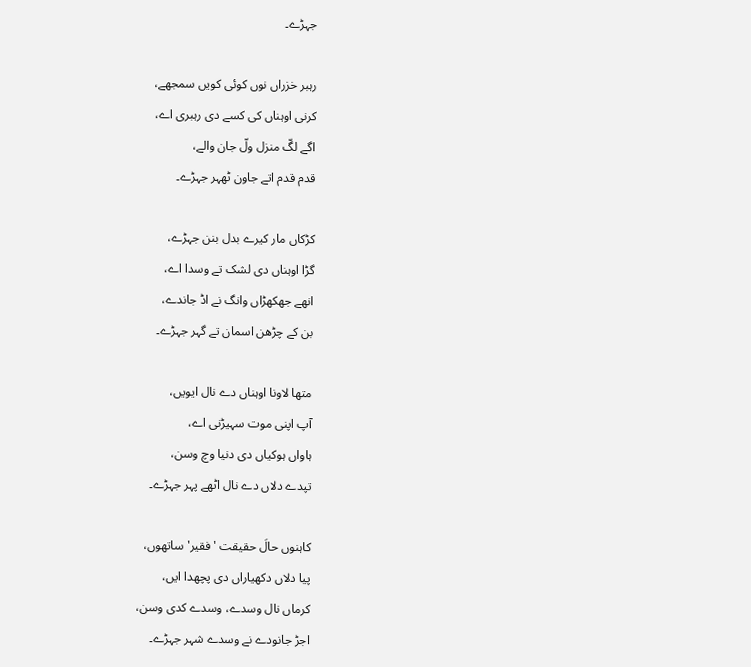جہڑے۔

رہبر خزراں نوں کوئی کویں سمجھے،
کرنی اوہناں کی کسے دی رہبری اے،
اگے لگّ منزل ولّ جان والے،
قدم قدم اتے جاون ٹھہر جہڑے۔

کڑکاں مار کیرے بدل بنن جہڑے،
گڑا اوہناں دی لشک تے وسدا اے،
انھے جھکھڑاں وانگ نے اڈ جاندے،
بن کے چڑھن اسمان تے گہر جہڑے۔

متھا لاونا اوہناں دے نال ایویں،
آپ اپنی موت سہیڑنی اے،
ہاواں ہوکیاں دی دنیا وچ وسن،
تپدے دلاں دے نال اٹھے پہر جہڑے۔

کاہنوں حالَ حقیقت 'فقیر' ساتھوں،
پیا دلاں دکھیاراں دی پچھدا ایں،
کرماں نال وسدے، وسدے کدی وسن،
اجڑ جانودے نے وسدے شہر جہڑے۔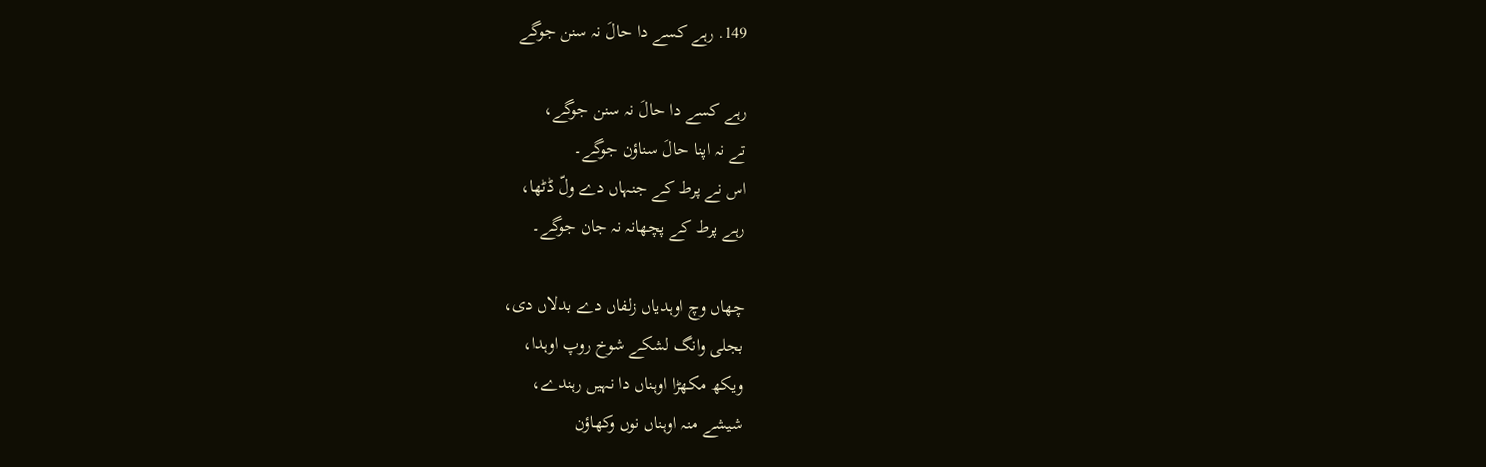149. رہے کسے دا حالَ نہ سنن جوگے

رہے کسے دا حالَ نہ سنن جوگے،
تے نہ اپنا حالَ سناؤن جوگے۔
اس نے پرط کے جنہاں دے ولّ ڈٹھا،
رہے پرط کے پچھانہ نہ جان جوگے۔

چھاں وچ اوہدیاں زلفاں دے بدلاں دی،
بجلی وانگ لشکے شوخ روپ اوہدا،
ویکھ مکھڑا اوہناں دا نہیں رہندے،
شیشے منہ اوہناں نوں وکھاؤن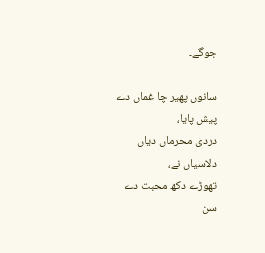جوگے۔

سانوں پھیر چا غماں دے پیش پایا،
دردی محرماں دیاں دلاسیاں نے،
تھوڑے دکھ محبت دے سن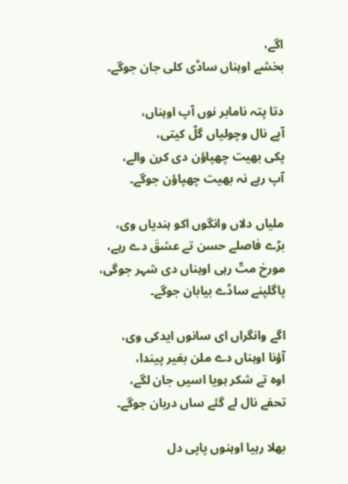اگے،
بخشے اوہناں ساڈی کلی جان جوگے۔

دتا پتہ نامابر نوں آپ اوہناں،
آپے نال وچولیاں گلّ کیتی،
پکی بھیت چھپاؤن دی کرن والے،
آپ رہے نہ بھیت چھپاؤن جوگے۔

ملیاں دلاں وانگوں اکو ہندیاں وی،
بڑے فاصلے حسن تے عشقَ دے رہے،
مورخ متّ رہی اوہناں دی شہر جوگی،
پاگلپنے ساڈے بیابان جوگے۔

اگے وانگراں ای سانوں ایدکی وی،
آؤنا اوہناں دے ملن بغیر پیندا،
اوہ تے شکر ہویا اسیں جان لگے،
تحفے نال لے گئے ساں دربان جوگے۔

بھلا رہیا اوہنوں پاپی دل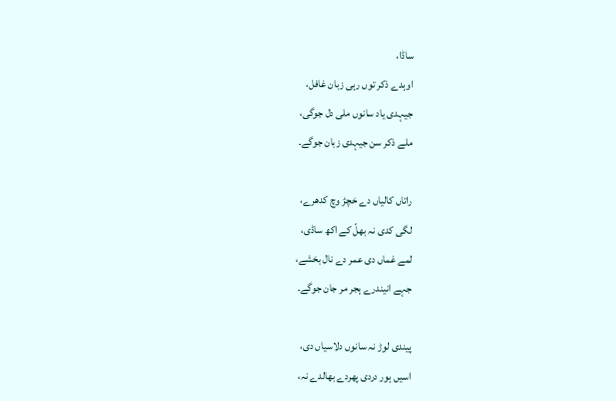ساڈا،
اوہدے ذکر توں رہی زبان غافل،
جیہدی یاد سانوں ملی دل جوگی،
ملے ذکر سن جیہدی زبان جوگے۔

راتاں کالیاں دے خچڑ وچ کدھرے،
لگی کدی نہ بھلّ کے اکھ ساڈی،
لمے غماں دی عمر دے نال بخشے،
جہے انیندرے ہجر مر جان جوگے۔

پیندی لوڑ نہ سانوں دلاسیاں دی،
اسیں ہور دردی پھردے بھالدے نہ،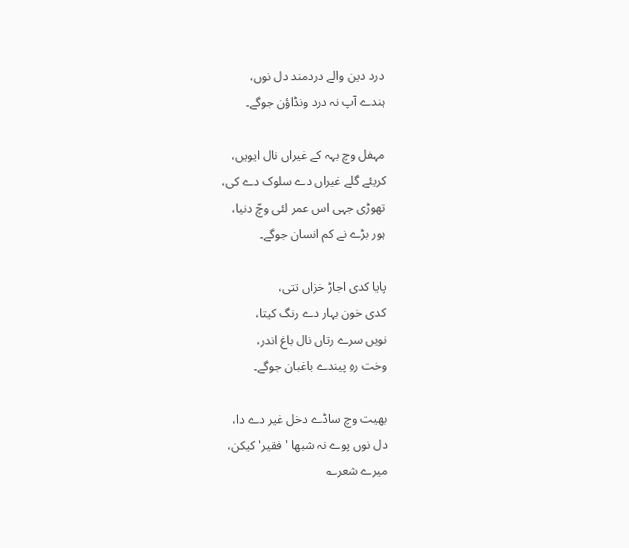درد دین والے دردمند دل نوں،
ہندے آپ نہ درد ونڈاؤن جوگے۔

مہفل وچ بہہ کے غیراں نال ایویں،
کریئے گلے غیراں دے سلوک دے کی،
تھوڑی جہی اس عمر لئی وچّ دنیا،
ہور بڑے نے کم انسان جوگے۔

پایا کدی اجاڑ خزاں تتی،
کدی خون بہار دے رنگ کیتا،
نویں سرے رتاں نال باغ اندر،
وخت رہِ پیندے باغبان جوگے۔

بھیت وچ ساڈے دخل غیر دے دا،
دل نوں پوے نہ شبھا 'فقیر' کیکن،
میرے شعر؎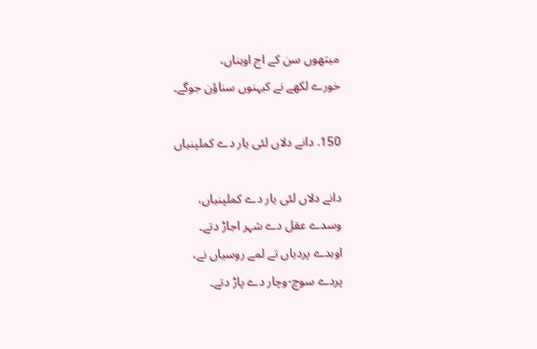میتھوں سن کے اج اوہناں،
خورے لکھے نے کیہنوں سناؤن جوگے۔

150. دانے دلاں لئی یار دے کملپنیاں

دانے دلاں لئی یار دے کملپنیاں،
وسدے عقل دے شہر اجاڑ دتے۔
اوہدے پردیاں تے لمے روسیاں نے،
پردے سوچ-وچار دے پاڑ دتے۔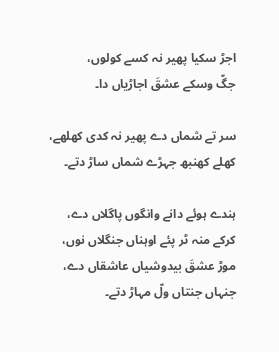اجڑ سکیا پھیر نہ کسے کولوں،
جگّ وسکے عشقَ اجاڑیاں دا۔

سر تے شماں دے پھیر نہ کدی کھلھے،
کھلے کھنبھ جہڑے شماں ساڑ دتے۔

ہندے ہوئے دانے وانگوں پاگلاں دے،
کرکے منہ ٹر پئے اوہناں جنگلاں نوں،
موڑ عشقَ بیدوشیاں عاشقاں دے،
جنہاں جنتاں ولّ مہاڑ دتے۔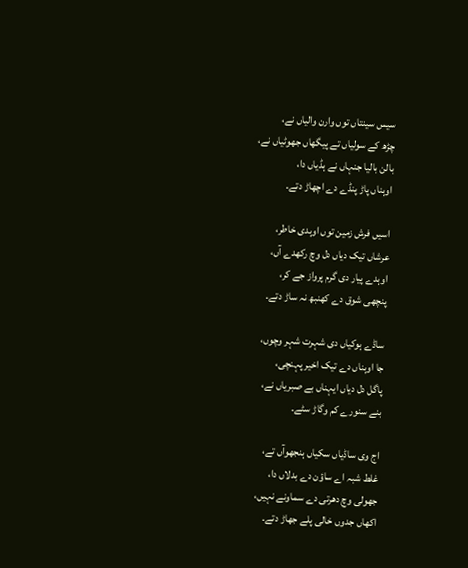سیس سینتاں توں وارن والیاں نے،
چڑھ کے سولیاں تے پیگھاں جھوٹیاں نے،
بالن بالیا جنہاں نے ہڈیاں دا،
اوہناں پاڑ پنڈے دے اچھاڑ دتے۔

اسیں فرش زمین توں اوہدی خاطر،
عرشاں تیک دیاں دل وچ رکھدے آں،
اوہدے پیار دی گرم پرواز جے کر،
پنچھی شوق دے کھنبھ نہ ساڑ دتے۔

ساڈے ہوکیاں دی شہرت شہر وچوں،
جا اوہناں دے تیک اخیر پہنچی،
پاگل دل دیاں ایہناں بے صبریاں نے،
بنے سنورے کم وگاڑ سٹے۔

اج وی ساڈیاں سکیاں ہنجھوآں تے،
غلط شبہ اے ساؤن دے بدلاں دا،
جھولی وچ دھرتی دے سماونے نہیں،
اکھاں جدوں خالی پلے جھاڑ دتے۔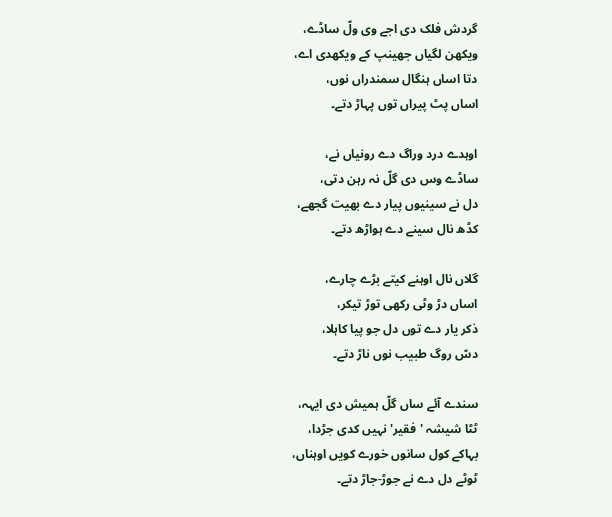گردش فلک دی اجے وی ولّ ساڈے،
ویکھن لگیاں جھینپ کے ویکھدی اے،
دتا اساں ہنگال سمندراں نوں،
اساں پٹ پیراں توں پہاڑ دتے۔

اوہدے درد وراگ دے رونیاں نے،
ساڈے وس دی گلّ نہ رہن دتی،
دل نے سینیوں پیار دے بھیت گجھے،
کڈھ نال سینے دے ہواڑھ دتے۔

گلاں نال اوہنے کیتے بڑے چارے،
اساں دڑ وٹی رکھی توڑ تیکر،
ذکر یار دے توں دل جو پیا کاہلا،
دسّ روگ طبیب نوں ناڑ دتے۔

سندے آئے ساں گلّ ہمیش دی ایہہ،
ٹٹا شیشہ 'فقیر' نہیں کدی جڑدا،
بہاکے کول سانوں خورے کویں اوہناں،
ٹوٹے دل دے نے جوڑ-جاڑ دتے۔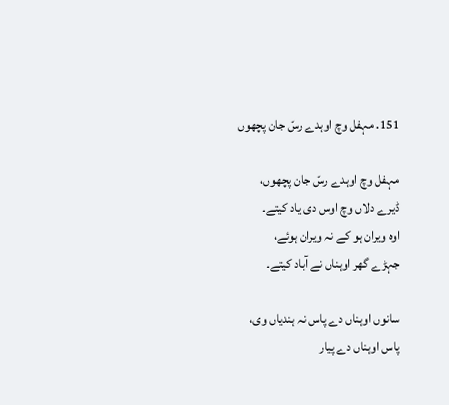151. مہفل وچ اوہدے رسّ جان پچھوں

مہفل وچ اوہدے رسّ جان پچھوں،
ڈیرے دلاں وچ اوس دی یاد کیتے۔
اوہ ویران ہو کے نہ ویران ہوئے،
جہڑے گھر اوہناں نے آباد کیتے۔

سانوں اوہناں دے پاس نہ ہندیاں وی،
پاس اوہناں دے پیار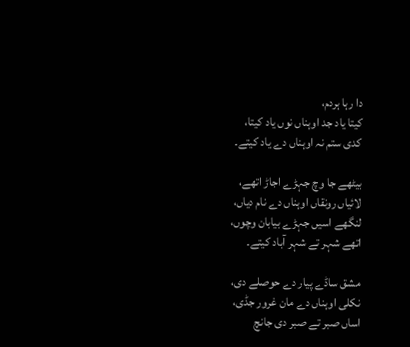دا رہا ہردم،
کیتا یاد جد اوہناں نوں یاد کیتا،
کدی ستم نہ اوہناں دے یاد کیتے۔

بیٹھے جا وچ جہڑے اجاڑ اتھے،
لائیاں رونقاں اوہناں دے نام دیاں،
لنگھے اسیں جہڑے بیابان وچوں،
اتھے شہر تے شہر آباد کیتے۔

مشق ساڈے پیار دے حوصلے دی،
نکلی اوہناں دے مان غرور جڈی،
اساں صبر تے صبر دی جانچ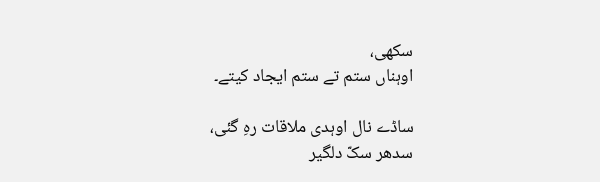سکھی،
اوہناں ستم تے ستم ایجاد کیتے۔

ساڈے نال اوہدی ملاقات رہِ گئی،
سدھر سکّ دلگیر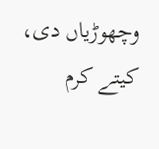وچھوڑیاں دی،
کیتے کرم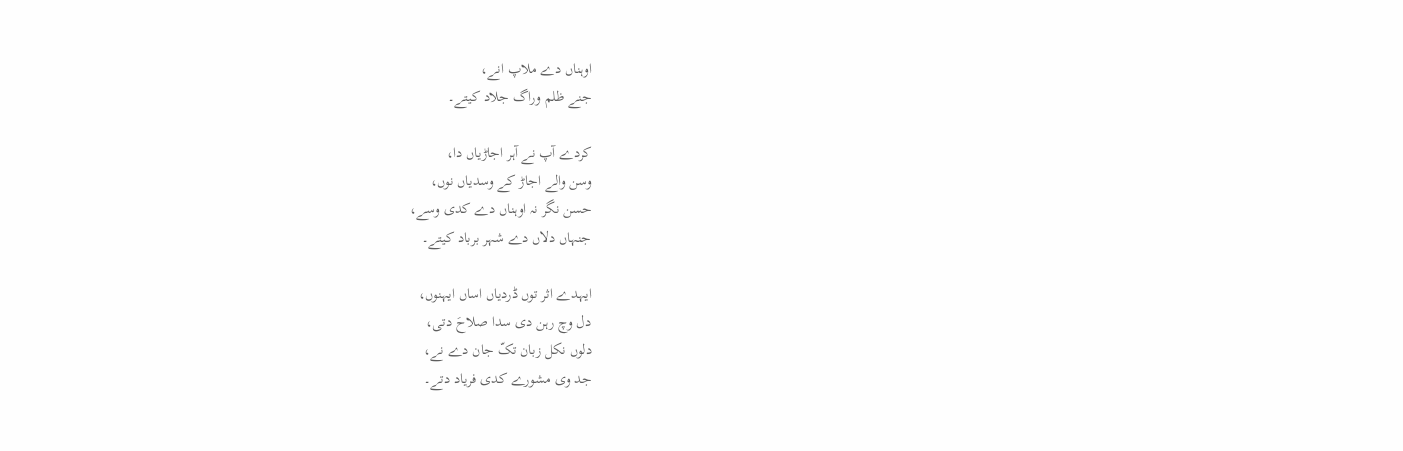اوہناں دے ملاپ انے،
جنے ظلم وراگ جلاد کیتے۔

کردے آپ نے آہر اجاڑیاں دا،
وسن والے اجاڑ کے وسدیاں نوں،
حسن نگر نہ اوہناں دے کدی وسے،
جنہاں دلاں دے شہر برباد کیتے۔

ایہدے اثر توں ڈردیاں اساں ایہنوں،
دل وچ رہن دی سدا صلاحَ دتی،
دلوں نکل زبان تکّ جان دے نے،
جد وی مشورے کدی فریاد دتے۔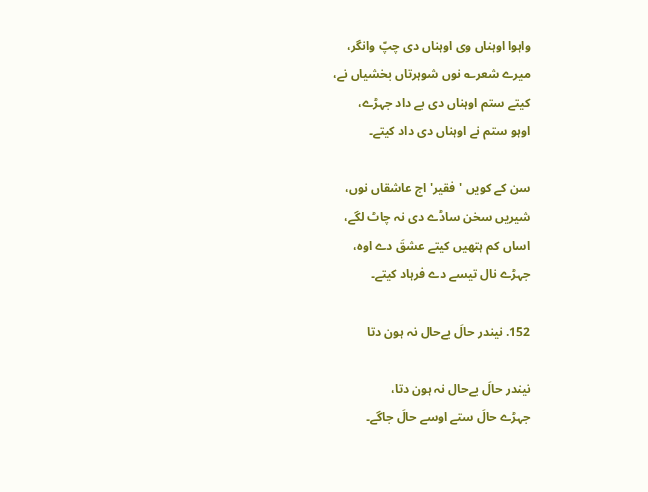واہوا اوہناں وی اوہناں دی چپّ وانگر،
میرے شعر؎ نوں شوہرتاں بخشیاں نے،
کیتے ستم اوہناں دی بے داد جہڑے،
اوہو ستم نے اوہناں دی داد کیتے۔

سن کے کویں 'فقیر' اج عاشقاں نوں،
شیریں سخن ساڈے دی نہ چاٹ لگے،
اساں کم ہتھیں کیتے عشقَ دے اوہ،
جہڑے نال تیسے دے فرہاد کیتے۔

152. نیندر حالَ بےحال نہ ہون دتا

نیندر حالَ بےحال نہ ہون دتا،
جہڑے حالَ ستے اوسے حالَ جاگے۔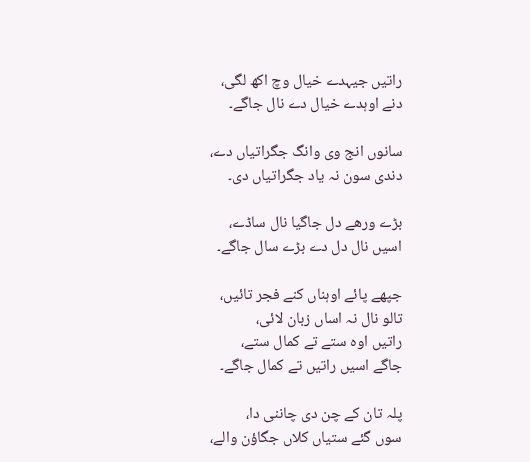راتیں جیہدے خیال وچ اکھ لگی،
دنے اوہدے خیال دے نال جاگے۔

سانوں انج وی وانگ جگراتیاں دے،
دندی سون نہ یاد جگراتیاں دی۔

بڑے ورھے دل جاگیا نال ساڈے،
اسیں نال دل دے بڑے سال جاگے۔

جپھے پائے اوہناں کنے فجر تائیں،
تالو نال نہ اساں زبان لائی،
راتیں اوہ ستے تے کمال ستے،
جاگے اسیں راتیں تے کمال جاگے۔

پلہ تان کے چن دی چاننی دا،
سوں گئے ستیاں کلاں جگاؤن والے،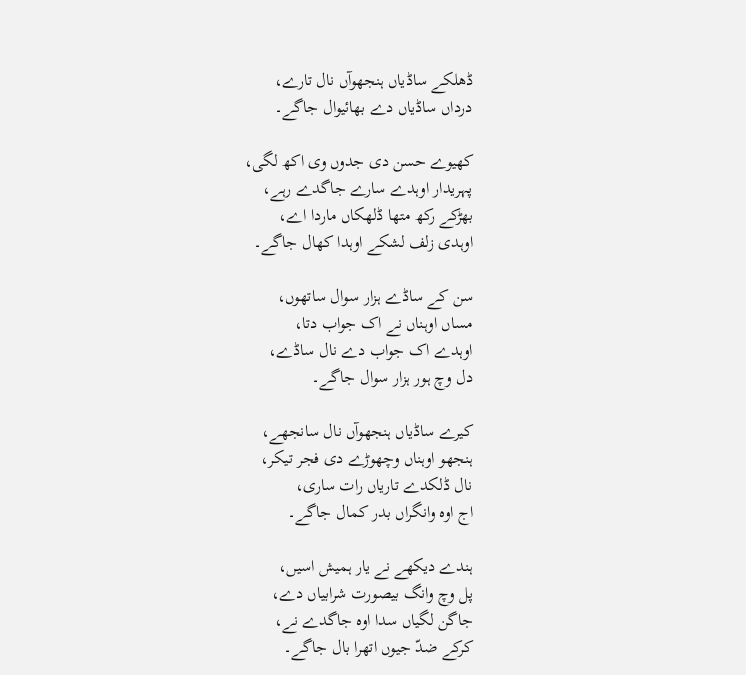ڈھلکے ساڈیاں ہنجھوآں نال تارے،
درداں ساڈیاں دے بھائیوال جاگے۔

کھیوے حسن دی جدوں وی اکھ لگی،
پہریدار اوہدے سارے جاگدے رہے،
بھڑکے رکھ متھا ڈلھکاں ماردا اے،
اوہدی زلف لشکے اوہدا کھال جاگے۔

سن کے ساڈے ہزار سوال ساتھوں،
مساں اوہناں نے اک جواب دتا،
اوہدے اک جواب دے نال ساڈے،
دل وچ ہور ہزار سوال جاگے۔

کیرے ساڈیاں ہنجھوآں نال سانجھے،
ہنجھو اوہناں وچھوڑے دی فجر تیکر،
نال ڈلکدے تاریاں رات ساری،
اج اوہ وانگراں بدر کمال جاگے۔

ہندے دیکھے نے یار ہمیش اسیں،
پل وچ وانگ بیصورت شرابیاں دے،
جاگن لگیاں سدا اوہ جاگدے نے،
کرکے ضدّ جیوں اتھرا بال جاگے۔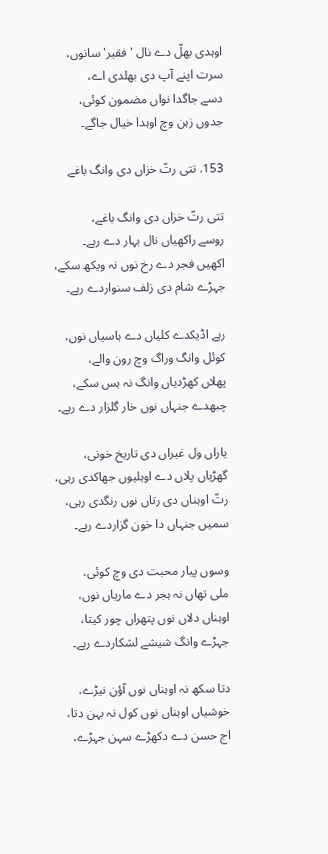اوہدی بھلّ دے نال 'فقیر' سانوں،
سرت اپنے آپ دی بھلدی اے،
دسے جاگدا نواں مضمون کوئی،
جدوں زہن وچ اوہدا خیال جاگے۔

153. تتی رتّ خزاں دی وانگ باغے

تتی رتّ خزاں دی وانگ باغے،
روسے راکھیاں نال بہار دے رہے۔
اکھیں فجر دے رخ نوں نہ ویکھ سکے،
جہڑے شام دی زلف سنواردے رہے۔

رہے اڈیکدے کلیاں دے ہاسیاں نوں،
کوئل وانگ وراگ وچ رون والے،
پھلاں کھڑدیاں وانگ نہ ہس سکے،
چبھدے جنہاں نوں خار گلزار دے رہے۔

یاراں ول غیراں دی تاریخ خونی،
گھڑیاں پلاں دے اوہلیوں جھاکدی رہی،
رتّ اوہناں دی رتاں نوں رنگدی رہی،
سمیں جنہاں دا خون گزاردے رہے۔

وسوں پیار محبت دی وچ کوئی،
ملی تھاں نہ ہجر دے ماریاں نوں،
اوہناں دلاں نوں پتھراں چور کیتا،
جہڑے وانگ شیشے لشکاردے رہے۔

دتا سکھ نہ اوہناں نوں آؤن نیڑے،
خوشیاں اوہناں نوں کول نہ بہن دتا،
اج حسن دے دکھڑے سہن جہڑے،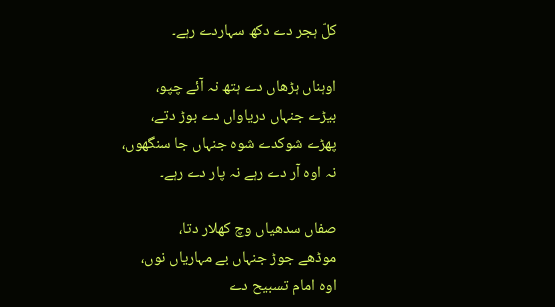کلّ ہجر دے دکھ سہاردے رہے۔

اوہناں ہڑھاں دے ہتھ نہ آئے چپو،
بیڑے جنہاں دریاواں دے بوڑ دتے،
پھڑے شوکدے شوہ جنہاں جا سنگھوں،
نہ اوہ آر دے رہے نہ پار دے رہے۔

صفاں سدھیاں وچ کھلار دتا،
موڈھے جوڑ جنہاں بے مہاریاں نوں،
اوہ امام تسبیح دے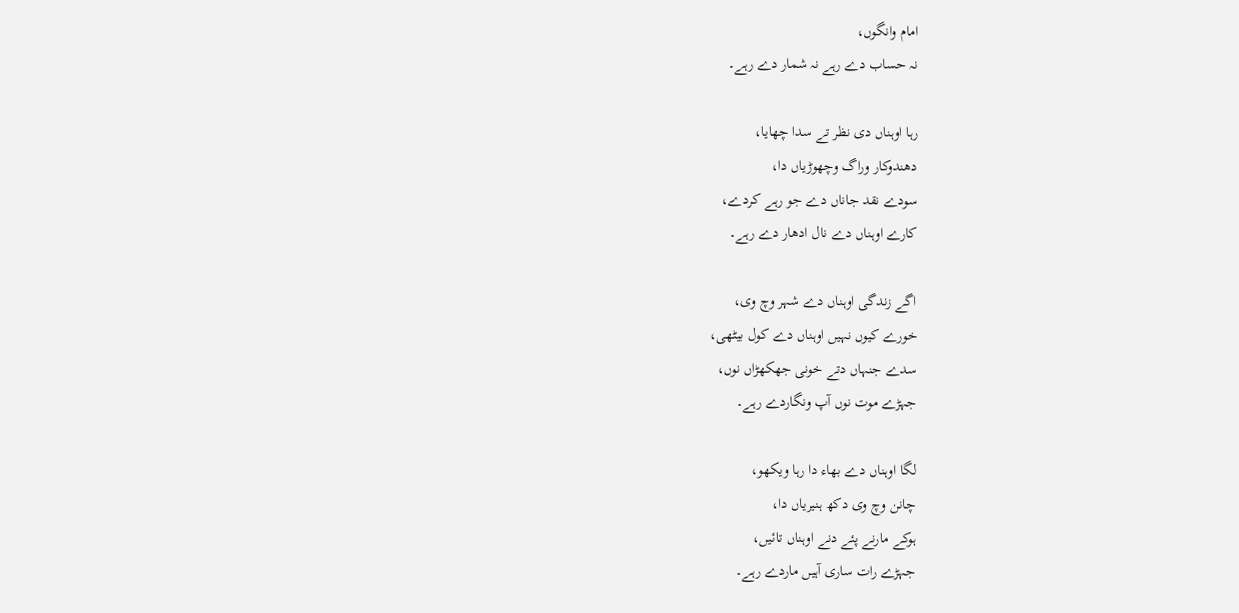امام وانگوں،
نہ حساب دے رہے نہ شمار دے رہے۔

رہا اوہناں دی نظر تے سدا چھایا،
دھندوکار وراگ وچھوڑیاں دا،
سودے نقد جاناں دے جو رہے کردے،
کارے اوہناں دے نال ادھار دے رہے۔

اگے زندگی اوہناں دے شہر وچ وی،
خورے کیوں نہیں اوہناں دے کول بیٹھی،
سدے جنہاں دتے خونی جھکھڑاں نوں،
جہڑے موت نوں آپ ونگاردے رہے۔

لگا اوہناں دے بھاء دا رہا ویکھو،
چانن وچ وی دکھ ہنیریاں دا،
ہوکے مارنے پئے دنے اوہناں تائیں،
جہڑے رات ساری آہیں ماردے رہے۔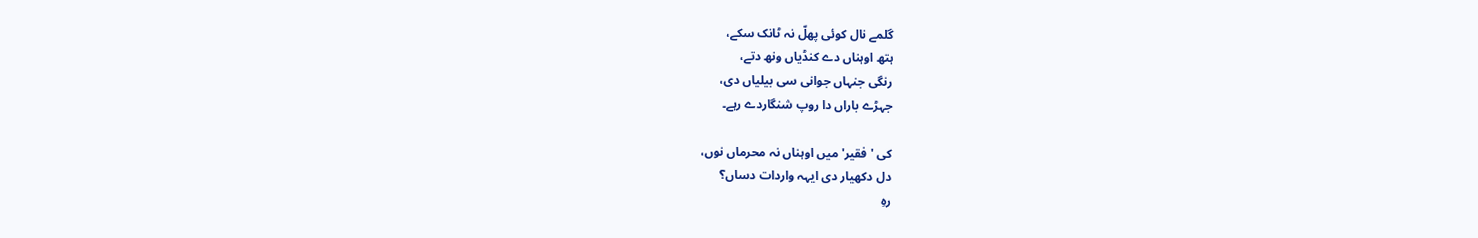گلمے نال کوئی پھلّ نہ ٹانک سکے،
ہتھ اوہناں دے کنڈیاں ونھ دتے،
رنگی جنہاں جوانی سی بیلیاں دی،
جہڑے باراں دا روپ شنگاردے رہے۔

کی 'فقیر' میں اوہناں نہ محرماں نوں،
دل دکھیار دی ایہہ واردات دساں؟
رہِ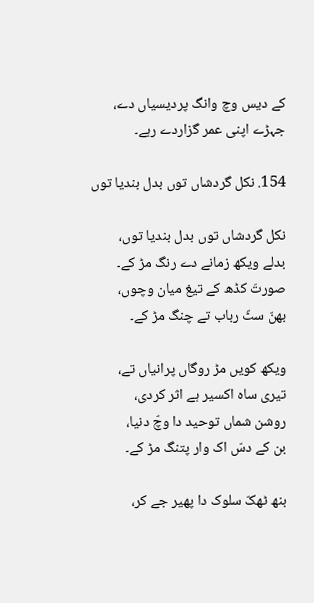کے دیس وچ وانگ پردیسیاں دے،
جہڑے اپنی عمر گزاردے رہے۔

154. نکل گردشاں توں بدل بندیا توں

نکل گردشاں توں بدل بندیا توں،
بدلے ویکھ زمانے دے رنگ مڑ کے۔
صورتَ کڈھ کے تیغ میان وچوں،
بھنّ سٹّ رباب تے چنگ مڑ کے۔

ویکھ کویں مڑ روگاں پرانیاں تے،
تیری ساہ اکسیر ہے اثر کردی،
روشن شماں توحید دا وچّ دنیا،
بن کے دسّ اک وار پتنگ مڑ کے۔

بنھ ٹھکّ سلوک دا پھیر جے کر،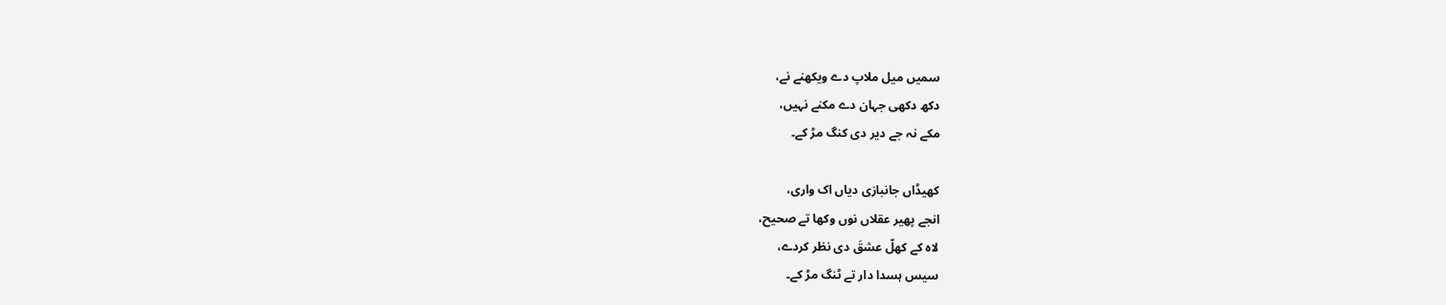سمیں میل ملاپ دے ویکھنے نے،
دکھ دکھی جہان دے مکنے نہیں،
مکے نہ جے دیر دی کنگ مڑ کے۔

کھیڈاں جانبازی دیاں اک واری،
انجے پھیر عقلاں نوں وکھا تے صحیح،
لاہ کے کھلّ عشقَ دی نظر کردے،
سیس ہسدا دار تے ٹنگ مڑ کے۔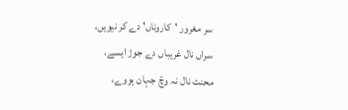سر مغرور 'کاروناں' دے کر نیویں،
سراں نال غریباں دے جوڑ ایسے،
محنت نال نہ وچّ جہان ہووے،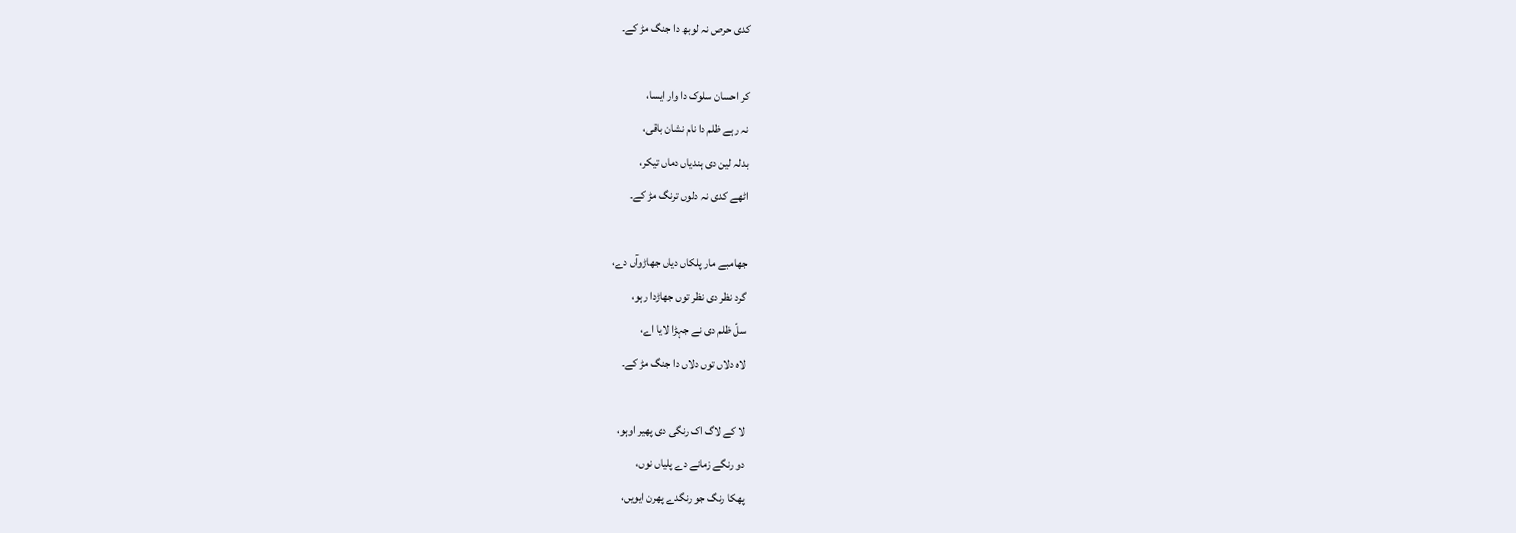کدی حرص نہ لوبھ دا جنگ مڑ کے۔

کر احسان سلوک دا وار ایسا،
نہ رہے ظلم دا نام نشان باقی،
بدلہ لین دی ہندیاں دماں تیکر،
اٹھے کدی نہ دلوں ترنگ مڑ کے۔

جھامبے مار پلکاں دیاں جھاڑوآں دے،
گرد نظر دی نظر توں جھاڑدا رہو،
سلّ ظلم دی نے جہڑا لایا اے،
لاہ دلاں توں دلاں دا جنگ مڑ کے۔

لا کے لاگ اک رنگی دی پھیر اوہو،
دو رنگے زمانے دے پلیاں نوں،
پھکا رنگ جو رنگدے پھرن ایویں،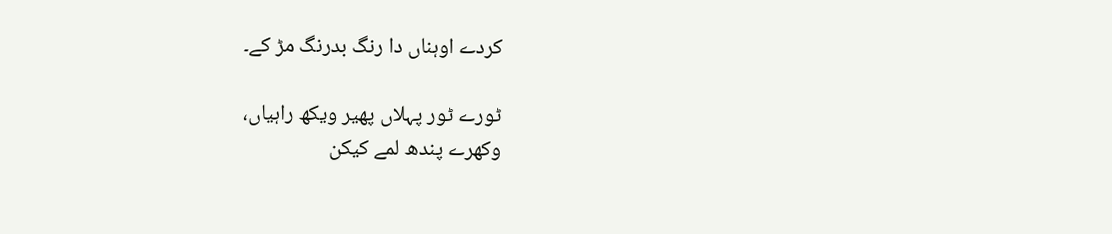کردے اوہناں دا رنگ بدرنگ مڑ کے۔

ٹورے ٹور پہلاں پھیر ویکھ راہیاں،
وکھرے پندھ لمے کیکن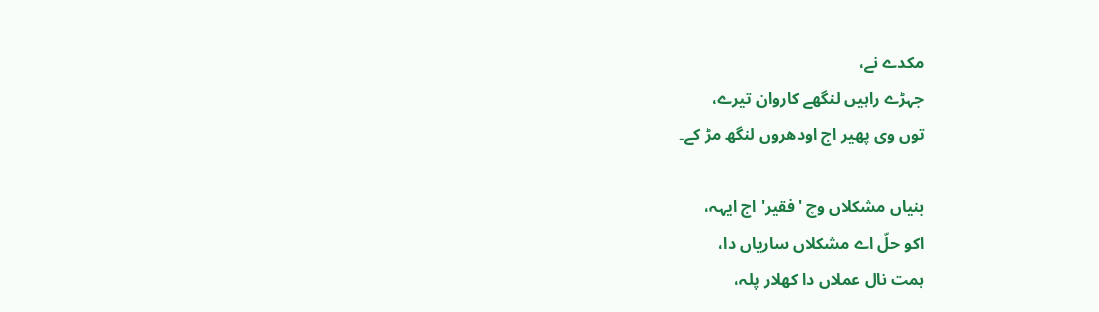مکدے نے،
جہڑے راہیں لنگھے کاروان تیرے،
توں وی پھیر اج اودھروں لنگھ مڑ کے۔

بنیاں مشکلاں وچ 'فقیر' اج ایہہ،
اکو حلّ اے مشکلاں ساریاں دا،
ہمت نال عملاں دا کھلار پلہ،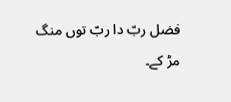فضل ربّ دا ربّ توں منگ مڑ کے۔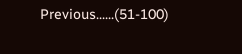Previous......(51-100)